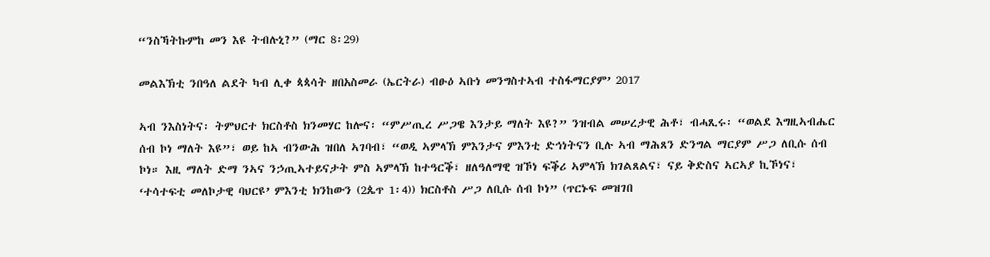“ንስኻትኩምከ መን እዩ ትብሉኒ?” (ማር 8፡29)

መልእኽቲ ንበዓለ ልደት ካብ ሊቀ ጳጳሳት ዘበአስመራ (ኤርትራ) ብፁዕ ኣቡነ መንግስተኣብ ተስፋማርያም’ 2017

ኣብ ንእስነትና፡ ትምህርተ ክርስቶስ ክንመሃር ከሎና፡ “ምሥጢረ ሥጋዌ እንታይ ማለት እዩ?” ንዝብል መሠረታዊ ሕቶ፣ ብሓጺሩ፡ “ወልደ እግዚኣብሔር ሰብ ኮነ ማለት እዩ”፣ ወይ ከኣ ብንውሕ ዝበለ ኣገባብ፣ “ወዲ ኣምላኽ ምእንታና ምእንቲ ድኅነትናን ቢሉ ኣብ ማሕጸን ድንግል ማርያም ሥጋ ለቢሱ ሰብ ኮነ። እዚ ማለት ድማ ንኣና ንኃጢኣተይናታት ምስ ኣምላኽ ከተዓርቕ፣ ዘለዓለማዊ ዝኾነ ፍቕሪ ኣምላኽ ክገልጸልና፣ ናይ ቅድስና ኣርኣያ ኪኾነና፣ ‘ተሳተፍቲ መለኮታዊ ባህርዩ’ ምእንቲ ክንከውን (2ጴጥ 1፡4)) ክርስቶስ ሥጋ ለቢሱ ሰብ ኮነ” (ጥርኑፍ መዝገበ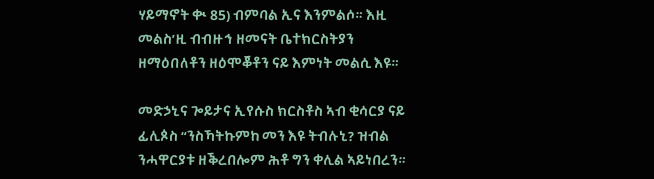ሃይማኖት ቊ 85) ብምባል ኢና እንምልሶ። እዚ መልስ’ዚ ብብዙኅ ዘመናት ቤተክርስትያን ዘማዕበለቶን ዘዕሞቖቶን ናይ እምነት መልሲ እዩ።

መድኃኒና ጐይታና ኢየሱስ ክርስቶስ ኣብ ቂሳርያ ናይ ፊሊጶስ “ንስኻትኩምከ መን እዩ ትብሉኒ? ዝብል ንሓዋርያቱ ዘቕረበሎም ሕቶ ግን ቀሊል ኣይነበረን።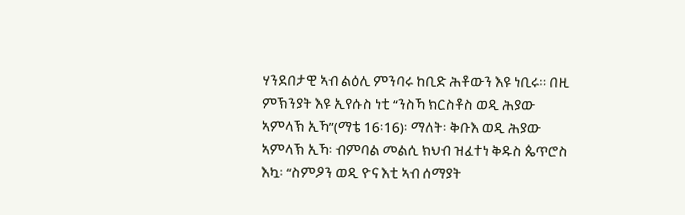ሃንደበታዊ ኣብ ልዕሊ ምንባሩ ከቢድ ሕቶውን እዩ ነቢሩ። በዚ ምኽንያት እዩ ኢየሱስ ነቲ “ንስኻ ክርስቶስ ወዲ ሕያው ኣምላኽ ኢኻ”(ማቴ 16፡16)፡ ማለት፡ ቅቡእ ወዲ ሕያው ኣምላኽ ኢኻ፡ ብምባል መልሲ ክህብ ዝፈተነ ቅዱስ ጴጥሮስ እኳ፡ “ስምዖን ወዲ ዮና እቲ ኣብ ሰማያት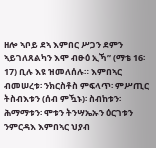ዘሎ ኣቦይ ደኣ እምበር ሥጋን ደምን ኣይገለጸልካን እሞ ብፁዕ ኢኻ” (ማቴ 16፡17) ቢሉ እዩ ዝመለሰሉ። እምበኣር ብመሠረቱ፡ ንክርስቶስ ምፍላጥ፡ ምሥጢር ትስብእቱን (ሰብ ምዃኑ)፡ ስብከቱን፡ ሕማማቱን፡ ሞቱን ትንሣኤኡን ዕርገቱን ንምርዳእ እምበኣር ህያብ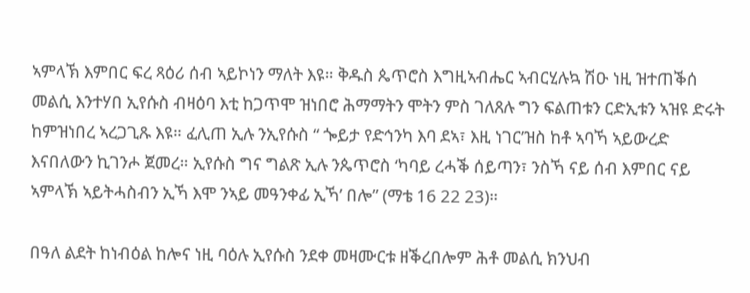ኣምላኽ እምበር ፍረ ጻዕሪ ሰብ ኣይኮነን ማለት እዩ። ቅዱስ ጴጥሮስ እግዚኣብሔር ኣብርሂሉኳ ሽዑ ነዚ ዝተጠቕሰ መልሲ እንተሃበ ኢየሱስ ብዛዕባ እቲ ከጋጥሞ ዝነበሮ ሕማማትን ሞትን ምስ ገለጸሉ ግን ፍልጠቱን ርድኢቱን ኣዝዩ ድሩት ከምዝነበረ ኣረጋጊጹ እዩ። ፈሊጠ ኢሉ ንኢየሱስ “ ጐይታ የድኅንካ እባ ደኣ፣ እዚ ነገር’ዝስ ከቶ ኣባኻ ኣይውረድ እናበለውን ኪገንሖ ጀመረ። ኢየሱስ ግና ግልጽ ኢሉ ንጴጥሮስ ‘ካባይ ረሓቕ ሰይጣን፣ ንስኻ ናይ ሰብ እምበር ናይ ኣምላኽ ኣይትሓስብን ኢኻ እሞ ንኣይ መዓንቀፊ ኢኻ’ በሎ” (ማቴ 16 22 23)።

በዓለ ልደት ከነብዕል ከሎና ነዚ ባዕሉ ኢየሱስ ንደቀ መዛሙርቱ ዘቕረበሎም ሕቶ መልሲ ክንህብ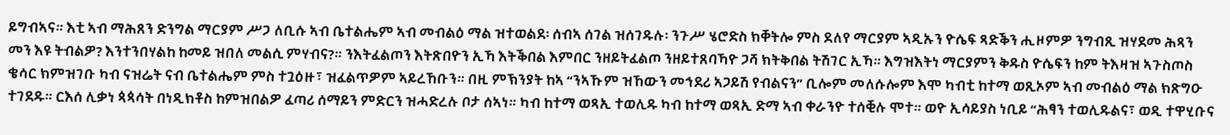ይግብኣና። እቲ ኣብ ማሕጸን ድንግል ማርያም ሥጋ ለቢሱ ኣብ ቤተልሔም ኣብ መብልዕ ማል ዝተወልደ፡ ሰብኣ ሰገል ዝሰገዱሉ፡ ንጉሥ ሄሮድስ ክቐትሎ ምስ ደለየ ማርያም ኣዲኡን ዮሴፍ ጻድቕን ሒዞምዎ ንግብጺ ዝሃደመ ሕጻን መን እዩ ትብልዎ? እንተንበሃልከ ከመይ ዝበለ መልሲ ምሃብና?። ንእትፈልጦን እትጽበዮን ኢኻ እትቕበል እምበር ንዘይትፈልጦ ንዘይተጸባኻዮ ጋሻ ክትቅበል ትሽገር ኢኻ። እግዝእትነ ማርያምን ቅዱስ ዮሴፍን ከም ትእዛዝ ኣጉስጦስ ቄሳር ክምዝገቡ ካብ ናዝሬት ናብ ቤተልሔም ምስ ተጓዕዙ፣ ዝፈልጥዎም ኣይረኸቡን። በዚ ምኽንያት ከኣ “ንኣኹም ዝኸውን መኅደሪ ኣጋይሽ የብልናን” ቢሎም መለሱሎም እሞ ካብቲ ከተማ ወጺኦም ኣብ መብልዕ ማል ክጽግዑ ተገደዱ። ርእሰ ሊቃነ ጳጳሳት በነዲክቶስ ከምዝበልዎ ፈጣሪ ሰማይን ምድርን ዝሓድረሉ ቦታ ሰኣነ። ካብ ከተማ ወጻኢ ተወሊዱ ካብ ከተማ ወጻኢ ድማ ኣብ ቀራንዮ ተሰቒሉ ሞተ። ወዮ ኢሳይያስ ነቢይ “ሕፃን ተወሊዱልና፣ ወዲ ተዋሂቡና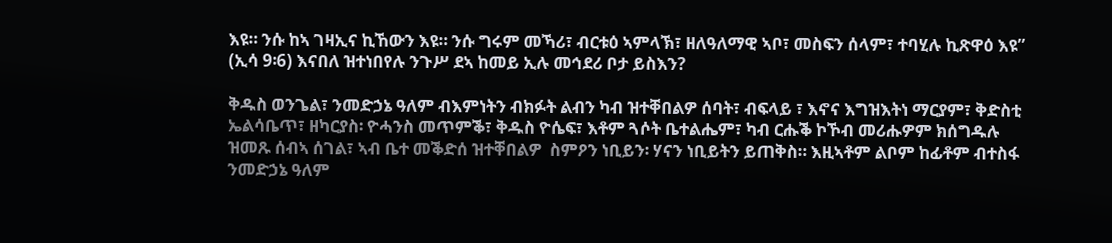እዩ። ንሱ ከኣ ገዛኢና ኪኸውን እዩ። ንሱ ግሩም መኻሪ፣ ብርቱዕ ኣምላኽ፣ ዘለዓለማዊ ኣቦ፣ መስፍን ሰላም፣ ተባሂሉ ኪጽዋዕ እዩ” (ኢሳ 9፡6) እናበለ ዝተነበየሉ ንጉሥ ደኣ ከመይ ኢሉ መኅደሪ ቦታ ይስእን?

ቅዱስ ወንጌል፣ ንመድኃኔ ዓለም ብእምነትን ብክፉት ልብን ካብ ዝተቐበልዎ ሰባት፣ ብፍላይ ፣ እኖና እግዝእትነ ማርያም፣ ቅድስቲ ኤልሳቤጥ፣ ዘካርያስ፡ ዮሓንስ መጥምቕ፣ ቅዱስ ዮሴፍ፣ እቶም ጓሶት ቤተልሔም፣ ካብ ርሑቕ ኮኾብ መሪሑዎም ክሰግዱሉ ዝመጹ ሰብኣ ሰገል፣ ኣብ ቤተ መቕድሰ ዝተቐበልዎ  ስምዖን ነቢይን፡ ሃናን ነቢይትን ይጠቅስ። እዚኣቶም ልቦም ከፊቶም ብተስፋ ንመድኃኔ ዓለም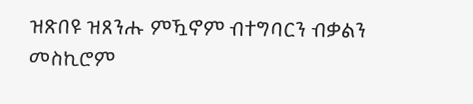ዝጽበዩ ዝጸንሑ ምዃኖም ብተግባርን ብቃልን መስኪሮም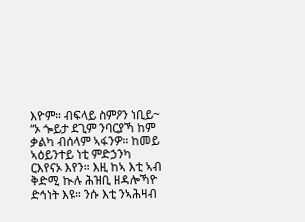እዮም። ብፍላይ ስምዖን ነቢይ~ “ኦ ጐይታ ደጊም ንባርያኻ ከም ቃልካ ብሰላም ኣፋንዎ። ከመይ ኣዕይንተይ ነቲ ምድኃንካ ርእየናኦ እየን። እዚ ከኣ እቲ ኣብ ቅድሚ ኲሉ ሕዝቢ ዘዳሎኻዮ ድኅነት እዩ። ንሱ እቲ ንኣሕዛብ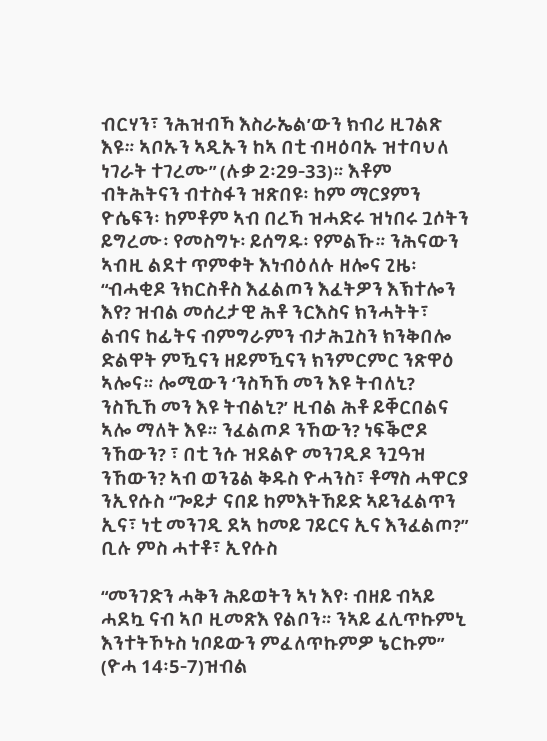ብርሃን፣ ንሕዝብኻ እስራኤል’ውን ክብሪ ዚገልጽ እዩ። ኣቦኡን ኣዲኡን ከኣ በቲ ብዛዕባኡ ዝተባህለ ነገራት ተገረሙ” (ሉቃ 2፡29-33)። እቶም ብትሕትናን ብተስፋን ዝጽበዩ፡ ከም ማርያምን ዮሴፍን፡ ከምቶም ኣብ በረኻ ዝሓድሩ ዝነበሩ ጓሶትን ይግረሙ፡ የመስግኑ፡ ይሰግዱ፡ የምልኹ። ንሕናውን ኣብዚ ልደተ ጥምቀት እነብዕለሉ ዘሎና ጊዜ፡ “ብሓቂዶ ንክርስቶስ እፈልጦን እፈትዎን እኽተሎን እየ? ዝብል መሰረታዊ ሕቶ ንርእስና ክንሓትት፣ ልብና ከፊትና ብምግራምን ብታሕጓስን ክንቅበሎ ድልዋት ምዃናን ዘይምዃናን ክንምርምር ንጽዋዕ ኣሎና። ሎሚውን ‘ንስኻኸ መን እዩ ትብለኒ? ንስኺኸ መን እዩ ትብልኒ?’ ዚብል ሕቶ ይቐርበልና ኣሎ ማለት እዩ። ንፈልጦዶ ንኸውን? ነፍቕሮዶ ንኸውን? ፣ በቲ ንሱ ዝደልዮ መንገዲዶ ንጓዓዝ ንኸውን? ኣብ ወንጌል ቅዱስ ዮሓንስ፣ ቶማስ ሓዋርያ ንኢየሱስ “ጐይታ ናበይ ከምእትኸይድ ኣይንፈልጥን ኢና፣ ነቲ መንገዲ ደኣ ከመይ ገይርና ኢና እንፈልጦ?” ቢሉ ምስ ሓተቶ፣ ኢየሱስ

“መንገድን ሓቅን ሕይወትን ኣነ እየ፡ ብዘይ ብኣይ ሓደኳ ናብ ኣቦ ዚመጽእ የልቦን። ንኣይ ፈሊጥኩምኒ እንተትኾኑስ ነቦይውን ምፈለጥኩምዎ ኔርኩም” (ዮሓ 14፡5-7)ዝብል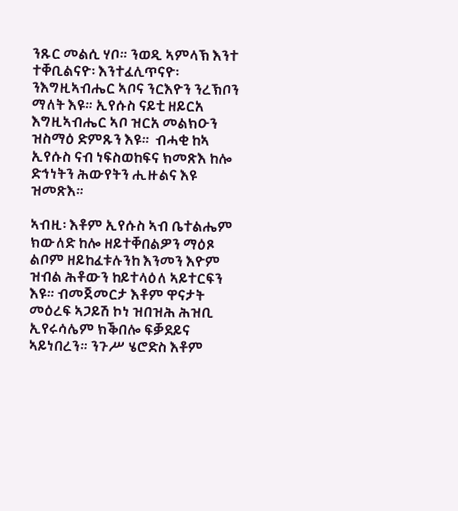ንጹር መልሲ ሃቦ። ንወዲ ኣምላኽ እንተ ተቐቢልናዮ፡ እንተፈሊጥናዮ፡ ንእግዚኣብሔር ኣቦና ንርእዮን ንረኽቦን ማለት እዩ። ኢየሱስ ናይቲ ዘይርአ እግዚኣብሔር ኣቦ ዝርአ መልክዑን ዝስማዕ ድምጹን እዩ።  ብሓቂ ከኣ ኢየሱስ ናብ ነፍስወከፍና ክመጽእ ከሎ ድኅነትን ሕውየትን ሒዙልና እዩ ዝመጽእ።

ኣብዚ፡ እቶም ኢየሱስ ኣብ ቤተልሔም ክውለድ ከሎ ዘይተቐበልዎን ማዕጾ ልቦም ዘይከፈቱሉንከ እንመን እዮም ዝብል ሕቶውን ከይተላዕለ ኣይተርፍን እዩ። ብመጀመርታ እቶም ዋናታት መዕረፍ ኣጋይሽ ኮነ ዝበዝሕ ሕዝቢ ኢየሩሳሌም ክቕበሎ ፍቓደይና ኣይነበረን። ንጉሥ ሄሮድስ እቶም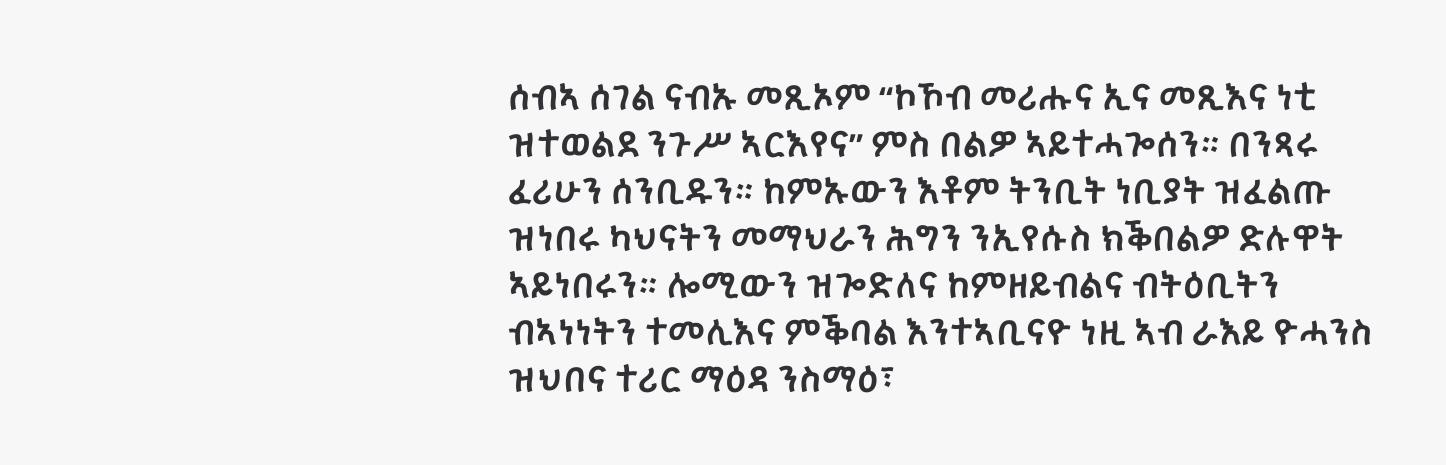ሰብኣ ሰገል ናብኡ መጺኦም “ኮኾብ መሪሑና ኢና መጺእና ነቲ ዝተወልደ ንጉሥ ኣርእየና” ምስ በልዎ ኣይተሓጐሰን። በንጻሩ ፈሪሁን ሰንቢዱን። ከምኡውን እቶም ትንቢት ነቢያት ዝፈልጡ ዝነበሩ ካህናትን መማህራን ሕግን ንኢየሱስ ክቕበልዎ ድሉዋት ኣይነበሩን። ሎሚውን ዝጐድለና ከምዘይብልና ብትዕቢትን ብኣነነትን ተመሊእና ምቕባል እንተኣቢናዮ ነዚ ኣብ ራእይ ዮሓንስ ዝህበና ተሪር ማዕዳ ንስማዕ፣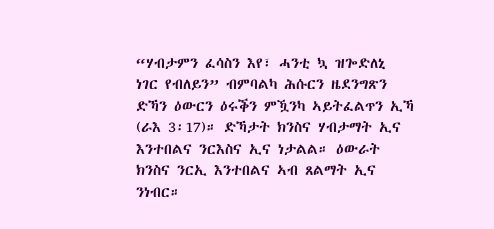“ሃብታምን ፈሳስን እየ፣ ሓንቲ ኳ ዝጐድለኒ ነገር የብለይን” ብምባልካ ሕሱርን ዜደንግጽን ድኻን ዕውርን ዕሩቕን ምዃንካ ኣይትፈልጥን ኢኻ (ራእ 3፡17)። ድኻታት ክንስና ሃብታማት ኢና እንተበልና ንርእስና ኢና ነታልል። ዕውራት ክንስና ንርኢ እንተበልና ኣብ ጸልማት ኢና ንነብር።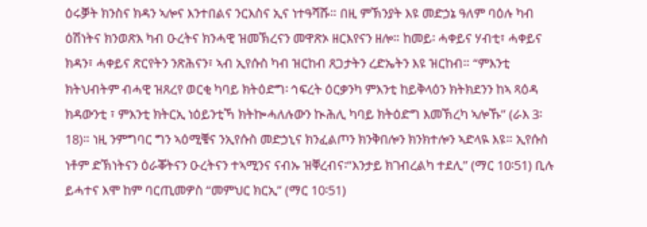ዕሩቓት ክንስና ክዳን ኣሎና እንተበልና ንርእስና ኢና ነተዓሻሹ። በዚ ምኽንያት እዩ መድኃኔ ዓለም ባዕሉ ካብ ዕሽነትና ክንወጽእ ካብ ዑረትና ክንሓዊ ዝመኽረናን መዋጽኦ ዘርእየናን ዘሎ። ከመይ፡ ሓቀይና ሃብቲ፣ ሓቀይና ክዳን፣ ሓቀይና ጽርየትን ንጽሕናን፣ ኣብ ኢየሱስ ካብ ዝርከብ ጸጋታትን ረድኤትን እዩ ዝርከብ። “ምእንቲ ክትህብትም ብሓዊ ዝጸረየ ወርቂ ካባይ ክትዕድግ፡ ኅፍረት ዕርቃንካ ምእንቲ ከይቅላዕን ክትክደንን ከኣ ጻዕዳ ክዳውንቲ ፣ ምእንቲ ክትርኢ ነዕይንቲኻ ክትኰሓለሉውን ኲሕሊ ካባይ ክትዕድግ እመኽረካ ኣሎኹ” (ራእ 3፡18)። ነዚ ንምግባር ግን ኣዕሚቑና ንኢየሱስ መድኃኒና ክንፈልጦን ክንቅበሎን ክንክተሎን ኣድላዪ እዩ። ኢየሱስ ነቶም ድኽነትናን ዕራቖትናን ዑረትናን ተኣሚንና ናብኡ ዝቐረብና፡“እንታይ ክገብረልካ ተደሊ” (ማር 10፡51) ቢሉ ይሓተና እሞ ከም ባርጢመዎስ “መምህር ክርኢ” (ማር 10፡51)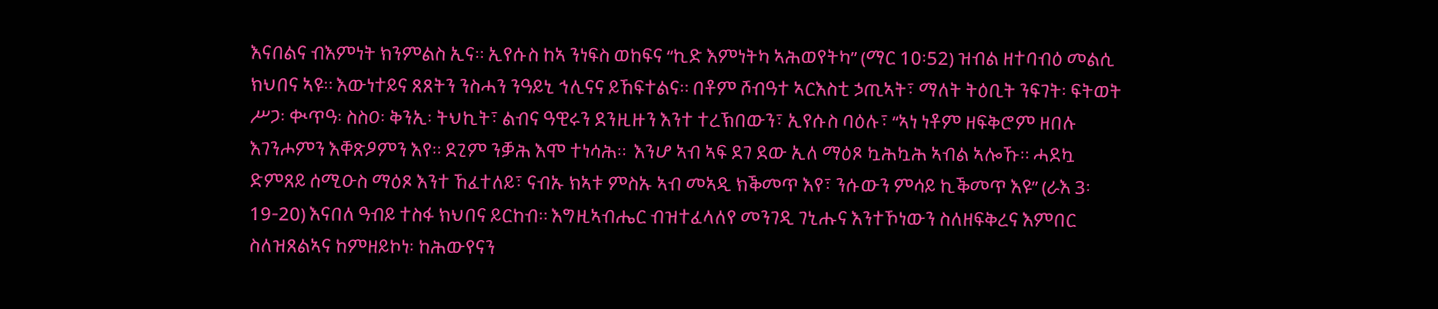እናበልና ብእምነት ክንምልስ ኢና። ኢየሱስ ከኣ ንነፍስ ወከፍና “ኪድ እምነትካ ኣሕወየትካ” (ማር 10፡52) ዝብል ዘተባብዕ መልሲ ክህበና ኣዩ። እውነተይና ጸጸትን ንስሓን ንዓይኒ ኅሊናና ይኸፍተልና። በቶም ሾብዓተ ኣርእስቲ ኃጢኣት፣ ማለት ትዕቢት ንፍገት፡ ፍትወት ሥጋ፡ ቊጥዓ፡ ስስዐ፡ ቅንኢ፡ ትህኪት፣ ልብና ዓዊሩን ደንዚዙን እንተ ተረኽበውን፣ ኢየሱስ ባዕሉ፣ “ኣነ ነቶም ዘፍቅሮም ዘበሉ እገንሖምን እቐጽዖምን እየ። ደጊም ንቓሕ እሞ ተነሳሕ።  እንሆ ኣብ ኣፍ ደገ ደው ኢለ ማዕጾ ኳሕኳሕ ኣብል ኣሎኹ። ሓደኳ ድምጸይ ሰሚዑስ ማዕጾ እንተ ኸፈተለይ፣ ናብኡ ክኣቱ ምስኡ ኣብ መኣዲ ክቕመጥ እየ፣ ንሱውን ምሳይ ኪቕመጥ እዩ” (ራእ 3፡19-20) እናበለ ዓብይ ተስፋ ክህበና ይርከብ። እግዚኣብሔር ብዝተፈላለየ መንገዲ ገኒሑና እንተኾነውን ስለዘፍቅረና እምበር ስለዝጸልኣና ከምዘይኮነ፡ ከሕውየናን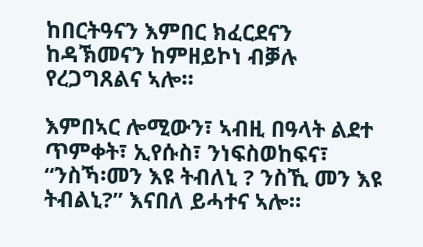ከበርትዓናን እምበር ክፈርደናን ከዳኽመናን ከምዘይኮነ ብቓሉ የረጋግጸልና ኣሎ።

እምበኣር ሎሚውን፣ ኣብዚ በዓላት ልደተ ጥምቀት፣ ኢየሱስ፣ ንነፍስወከፍና፣ “ንስኻ፡መን እዩ ትብለኒ ? ንስኺ መን እዩ ትብልኒ?” እናበለ ይሓተና ኣሎ።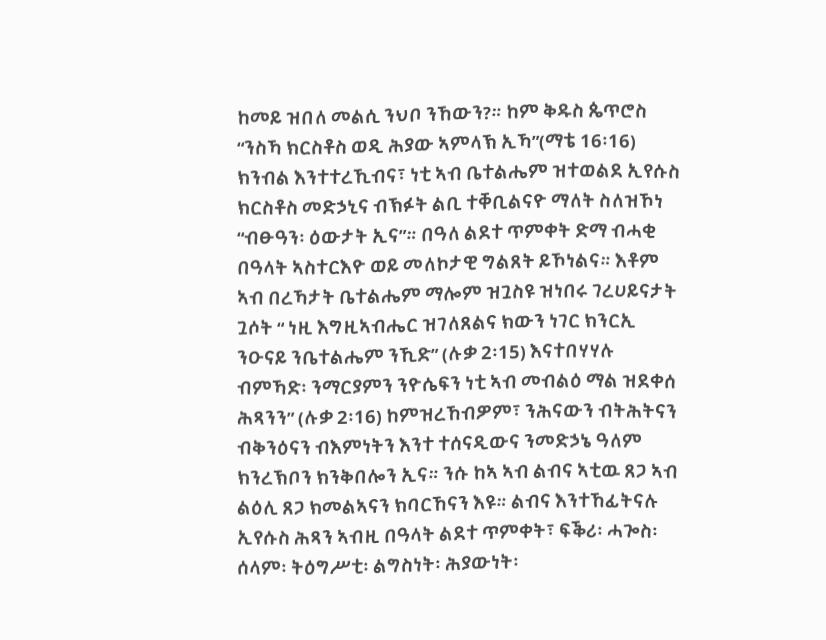ከመይ ዝበለ መልሲ ንህቦ ንኸውን?። ከም ቅዱስ ጴጥሮስ “ንስኻ ክርስቶስ ወዲ ሕያው ኣምላኽ ኢኻ”(ማቴ 16፡16) ክንብል እንተተረኺብና፣ ነቲ ኣብ ቤተልሔም ዝተወልደ ኢየሱስ ክርስቶስ መድኃኒና ብኽፉት ልቢ ተቐቢልናዮ ማለት ስለዝኾነ “ብፁዓን፡ ዕውታት ኢና”። በዓለ ልደተ ጥምቀት ድማ ብሓቂ በዓላት ኣስተርእዮ ወይ መለኮታዊ ግልጸት ይኾነልና። እቶም ኣብ በረኻታት ቤተልሔም ማሎም ዝጓስዩ ዝነበሩ ገረሀይናታት ጓሶት “ ነዚ እግዚኣብሔር ዝገለጸልና ክውን ነገር ክንርኢ ንዑናይ ንቤተልሔም ንኺድ” (ሉቃ 2፡15) እናተበሃሃሉ ብምኻድ፡ ንማርያምን ንዮሴፍን ነቲ ኣብ መብልዕ ማል ዝደቀሰ ሕጻንን” (ሉቃ 2፡16) ከምዝረኸብዎም፣ ንሕናውን ብትሕትናን ብቅንዕናን ብእምነትን እንተ ተሰናዲውና ንመድኃኔ ዓለም ክንረኽቦን ክንቅበሎን ኢና። ንሱ ከኣ ኣብ ልብና ኣቲዉ ጸጋ ኣብ ልዕሊ ጸጋ ክመልኣናን ክባርኸናን እዩ። ልብና እንተኸፊትናሉ ኢየሱስ ሕጻን ኣብዚ በዓላት ልደተ ጥምቀት፣ ፍቕሪ፡ ሓጐስ፡ ሰላም፡ ትዕግሥቲ፡ ልግስነት፡ ሕያውነት፡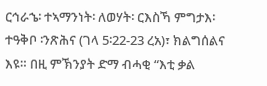ርኅራኄ፡ ተኣማንነት፡ ለወሃት፡ ርእስኻ ምግታእ፡ ተዓቅቦ ፡ንጽሕና (ገላ 5፡22-23 ረአ)፣ ክልግሰልና እዩ። በዚ ምኽንያት ድማ ብሓቂ “እቲ ቃል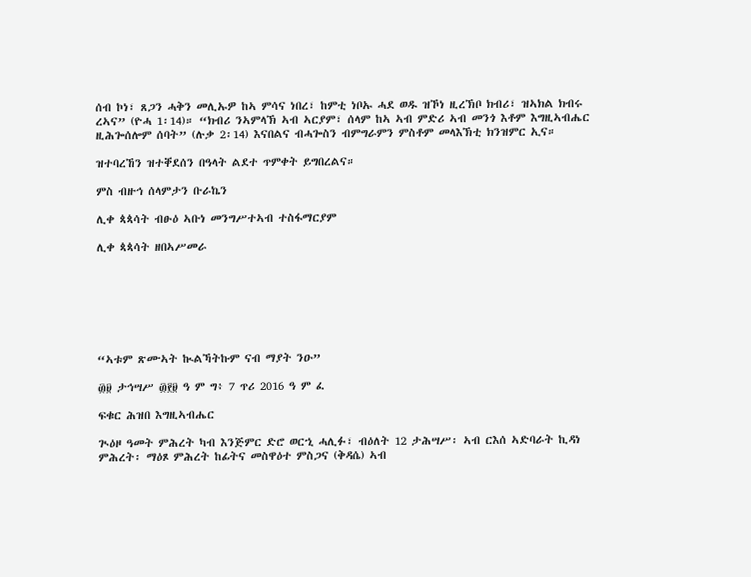ሰብ ኮነ፣ ጸጋን ሓቅን መሊኡዎ ከኣ ምሳና ነበረ፣ ከምቲ ነቦኡ ሓደ ወዱ ዝኾነ ዚረኽቦ ክብሪ፣ ዝኣክል ክብሩ ረኣና” (ዮሓ 1፡14)። “ክብሪ ንኣምላኽ ኣብ ኣርያም፣ ሰላም ከኣ ኣብ ምድሪ ኣብ መንጎ እቶም እግዚኣብሔር ዚሕጐሰሎም ሰባት” (ሉቃ 2፡14) እናበልና ብሓጐስን ብምግራምን ምስቶም መላእኽቲ ክንዝምር ኢና።

ዝተባረኸን ዝተቐደሰን በዓላት ልደተ ጥምቀት ይግበረልና።

ምስ ብዙኅ ሰላምታን ቡራኬን

ሊቀ ጳጳሳት ብፁዕ ኣቡነ መንግሥተኣብ ተስፋማርያም

ሊቀ ጳጳሳት ዘበኣሥመራ







“ኣቱም ጽሙኣት ኲልኻትኩም ናብ ማያት ንዑ”

፴፱ ታኅሣሥ ፴፻፱ ዓ ም ግ፥ 7 ጥሪ 2016 ዓ ም ፈ

ፍቁር ሕዝበ እግዚኣብሔር

ጒዕዞ ዓመት ምሕረት ካብ እንጅምር ድሮ ወርኂ ሓሊፉ፣ ብዕለት 12 ታሕሣሥ፡ ኣብ ርእሰ ኣድባራት ኪዳነ ምሕረት፡ ማዕጾ ምሕረት ከፊትና መስዋዕተ ምስጋና (ቅዳሴ) ኣብ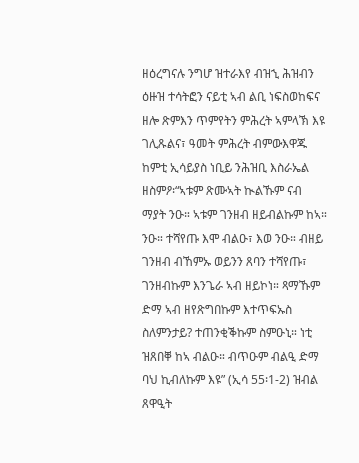ዘዕረግናሉ ንግሆ ዝተራእየ ብዝኂ ሕዝብን ዕዙዝ ተሳትፎን ናይቲ ኣብ ልቢ ነፍስወከፍና ዘሎ ጽምእን ጥምየትን ምሕረት ኣምላኽ እዩ ገሊጹልና፣ ዓመት ምሕረት ብምውእዋጁ ከምቲ ኢሳይያስ ነቢይ ንሕዝቢ እስራኤል ዘስምዖ፡“ኣቱም ጽሙኣት ኲልኹም ናብ ማያት ንዑ። ኣቱም ገንዘብ ዘይብልኩም ከኣ። ንዑ። ተሻየጡ እሞ ብልዑ፣ እወ ንዑ። ብዘይ ገንዘብ ብኸምኡ ወይንን ጸባን ተሻየጡ፣ ገንዘብኩም እንጌራ ኣብ ዘይኮነ። ጻማኹም ድማ ኣብ ዘየጽግበኩም እተጥፍኡስ ስለምንታይ? ተጠንቂቕኩም ስምዑኒ። ነቲ ዝጸበቐ ከኣ ብልዑ። ብጥዑም ብልዒ ድማ ባህ ኪብለኩም እዩ” (ኢሳ 55፡1-2) ዝብል ጸዋዒት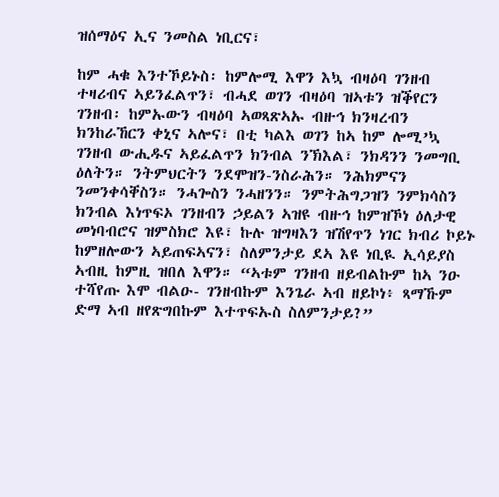ዝሰማዕና ኢና ንመስል ነቢርና፣

ከም ሓቁ እንተኾይኑስ፡ ከምሎሚ እዋን እኳ ብዛዕባ ገንዘብ ተዛሪብና ኣይንፈልጥን፣ ብሓደ ወገን ብዛዕባ ዝኣቱን ዝቕየርን ገንዘብ፡ ከምኡውን ብዛዕባ ኣወጻጽኣኡ ብዙኅ ክንዛረብን ክንከራኸርን ቀኒና ኣሎና፣ በቲ ካልእ ወገን ከኣ ከም ሎሚ’ኳ ገንዘብ ውሒዱና ኣይፈልጥን ክንብል ንኽእል፣ ንክዳንን ንመግቢ ዕለትን። ንትምህርትን ንደሞዝን-ንስራሕን። ንሕክምናን ንመንቀሳቐስን። ንሓጐስን ንሓዘንን። ንምትሕግጋዝን ንምክሳስን ክንብል እነጥፍኦ ገንዘብን ኃይልን ኣዝዩ ብዙኅ ከምዝኾነ ዕለታዊ መነባብሮና ዝምስክሮ እዩ፣ ኩሉ ዝግዛእን ዝሽየጥን ነገር ክብሪ ኮይኑ ከምዘሎውን ኣይጠፍኣናን፣ ስለምንታይ ደኣ እዩ ነቢዪ ኢሳይያስ ኣብዚ ከምዚ ዝበለ እዋን። “ኣቱም ገንዘብ ዘይብልኩም ከኣ ንዑ ተሻየጡ እሞ ብልዑ- ገንዘብኩም እንጌራ ኣብ ዘይኮነ፥ ጻማኹም ድማ ኣብ ዘየጽግበኩም እተጥፍኡስ ስለምንታይ?”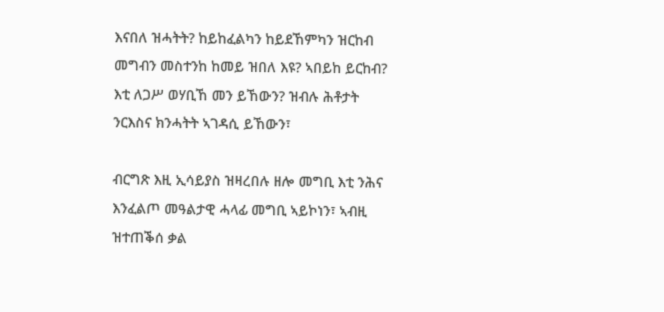እናበለ ዝሓትት? ከይከፈልካን ከይደኸምካን ዝርከብ መግብን መስተንከ ከመይ ዝበለ እዩ? ኣበይከ ይርከብ? እቲ ለጋሥ ወሃቢኸ መን ይኸውን? ዝብሉ ሕቶታት ንርእስና ክንሓትት ኣገዳሲ ይኸውን፣

ብርግጽ እዚ ኢሳይያስ ዝዛረበሉ ዘሎ መግቢ እቲ ንሕና እንፈልጦ መዓልታዊ ሓላፊ መግቢ ኣይኮነን፣ ኣብዚ ዝተጠቕሰ ቃል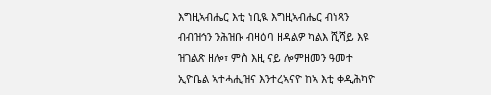እግዚኣብሔር እቲ ነቢዪ እግዚኣብሔር ብነጻን ብብዝኅን ንሕዝቡ ብዛዕባ ዘዳልዎ ካልእ ሺሻይ እዩ ዝገልጽ ዘሎ፣ ምስ እዚ ናይ ሎምዘመን ዓመተ ኢዮቤል ኣተሓሒዝና እንተረኣናዮ ከኣ እቲ ቀዲሕካዮ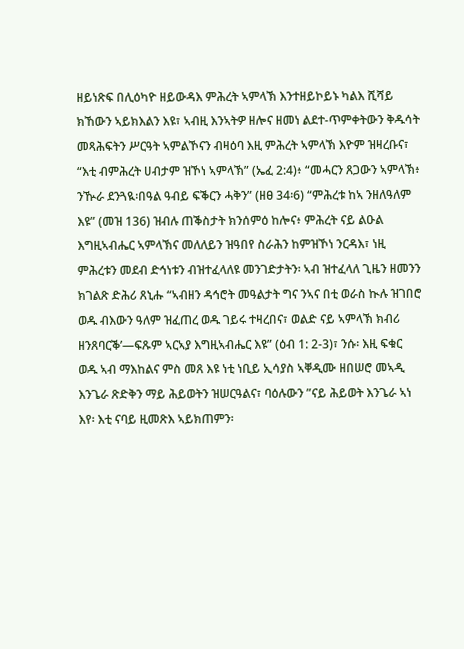ዘይነጽፍ በሊዕካዮ ዘይውዳእ ምሕረት ኣምላኽ እንተዘይኮይኑ ካልእ ሺሻይ ክኸውን ኣይክእልን እዩ፣ ኣብዚ እንኣትዎ ዘሎና ዘመነ ልደተ-ጥምቀትውን ቅዱሳት መጻሕፍትን ሥርዓት ኣምልኾናን ብዛዕባ እዚ ምሕረት ኣምላኽ እዮም ዝዛረቡና፣ “እቲ ብምሕረት ሀብታም ዝኾነ ኣምላኽ” (ኤፈ 2:4)፥ “መሓርን ጸጋውን ኣምላኽ፥ ንዂራ ደንጓዪ፡በዓል ዓብይ ፍቕርን ሓቅን” (ዘፀ 34፡6) “ምሕረቱ ከኣ ንዘለዓለም እዩ” (መዝ 136) ዝብሉ ጠቕስታት ክንሰምዕ ከሎና፥ ምሕረት ናይ ልዑል እግዚኣብሔር ኣምላኽና መለለይን ዝዓበየ ስራሕን ከምዝኾነ ንርዳእ፣ ነዚ ምሕረቱን መደብ ድኅነቱን ብዝተፈላለዩ መንገድታትን፡ ኣብ ዝተፈላለ ጊዜን ዘመንን ክገልጽ ድሕሪ ጸኒሑ “ኣብዘን ዳኅሮት መዓልታት ግና ንኣና በቲ ወራስ ኲሉ ዝገበሮ ወዱ ብእውን ዓለም ዝፈጠረ ወዱ ገይሩ ተዛረበና፣ ወልድ ናይ ኣምላኽ ክብሪ ዘንጸባርቕ’—ፍጹም ኣርኣያ እግዚኣብሔር እዩ” (ዕብ 1: 2-3)፣ ንሱ፡ እዚ ፍቁር ወዱ ኣብ ማእከልና ምስ መጸ እዩ ነቲ ነቢይ ኢሳያስ ኣቐዲሙ ዘበሠሮ መኣዲ እንጌራ ጽድቅን ማይ ሕይወትን ዝሠርዓልና፣ ባዕሉውን ”ናይ ሕይወት እንጌራ ኣነ እየ፡ እቲ ናባይ ዚመጽእ ኣይክጠምን፡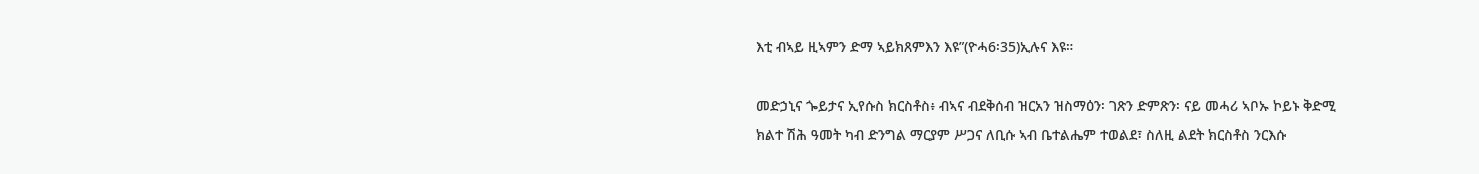እቲ ብኣይ ዚኣምን ድማ ኣይክጸምእን እዩ”(ዮሓ6፡35)ኢሉና እዩ።

መድኃኒና ጐይታና ኢየሱስ ክርስቶስ፥ ብኣና ብደቅሰብ ዝርአን ዝስማዕን፡ ገጽን ድምጽን፡ ናይ መሓሪ ኣቦኡ ኮይኑ ቅድሚ ክልተ ሽሕ ዓመት ካብ ድንግል ማርያም ሥጋና ለቢሱ ኣብ ቤተልሔም ተወልደ፣ ስለዚ ልደት ክርስቶስ ንርእሱ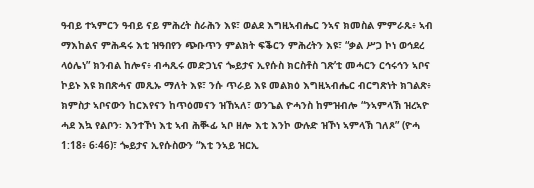ዓብይ ተኣምርን ዓብይ ናይ ምሕረት ስራሕን እዩ፣ ወልደ እግዚኣብሔር ንኣና ክመስል ምምራጹ፥ ኣብ ማእከልና ምሕዳሩ እቲ ዝዓበየን ጭቡጥን ምልክት ፍቕርን ምሕረትን እዩ፣ “ቃል ሥጋ ኮነ ወኅደረ ላዕሌነ” ክንብል ከሎና፥ ብሓጺሩ መድኃኒና ጐይታና ኢየሱስ ክርስቶስ ገጽ’ቲ መሓርን ርኅሩኅን ኣቦና ኮይኑ እዩ ክበጽሓና መጺኡ ማለት እዩ፣ ንሱ ጥራይ እዩ መልክዕ እግዚኣብሔር ብርግጽነት ክገልጽ፥ ክምስታ ኣቦናውን ከርእየናን ከጥዕመናን ዝኸኣለ፣ ወንጌል ዮሓንስ ከምዝብሎ “ንኣምላኽ ዝረኣዮ ሓደ እኳ የልቦን፡ እንተኾነ እቲ ኣብ ሕቚፊ ኣቦ ዘሎ እቲ እንኮ ውሉድ ዝኾነ ኣምላኽ ገለጾ” (ዮሓ 1:18፥ 6፡46)፣ ጐይታና ኢየሱስውን “እቲ ንኣይ ዝርኢ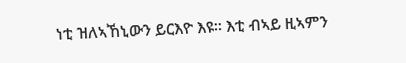ነቲ ዝለኣኸኒውን ይርእዮ እዩ። እቲ ብኣይ ዚኣምን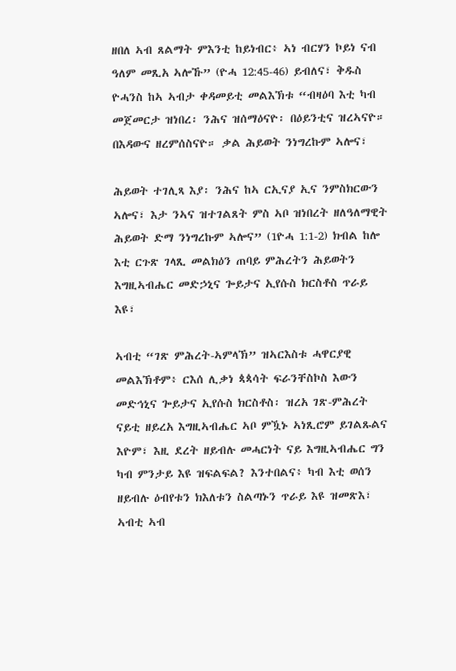ዘበለ ኣብ ጸልማት ምእንቲ ከይነብር፥ ኣነ ብርሃን ኮይነ ናብ ዓለም መጺአ ኣሎኹ” (ዮሓ 12:45-46) ይብለና፣ ቅዱስ ዮሓንስ ከኣ ኣብታ ቀዳመይቲ መልእኽቱ “ብዛዕባ እቲ ካብ መጀመርታ ዝነበረ፡ ንሕና ዝሰማዕናዮ፡ በዕይንቲና ዝረኣናዮ። በእዳውና ዘረምሰስናዮ። ቃል ሕይወት ንነግረኩም ኣሎና፣

ሕይወት ተገሊጻ እያ፡ ንሕና ከኣ ርኢናያ ኢና ንምስክርውን ኣሎና፣ እታ ንኣና ዝተገልጸት ምስ ኣቦ ዝነበረት ዘለዓለማዊት ሕይወት ድማ ንነግረኩም ኣሎና” (1ዮሓ 1:1-2) ክብል ከሎ እቲ ርጉጽ ገላጺ መልክዕን ጠባይ ምሕረትን ሕይወትን እግዚኣብሔር መድኃኒና ጐይታና ኢየሱስ ክርስቶስ ጥራይ እዩ፣

ኣብቲ “ገጽ ምሕረት-ኣምላኽ” ዝኣርእስቱ ሓዋርያዊ መልእኽቶም፥ ርእሰ ሊቃነ ጳጳሳት ፍራንቸስኮስ እውን መድኅኒና ጐይታና ኢየሱስ ክርስቶስ፡ ዝረአ ገጽ-ምሕረት ናይቲ ዘይረአ እግዚኣብሔር ኣቦ ምዃኑ ኣነጺሮም ይገልጹልና እዮም፣ እዚ ደረት ዘይብሉ መሓርነት ናይ እግዚኣብሔር ግን ካብ ምንታይ እዩ ዝፍልፍል? እንተበልና፥ ካብ እቲ ወሰን ዘይብሉ ዕብየቱን ክእለቱን ስልጣኑን ጥራይ እዩ ዝመጽእ፣ ኣብቲ ኣብ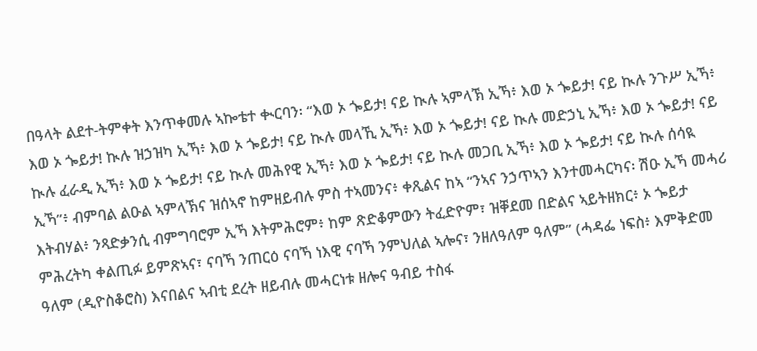በዓላት ልደተ-ትምቀት እንጥቀመሉ ኣኰቴተ ቊርባን፡ “እወ ኦ ጐይታ! ናይ ኲሉ ኣምላኽ ኢኻ፥ እወ ኦ ጐይታ! ናይ ኲሉ ንጉሥ ኢኻ፥ እወ ኦ ጐይታ! ኲሉ ዝኃዝካ ኢኻ፥ እወ ኦ ጐይታ! ናይ ኲሉ መላኺ ኢኻ፥ እወ ኦ ጐይታ! ናይ ኲሉ መድኃኒ ኢኻ፥ እወ ኦ ጐይታ! ናይ ኲሉ ፈራዲ ኢኻ፥ እወ ኦ ጐይታ! ናይ ኲሉ መሕየዊ ኢኻ፥ እወ ኦ ጐይታ! ናይ ኲሉ መጋቢ ኢኻ፥ እወ ኦ ጐይታ! ናይ ኲሉ ሰሳዪ ኢኻ”፥ ብምባል ልዑል ኣምላኽና ዝሰኣኖ ከምዘይብሉ ምስ ተኣመንና፥ ቀጺልና ከኣ “ንኣና ንኃጥኣን እንተመሓርካና፡ ሽዑ ኢኻ መሓሪ እትብሃል፥ ንጻድቃንሲ ብምግባሮም ኢኻ እትምሕሮም፥ ከም ጽድቆምውን ትፈድዮም፣ ዝቐደመ በድልና ኣይትዘክር፥ ኦ ጐይታ ምሕረትካ ቀልጢፉ ይምጽኣና፣ ናባኻ ንጠርዕ ናባኻ ነእዊ ናባኻ ንምህለል ኣሎና፣ ንዘለዓለም ዓለም” (ሓዳፌ ነፍስ፥ እምቅድመ ዓለም (ዲዮስቆሮስ) እናበልና ኣብቲ ደረት ዘይብሉ መሓርነቱ ዘሎና ዓብይ ተስፋ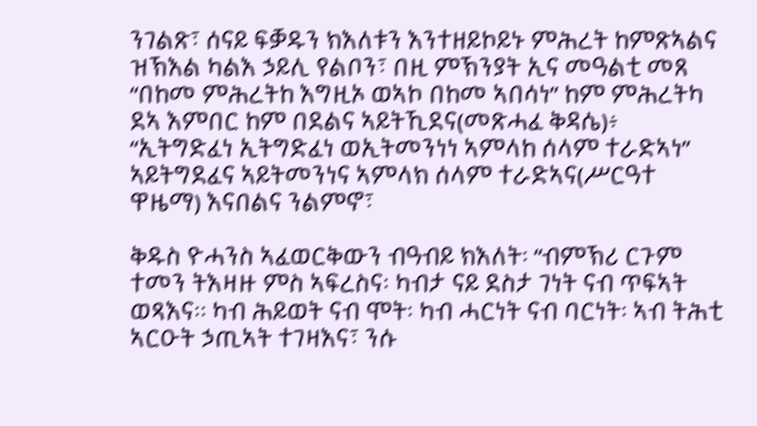ንገልጽ፣ ሰናይ ፍቓዱን ክእለቱን እንተዘይኮይኑ ምሕረት ከምጽኣልና ዝኽእል ካልእ ኃይሊ የልቦን፣ በዚ ምኽንያት ኢና መዓልቲ መጸ “በከመ ምሕረትከ እግዚኦ ወኣኮ በከመ ኣበሳነ” ከም ምሕረትካ ደኣ እምበር ከም በደልና ኣይትኺደና(መጽሓፈ ቅዳሴ)፥ “ኢትግድፈነ ኢትግድፈነ ወኢትመንነነ ኣምላከ ሰላም ተራድኣነ” ኣይትግደፈና ኣይትመንነና ኣምላክ ሰላም ተራድኣና(ሥርዓተ ዋዜማ) እናበልና ንልምኖ፣

ቅዱስ ዮሓንስ ኣፈወርቅውን ብዓብይ ክእለት፡ “ብምኽሪ ርጉም ተመን ትእዛዙ ምስ ኣፍረስና፡ ካብታ ናይ ደስታ ገነት ናብ ጥፍኣት ወጻእና። ካብ ሕይወት ናብ ሞት፡ ካብ ሓርነት ናብ ባርነት፡ ኣብ ትሕቲ ኣርዑት ኃጢኣት ተገዛእና፣ ንሱ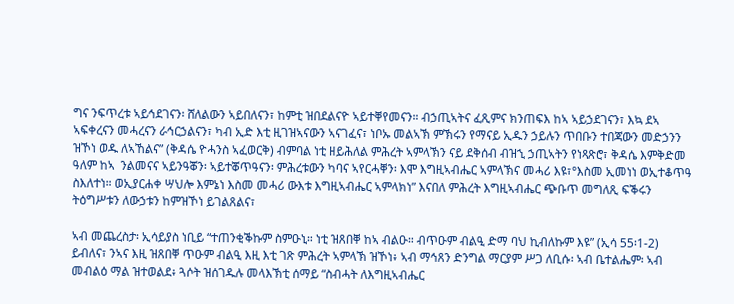ግና ንፍጥረቱ ኣይኅደገናን፡ ሸለልውን ኣይበለናን፣ ከምቲ ዝበደልናዮ ኣይተቐየመናን። ብኃጢኣትና ፈጺምና ክንጠፍእ ከኣ ኣይኃደገናን፣ እኳ ደኣ ኣፍቀረናን መሓረናን ራኅርኃልናን፣ ካብ ኢድ እቲ ዚገዝኣናውን ኣናገፈና፣ ነቦኡ መልኣኽ ምኽሩን የማናይ ኢዱን ኃይሉን ጥበቡን ተበጃውን መድኃንን ዝኾነ ወዱ ለኣኸልና” (ቅዳሴ ዮሓንስ ኣፈወርቅ) ብምባል ነቲ ዘይሕለል ምሕረት ኣምላኽን ናይ ደቅሰብ ብዝኂ ኃጢኣትን የነጻጽሮ፣ ቅዳሴ እምቅድመ ዓለም ከኣ  ንልመናና ኣይንዓቖን፡ ኣይተቖጥዓናን፡ ምሕረቱውን ካባና ኣየርሓቐን፡ እሞ እግዚኣብሔር ኣምላኽና መሓሪ እዩ፣°እስመ ኢመነነ ወኢተቆጥዓ ስእለተነ። ወኢያርሐቀ ሣህሎ እምኔነ እስመ መሓሪ ውእቱ እግዚኣብሔር ኣምላክነ” እናበለ ምሕረት እግዚኣብሔር ጭቡጥ መግለጺ ፍቕሩን ትዕግሥቱን ለውኃቱን ከምዝኾነ ይገልጸልና፣

ኣብ መጨረስታ፡ ኢሳይያስ ነቢይ “ተጠንቂቕኩም ስምዑኒ። ነቲ ዝጸበቐ ከኣ ብልዑ። ብጥዑም ብልዒ ድማ ባህ ኪብለኩም እዩ” (ኢሳ 55፡1-2) ይብለና፣ ንኣና እዚ ዝጸበቐ ጥዑም ብልዒ እዚ እቲ ገጽ ምሕረት ኣምላኽ ዝኾነ፥ ኣብ ማኅጸን ድንግል ማርያም ሥጋ ለቢሱ፡ ኣብ ቤተልሔም፡ ኣብ መብልዕ ማል ዝተወልደ፥ ጓሶት ዝሰገዱሉ መላእኽቲ ሰማይ “ስብሓት ለእግዚኣብሔር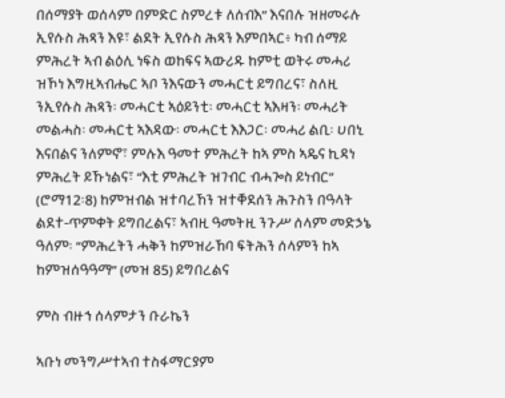በሰማያት ወሰላም በምድር ስምረቱ ለሰብእ” እናበሉ ዝዘመሩሉ ኢየሱስ ሕጻን እዩ፣ ልደት ኢየሱስ ሕጻን እምበኣር፥ ካብ ሰማይ ምሕረት ኣብ ልዕሊ ነፍስ ወከፍና ኣውሪዱ ከምቲ ወትሩ መሓሪ ዝኾነ እግዚኣብሔር ኣቦ ንእናውን መሓርቲ ይግበረና፣ ስለዚ ንኢየሱስ ሕጻን፡ መሓርቲ ኣዕይንቲ፡ መሓርቲ ኣእዛን፡ መሓሪት መልሓስ፡ መሓርቲ ኣእዳው፡ መሓርቲ እእጋር፡ መሓሪ ልቢ፡ ሀበኒ እናበልና ንለምኖ፣ ምሉእ ዓመተ ምሕረት ከኣ ምስ ኣዴና ኪዳነ ምሕረት ይኹነልና፣ “እቲ ምሕረት ዝገብር ብሓጐስ ይነብር” (ሮማ12፡8) ከምዝብል ዝተባረኸን ዝተቐደሰን ሕጉስን በዓላት ልደተ-ጥምቀት ይግበረልና፣ ኣብዚ ዓመትዚ ንጉሥ ሰላም መድኃኔ ዓለም፡ “ምሕረትን ሓቅን ከምዝራኸባ ፍትሕን ሰላምን ከኣ ከምዝሰዓዓማ” (መዝ 85) ይግበረልና

ምስ ብዙኅ ሰላምታን ቡራኬን

ኣቡነ መንግሥተኣብ ተስፋማርያም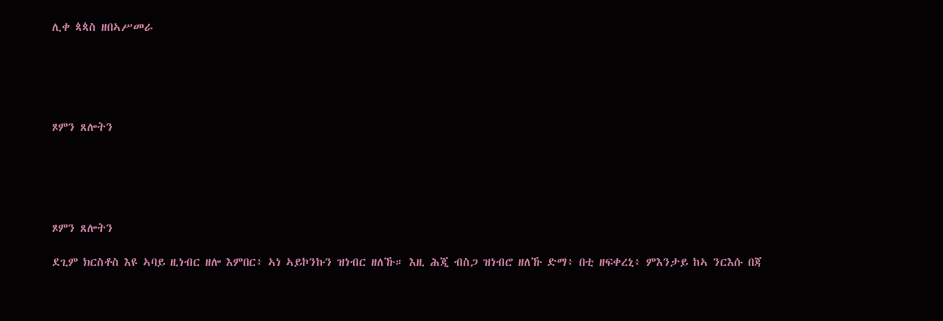ሊቀ ጳጳስ ዘበኣሥመራ





ጾምን ጸሎትን





ጾምን ጸሎትን

ደጊም ክርስቶስ እዩ ኣባይ ዚነብር ዘሎ እምበር፥ ኣነ ኣይኮንኩን ዝነብር ዘለኹ። እዚ ሕጂ ብስጋ ዝነብሮ ዘለኹ ድማ፥ በቲ ዘፍቀረኒ፥ ምእንታይ ከኣ ንርእሱ በጃ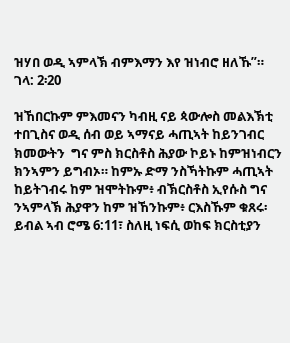ዝሃበ ወዲ ኣምላኽ ብምእማን እየ ዝነብሮ ዘለኹ”። ገላ: 2፡20

ዝኸበርኩም ምእመናን ካብዚ ናይ ጳውሎስ መልእኽቲ ተበጊስና ወዲ ሰብ ወይ ኣማናይ ሓጢኣት ከይንገብር ክመውትን  ግና ምስ ክርስቶስ ሕያው ኮይኑ ከምዝነብርን ክንኣምን ይግብኦ። ከምኡ ድማ ንስኻትኩም ሓጢኣት ከይትገብሩ ከም ዝሞትኩም፥ ብኽርስቶስ ኢየሱስ ግና ንኣምላኽ ሕያዋን ከም ዝኸንኩም፥ ርእስኹም ቁጸሩ፡ ይብል ኣብ ሮሜ 6:11፣ ስለዚ ነፍሲ ወከፍ ክርስቲያን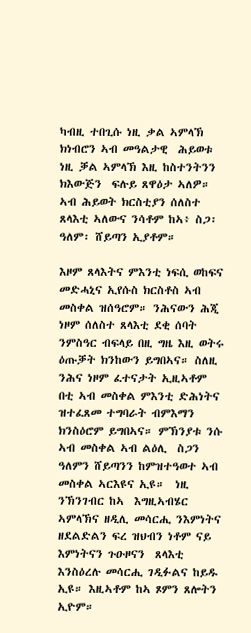ካብዚ ተበጊሱ ነዚ ቃል ኣምላኽ ክነብሮን ኣብ መዓልታዊ  ሕይወቱ ነዚ ቓል ኣምላኽ እዚ ከስተንትንን ክእውጅን  ፍሉይ ጸዋዕታ ኣለዎ።  ኣብ ሕይወት ክርስቲያን ሰለስተ ጸላእቲ ኣለውና ንሳቶም ከኣ፥ ስጋ፡ ዓለም፡ ሸይጣን ኢያቶም።

እዞም ጸላእትና ምእንቲ ነፍሲ ወከፍና መድሓኒና ኢየሱስ ክርስቶስ ኣብ መስቀል ዝሰዓሮም። ንሕናውን ሕጂ ነዞም ሰለስተ ጸላእቲ ደቂ ሰባት ንምስዓር ብፍላይ በዚ ግዜ እዚ ወትሩ ዕጡቓት ክንከውን ይግበኣና። ስለዚ ንሕና ነዞም ፈተናታት ኢዚኣቶም  በቲ ኣብ መስቀል ምእንቲ ድሕነትና ዝተፈጸመ ተግባራት ብምእማን ክንስዕሮም ይግበኣና። ምኽንያቱ ንሱ ኣብ መስቀል ኣብ ልዕሊ  ስጋን ዓለምን ሸይጣንን ከምዝተዓወተ ኣብ መስቀል ኣርእዩና ኢዩ።  ነዚ ንኽንገብር ከኣ  እግዚኣብሄር ኣምላኽና ዘዲሊ መሳርሒ ንእምነትና ዘደልድልን ፍረ ዝህብን ነቶም ናይ እምነትናን ጉዑዞናን  ጸላእቲ እንስዕረሉ መሳርሒ ገዲፉልና ከይዱ ኢዩ። እዚኣቶም ከኣ ጾምን ጸሎትን ኢዮም።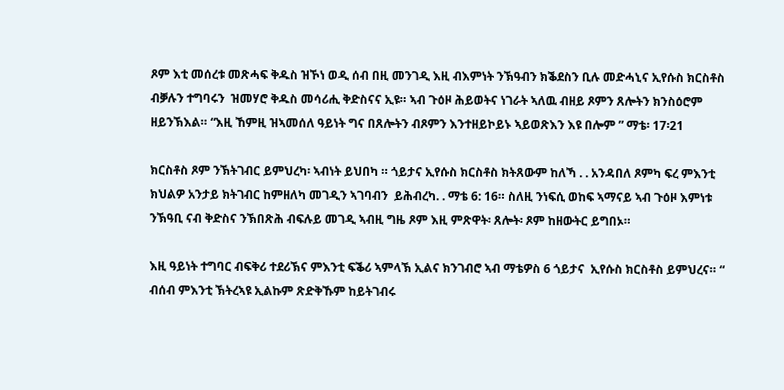ጾም እቲ መሰረቱ መጽሓፍ ቅዱስ ዝኾነ ወዲ ሰብ በዚ መንገዲ እዚ ብእምነት ንኽዓብን ክቕደስን ቢሉ መድሓኒና ኢየሱስ ክርስቶስ ብቓሉን ተግባሩን  ዝመሃሮ ቅዱስ መሳሪሒ ቅድስናና ኢዩ። ኣብ ጉዕዞ ሕይወትና ነገራት ኣለዉ ብዘይ ጾምን ጸሎትን ክንስዕሮም ዘይንኽእል። “እዚ ኸምዚ ዝኣመሰለ ዓይነት ግና በጸሎትን ብጾምን እንተዘይኮይኑ ኣይወጽእን እዩ በሎም ” ማቴ፡ 17፡21

ክርስቶስ ጾም ንኽትገብር ይምህረካ፡ ኣብነት ይህበካ ። ጎይታና ኢየሱስ ክርስቶስ ክትጸውም ከለኻ . . አንዳበለ ጾምካ ፍረ ምእንቲ ክህልዎ አንታይ ክትገብር ከምዘለካ መገዲን ኣገባብን  ይሕብረካ. . ማቴ 6: 16። ስለዚ ንነፍሲ ወከፍ ኣማናይ ኣብ ጉዕዞ እምነቱ ንኽዓቢ ናብ ቅድስና ንኽበጽሕ ብፍሉይ መገዲ ኣብዚ ግዜ ጾም እዚ ምጽዋት፡ ጸሎት፡ ጾም ከዘውትር ይግበኦ።

እዚ ዓይነት ተግባር ብፍቅሪ ተደሪኽና ምእንቲ ፍቕሪ ኣምላኽ ኢልና ክንገብሮ ኣብ ማቴዎስ 6 ጎይታና  ኢየሱስ ክርስቶስ ይምህረና። “ ብሰብ ምእንቲ ኽትረኣዩ ኢልኩም ጽድቅኹም ከይትገብሩ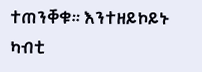ተጠንቐቁ። እንተዘይኮይኑ ካብቲ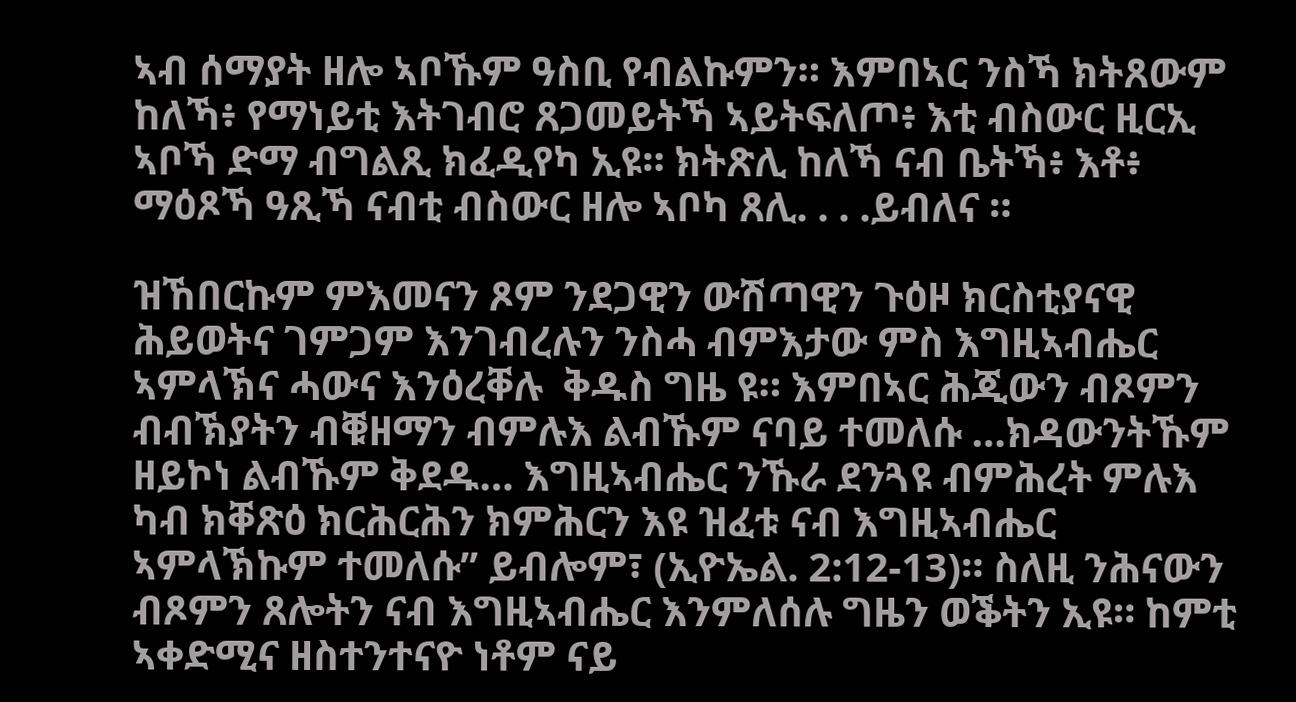ኣብ ሰማያት ዘሎ ኣቦኹም ዓስቢ የብልኩምን። እምበኣር ንስኻ ክትጸውም ከለኻ፥ የማነይቲ እትገብሮ ጸጋመይትኻ ኣይትፍለጦ፥ እቲ ብስውር ዚርኢ ኣቦኻ ድማ ብግልጺ ክፈዲየካ ኢዩ። ክትጽሊ ከለኻ ናብ ቤትኻ፥ እቶ፥ ማዕጾኻ ዓጺኻ ናብቲ ብስውር ዘሎ ኣቦካ ጸሊ. . . .ይብለና ።

ዝኸበርኩም ምእመናን ጾም ንደጋዊን ውሽጣዊን ጉዕዞ ክርስቲያናዊ ሕይወትና ገምጋም እንገብረሉን ንስሓ ብምእታው ምስ እግዚኣብሔር ኣምላኽና ሓውና እንዕረቐሉ  ቅዱስ ግዜ ዩ። እምበኣር ሕጂውን ብጾምን ብብኽያትን ብቑዘማን ብምሉእ ልብኹም ናባይ ተመለሱ …ክዳውንትኹም ዘይኮነ ልብኹም ቅደዱ… እግዚኣብሔር ንኹራ ደንጓዩ ብምሕረት ምሉእ ካብ ክቐጽዕ ክርሕርሕን ክምሕርን እዩ ዝፈቱ ናብ እግዚኣብሔር ኣምላኽኩም ተመለሱ’’ ይብሎም፣ (ኢዮኤል. 2:12-13)። ስለዚ ንሕናውን ብጾምን ጸሎትን ናብ እግዚኣብሔር እንምለሰሉ ግዜን ወቕትን ኢዩ። ከምቲ ኣቀድሚና ዘስተንተናዮ ነቶም ናይ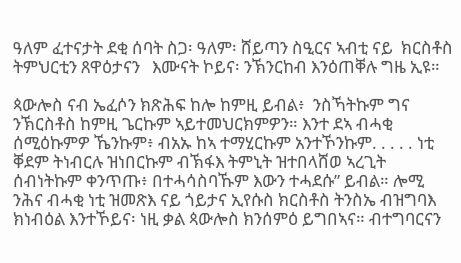ዓለም ፈተናታት ደቂ ሰባት ስጋ፡ ዓለም፡ ሸይጣን ስዒርና ኣብቲ ናይ  ክርስቶስ ትምህርቲን ጸዋዕታናን   እሙናት ኮይና፡ ንኽንርከብ እንዕጠቐሉ ግዜ ኢዩ።

ጳውሎስ ናብ ኤፈሶን ክጽሕፍ ከሎ ከምዚ ይብል፥  ንስኻትኩም ግና ንኽርስቶስ ከምዚ ጌርኩም ኣይተመህርክምዎን። እንተ ደኣ ብሓቂ ሰሚዕኩምዎ ኼንኩም፥ ብአኡ ከኣ ተማሂርኩም አንተኾንኩም. . . . . ነቲ ቐደም ትነብርሉ ዝነበርኩም ብኽፋእ ትምኒት ዝተበላሸወ ኣረጊት ሰብነትኩም ቀንጥጡ፥ በተሓሳስባኹም እውን ተሓደሱ” ይብል። ሎሚ ንሕና ብሓቂ ነቲ ዝመጽእ ናይ ጎይታና ኢየሱስ ክርስቶስ ትንስኤ ብዝግባእ ክነብዕል እንተኾይና፡ ነዚ ቃል ጳውሎስ ክንሰምዕ ይግበኣና። ብተግባርናን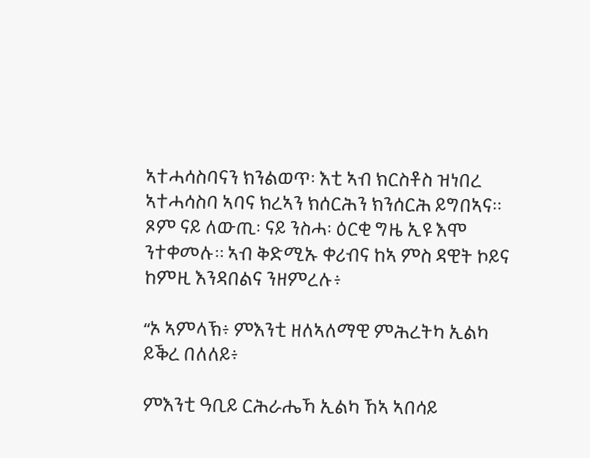ኣተሓሳስባናን ክንልወጥ፡ እቲ ኣብ ክርስቶስ ዝነበረ ኣተሓሳስባ ኣባና ክረኣን ክሰርሕን ክንሰርሕ ይግበኣና። ጾም ናይ ለውጢ፡ ናይ ንስሓ፡ ዕርቂ ግዜ ኢዩ እሞ ንተቀመሉ። ኣብ ቅድሚኡ ቀሪብና ከኣ ምስ ዳዊት ኮይና ከምዚ እንዳበልና ንዘምረሉ፥

“ኦ ኣምላኽ፥ ምእንቲ ዘለኣለማዊ ምሕረትካ ኢልካ ይቕረ በለለይ፥

ምእንቲ ዓቢይ ርሕራሔኻ ኢልካ ኸኣ ኣበሳይ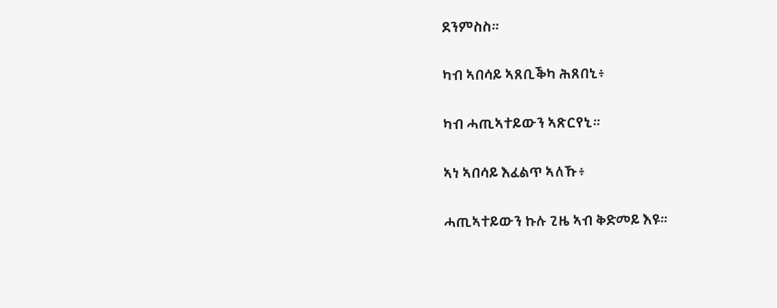ደንምስስ።

ካብ ኣበሳይ ኣጸቢቕካ ሕጸበኒ፥

ካብ ሓጢኣተይውን ኣጽርየኒ።

ኣነ ኣበሳይ እፈልጥ ኣለኹ፥

ሓጢኣተይውን ኩሉ ጊዜ ኣብ ቅድመይ እዩ።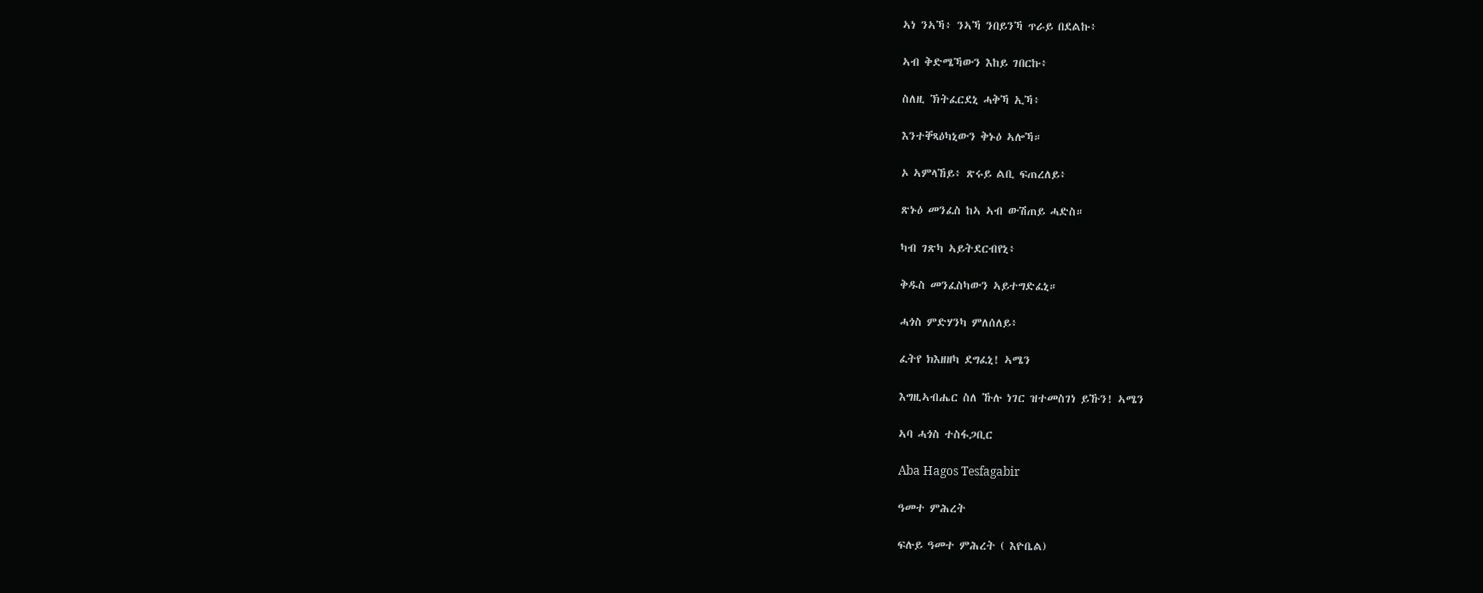ኣነ ንኣኻ፥ ንኣኻ ንበይንኻ ጥራይ በደልኩ፥

ኣብ ቅድሜኻውን እከይ ገበርኩ፥

ስለዚ ኽትፈርደኒ ሓቅኻ ኢኻ፥

እንተቐጻዕካኒውን ቅኑዕ ኣሎኻ።

ኦ ኣምላኸይ፥ ጽሩይ ልቢ ፍጠረለይ፥

ጽኑዕ መንፈስ ከኣ ኣብ ውሽጠይ ሓድስ።

ካብ ገጽካ ኣይትደርብየኒ፥

ቅዱስ መንፈስካውን ኣይተግድፈኒ።

ሓጎስ ምድሃንካ ምለሰለይ፥

ፈትየ ክእዘዘካ ደግፈኒ! ኣሜን

እግዚኣብሔር ስለ ኹሉ ነገር ዝተመስገነ ይኹን! ኣሜን

ኣባ ሓጎስ ተስፋጋቢር

Aba Hagos Tesfagabir

ዓመተ ምሕረት

ፍሉይ ዓመተ ምሕረት ( እዮቤል)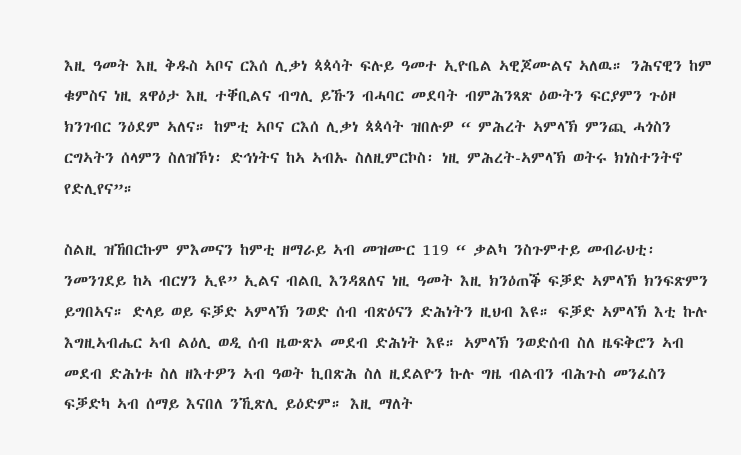እዚ ዓመት እዚ ቅዱስ ኣቦና ርእሰ ሊቃነ ጳጳሳት ፍሉይ ዓመተ ኢዮቤል ኣዊጆሙልና ኣለዉ። ንሕናዊን ከም ቁምስና ነዚ ጸዋዕታ እዚ ተቐቢልና ብግሊ ይኹን ብሓባር መደባት ብምሕንጻጽ ዕውትን ፍርያምን ጉዕዞ ክንገብር ንዕደም ኣለና። ከምቲ ኣቦና ርእሰ ሊቃነ ጳጳሳት ዝበሉዎ “ ምሕረት ኣምላኽ ምንጪ ሓጎስን ርግኣትን ሰላምን ስለዝኾነ፡ ድኅነትና ከኣ ኣብኡ ስለዚምርኮስ፡ ነዚ ምሕረት-ኣምላኽ ወትሩ ክነስተንትኖ የድሊየና”።

ስልዚ ዝኸበርኩም ምእመናን ከምቲ ዘማራይ ኣብ መዝሙር 119 “ ቃልካ ንስጉምተይ መብራህቲ፡ ንመንገደይ ከኣ ብርሃን ኢዩ” ኢልና ብልቢ እንዳጸለና ነዚ ዓመት እዚ ክንዕጠቕ ፍቓድ ኣምላኽ ክንፍጽምን ይግበኣና። ድላይ ወይ ፍቓድ ኣምላኽ ንወድ ሰብ ብጽዕናን ድሕነትን ዚህብ እዩ። ፍቓድ ኣምላኽ እቲ ኩሉ እግዚኣብሔር ኣብ ልዕሊ ወዲ ሰብ ዜውጽኦ መደብ ድሕነት እዩ። ኣምላኽ ንወድሰብ ስለ ዜፍቅሮን ኣብ መደብ ድሕነቱ ስለ ዘእተዎን ኣብ ዓወት ኪበጽሕ ስለ ዚደልዮን ኩሉ ግዜ ብልብን ብሕጉስ መንፈስን ፍቓድካ ኣብ ሰማይ እናበለ ንኺጽሊ ይዕድም። እዚ ማለት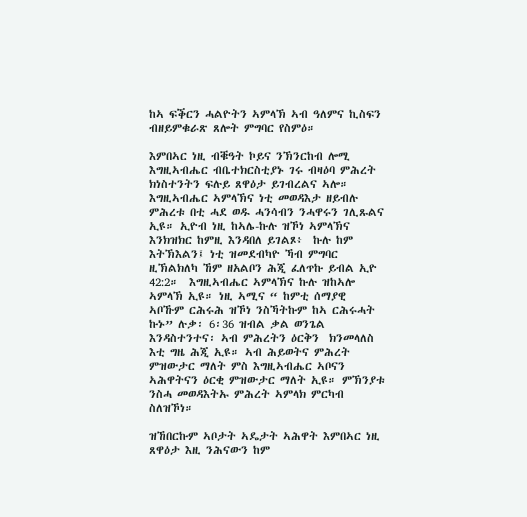ከኣ ፍቕርን ሓልዮትን ኣምላኽ ኣብ ዓለምና ኪስፍን ብዘይምቁራጽ ጸሎት ምግባር የስምዕ።

እምበኣር ነዚ ብቑዓት ኮይና ንኽንርከብ ሎሚ እግዚኣብሔር ብቤተክርስቲያኑ ገሩ ብዛዕባ ምሕረት ክነስተንትን ፍሉይ ጸዋዕታ ይገብረልና ኣሎ። እግዚኣብሔር ኣምላኽና ነቲ መወዳእታ ዘይብሉ ምሕረቱ በቲ ሓደ ወዱ ሓንሳብን ንሓዋሩን ገሊጹልና ኢዩ። ኢዮብ ነዚ ከኣሌ-ኩሉ ዝኾነ ኣምላኽና እንክዝክር ከምዚ እንዳበለ ይገልጾ፥  ኩሉ ከም እትኽእልን፤ ነቲ ዝመደብካዮ ኻብ ምግባር ዚኽልክለካ ኸም ዘአልቦን ሕጂ ፈለጥኩ ይብል ኢዮ 42:2።  እግዚኣብሔር ኣምላኽና ኩሉ ዝከኣሎ ኣምላኽ ኢዩ። ነዚ ኣሚና “ ከምቲ ሰማያዊ ኣቦኹም ርሕሩሕ ዝኾነ ንስኻትኩም ከኣ ርሕሩሓት ኩኑ” ሉቃ፡ 6፡36 ዝብል ቃል ወንጌል እንዳስተንተና፡ ኣብ ምሕረትን ዕርቅን  ክንመላለስ እቲ ግዜ ሕጂ ኢዩ። ኣብ ሕይወትና ምሕረት ምዝውታር ማለት ምስ እግዚኣብሔር ኣቦናን ኣሕዋትናን ዕርቂ ምዝውታር ማለት ኢዩ። ምኽንያቱ ንስሓ መወዳእትኡ ምሕረት ኣምላክ ምርካብ ስለዝኾነ።

ዝኸበርኩም ኣቦታት ኣዴታት ኣሕዋት እምበኣር ነዚ ጸዋዕታ እዚ ንሕናውን ከም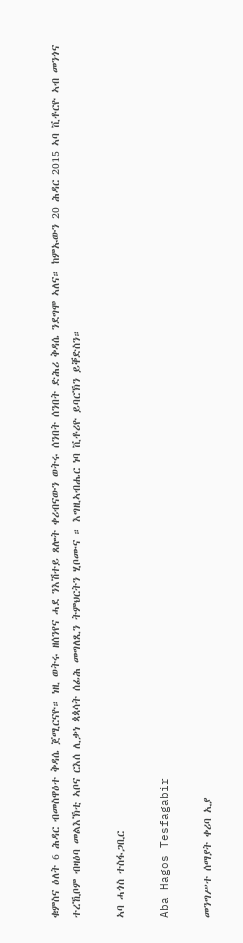ቁምስና ዕለት 6 ሕዳር ብመስዋዕተ ቅዳሴ ጀሚርናዮ። ነዚ ወትሩ ዘሰንየና ሓደ ንእሽተይ ጸሎት ቀሪብናውን ወትሩ ሰንበት ሰንበት ድሕሪ ቅዳሴ ንደግሞ ኣለና። ከምኡውን 20 ሕዳር 2015 ኣባ ቪቶርዮ ኣብ መንጎና ተረኺቦም ብዛዕባ መልእኽቲ ኣቦና ርእሰ ሊቃነ ጳጳሳት ሰፊሕ መግለጺን ትምህርትን ሂቦሙና ። እግዚኣብሔር ነባ ቪቶሪዮ ይባርኽን ይቐድስን።

ኣባ ሓጎስ ተስፋጋቢር

Aba Hagos Tesfagabir

መንግሥተ ሰማያት ቀሪባ ኢያ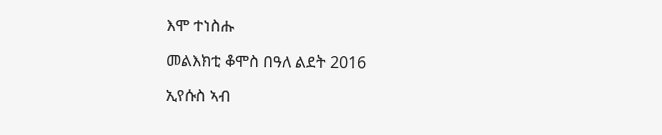እሞ ተነስሑ

መልእክቲ ቆሞስ በዓለ ልደት 2016

ኢየሱስ ኣብ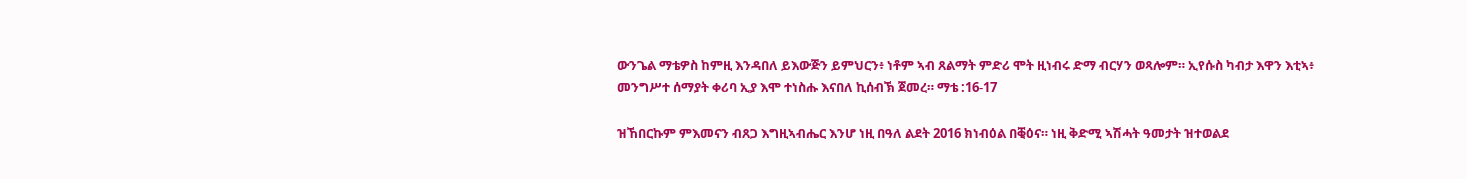ውንጌል ማቴዎስ ከምዚ እንዳበለ ይእውጅን ይምህርን፥ ነቶም ኣብ ጸልማት ምድሪ ሞት ዚነብሩ ድማ ብርሃን ወጻሎም። ኢየሱስ ካብታ እዋን እቲኣ፥ መንግሥተ ሰማያት ቀሪባ ኢያ እሞ ተነስሑ እናበለ ኪሰብኽ ጀመረ። ማቴ :16-17

ዝኸበርኩም ምእመናን ብጸጋ እግዚኣብሔር እንሆ ነዚ በዓለ ልደት 2016 ክነብዕል በቒዕና። ነዚ ቅድሚ ኣሽሓት ዓመታት ዝተወልደ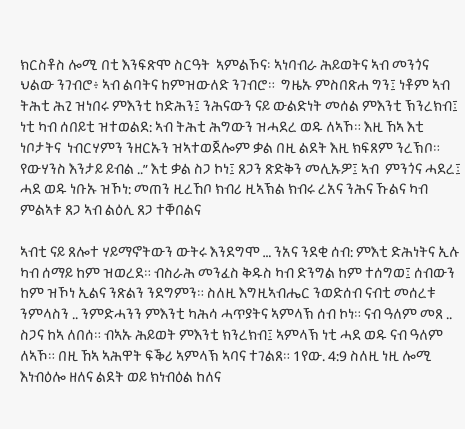ክርስቶስ ሎሚ በቲ እንፍጽሞ ስርዓት  ኣምልኾና፡ ኣነባብራ ሕይወትና ኣብ መንጎና ህልው ንገብሮ፥ ኣብ ልባትና ከምዝውለድ ንገብሮ።  ግዜኡ ምስበጽሐ ግን፤ ነቶም ኣብ ትሕቲ ሕጊ ዝነበሩ ምእንቲ ከድሕን፤ ንሕናውን ናይ ውልድነት መሰል ምእንቲ ኽንረክብ፤ ነቲ ካብ ሰበይቲ ዝተወልደ: ኣብ ትሕቲ ሕግውን ዝሓደረ ወዱ ለኣኾ። እዚ ኸኣ እቲ ነቦታትና  ነብርሃምን ንዘርኡን ዝኣተወጀሎም ቃል በዚ ልደት እዚ ክፍጸም ንረኽቦ።  የውሃንስ እንታይ ይብል ..” እቲ ቃል ስጋ ኮነ፤ ጸጋን ጽድቅን መሊኡዎ፤ ኣብ  ምንጎና ሓደረ፤ ሓደ ወዱ ነቡኡ ዝኾነ: መጠን ዚረኸቦ ክብሪ ዚኣኽል ክብሩ ረአና ንሕና ኹልና ካብ ምልኣቱ ጸጋ ኣብ ልዕሊ ጸጋ ተቐበልና

ኣብቲ ናይ ጸሎተ ሃይማኖትውን ውትሩ እንደግሞ … ንአና ንደቂ ሰብ: ምእቲ ድሕነትና ኢሉ ካብ ሰማይ ከም ዝወረደ። ብስራሕ መንፈስ ቅዱስ ካብ ድንግል ከም ተሰግወ፤ ሰብውን ከም ዝኾነ ኢልና ንጽልን ንደግምን። ስለዚ እግዚኣብሔር ንወድሰብ ናብቲ መሰረቱ ንምላስን .. ንምድሓንን ምእንቲ ካሕሳ ሓጥያትና ኣምላኽ ሰብ ኮነ። ናብ ዓለም መጸ .. ስጋና ከኣ ለበሰ። ብኣኡ ሕይወት ምእንቲ ክንረክብ፤ ኣምላኽ ነቲ ሓደ ወዱ ናብ ዓለም ለኣኾ። በዚ ኸኣ ኣሕዋት ፍቕሪ ኣምላኽ ኣባና ተገልጸ። 1የው. 4:9 ስለዚ ነዚ ሎሚ እነብዕሎ ዘለና ልደት ወይ ክነብዕል ከለና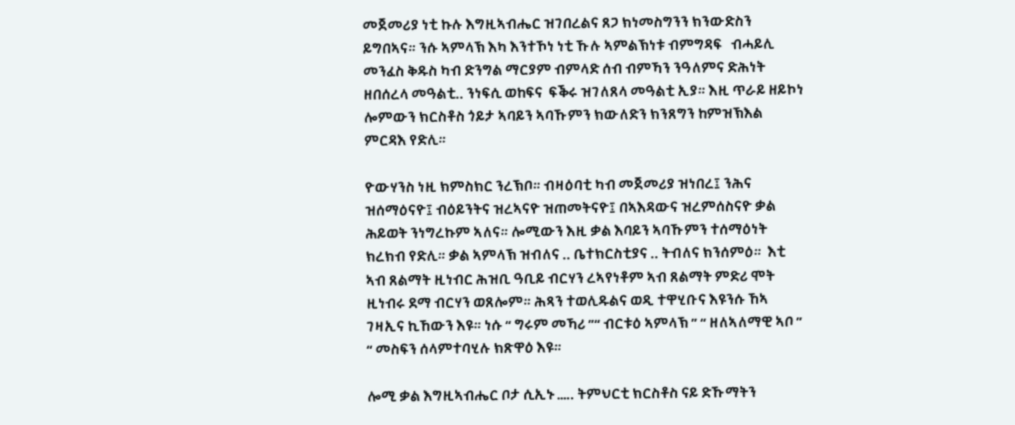መጀመሪያ ነቲ ኩሉ እግዚኣብሔር ዝገበረልና ጸጋ ክነመስግንን ክንውድስን ይግበኣና። ንሱ ኣምላኽ እካ እንተኾነ ነቲ ኹሉ ኣምልኽነቱ ብምግዳፍ   ብሓይሊ መንፈስ ቅዱስ ካብ ድንግል ማርያም ብምላድ ሰብ ብምኻን ንዓለምና ድሕነት ዘበሰረላ መዓልቲ.. ንነፍሲ ወከፍና  ፍቕሩ ዝገለጸላ መዓልቲ ኢያ። እዚ ጥራይ ዘይኮነ ሎምውን ክርስቶስ ጎይታ ኣባይን ኣባኹምን ክውለድን ክንጸግን ከምዝኽእል ምርዳእ የድሊ።

ዮውሃንስ ነዚ ክምስክር ንረኽቦ። ብዛዕባቲ ካብ መጀመሪያ ዝነበረ፤ ንሕና ዝሰማዕናዮ፤ ብዕይንትና ዝረኣናዮ ዝጠመትናዮ፤ በኣእዳውና ዝረምሰስናዮ ቃል ሕይወት ንነግረኩም ኣለና። ሎሚውን እዚ ቃል እባይን ኣባኹምን ተሰማዕነት ክረክብ የድሊ። ቃል ኣምላኽ ዝብለና .. ቤተክርስቲያና .. ትብለና ክንሰምዕ።  እቲ ኣብ ጸልማት ዚነብር ሕዝቢ ዓቢይ ብርሃን ረኣየነቶም ኣብ ጸልማት ምድሪ ሞት ዚነብሩ ደማ ብርሃን ወጸሎም። ሕጻን ተወሊዱልና ወዲ ተዋሂቡና እዩንሱ ኸኣ ገዛኢና ኪኸውን እዩ። ነሱ “ ግሩም መኻሪ ”“ ብርቱዕ ኣምላኽ ” “ ዘለኣለማዊ ኣቦ ” “ መስፍን ሰላምተባሂሉ ክጽዋዕ እዩ።

ሎሚ ቃል እግዚኣብሔር ቦታ ሲኢኑ ….. ትምህርቲ ክርስቶስ ናይ ድኹማትን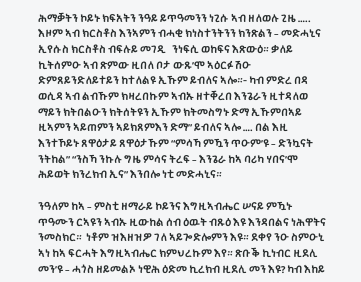ሕማቓትን ኮይኑ ክፍአትን ንዓይ ይጥዓመንን ነጊሱ ኣብ ዘለወሉ ጊዜ ….. እዞም ኣብ ክርስቶስ እንኣምን ብሓቂ ክነስተንትንን ክንጽልን – መድሓኒና ኢየሱስ ክርስቶስ ብፍሉይ መገዲ   ንነፍሲ ወከፍና እጽውዕ። ቃለይ ኪትሰምዑ ኣብ ጽምው ዚበለ ቦታ ውጹ’ሞ ኣዕርፉ ሽዑ ድምጸይንድለይተይን ከተለልዩ ኢኹም ይብለና ኣሎ።- ካብ ምድረ በዳ ወሲዳ ኣብ ልብኹም ክዛረበኩም ኣብኡ ዘተቐረበ እንጌራን ዚተዳለወ ማይን ክትበልዑን ክትሰትዩን ኢኹም ክትመስግኑ ድማ ኢኹምበኣይ ዚኣምን ኣይጠምን ኣይክጸምእን ድማ” ይብለና ኣሎ …. በል እዚ እንተኾይኑ ጸዋዕታይ ጸዋዕታኹም “ምሳኻ ምዃን ጥዑም’ዩ – ድንኳናት ንትከል” “ንስኻ ንኩሉ ግዜ ምሳና ትረፍ – እንጌራ ከኣ ባሪካ ሃበና’ሞ ሕይወት ክንረክብ ኢና” እንበሎ ነቲ መድሓኒና።

ንዓለም ከኣ – ምስቲ ዘማራይ ኮይንና እግዚኣብሔር ሠናይ ምዃኑ ጥዓሙን ርኣዩን ኣብኡ ዚውከል ሰብ ዕዉት ብጹዕ እዩ እንዳበልና ነሕዋትና ንመስክር።  ነቶም ዝእዘዝዎ ገለ ኣይጐድሎምን እዩ። ደቀየ ንዑ ስምዑኒ ኣነ ከኣ ፍርሓት እግዚኣብሔር ክምህረኩም እየ። ጽቡቕ ኪነብር ዚደሊ መን’ዩ – ሓጎስ ዘይመልኦ ነዊሕ ዕድመ ኪረክብ ዚደሊ መን እዩ? ካብ እከይ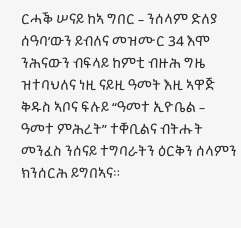ርሓቕ ሠናይ ከኣ ግበር – ንሰላም ድለያ ሰዓባ’ውን ይብለና መዝሙር 34 እሞ ንሕናውን ብፍላይ ከምቲ ብዙሕ ግዜ ዝተባህለና ነዚ ናይዚ ዓመት እዚ ኣዋጅ ቅዱስ ኣቦና ፍሉይ “ዓመተ ኢዮቤል – ዓመተ ምሕረት” ተቐቢልና ብትሑት መንፈስ ንሰናይ ተግባራትን ዕርቅን ሰላምን ክንሰርሕ ይግበኣና።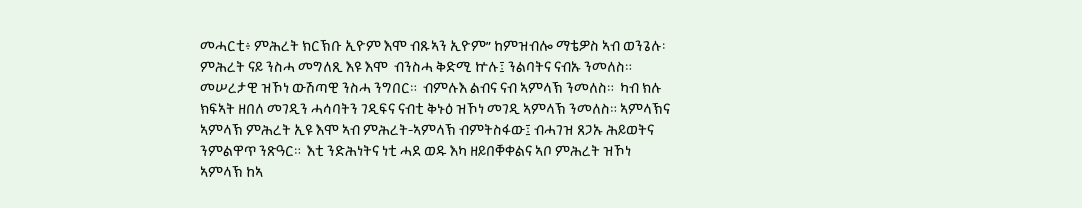መሓርቲ፥ ምሕረት ክርኽቡ ኢዮም እሞ ብጹኣን ኢዮም” ከምዝብሎ ማቴዎስ ኣብ ወንጌሉ፡ ምሕረት ናይ ንስሓ መግለጺ እዩ እሞ  ብንስሓ ቅድሚ ኵሉ፤ ንልባትና ናብኡ ንመለስ። መሠረታዊ ዝኾነ ውሽጣዊ ንስሓ ንግበር።  ብምሉእ ልብና ናብ ኣምላኽ ንመለስ።  ካብ ክሉ ክፍኣት ዘበለ መገዲን ሓሳባትን ገዲፍና ናብቲ ቅኑዕ ዝኾነ መገዲ ኣምላኽ ንመለስ። ኣምላኽና ኣምላኽ ምሕረት ኢዩ እሞ ኣብ ምሕረት-ኣምላኽ ብምትስፋው፤ ብሓገዝ ጸጋኡ ሕይወትና ንምልዋጥ ንጽዓር።  እቲ ንድሕነትና ነቲ ሓደ ወዱ እካ ዘይበቐቀልና ኣቦ ምሕረት ዝኾነ ኣምላኽ ከኣ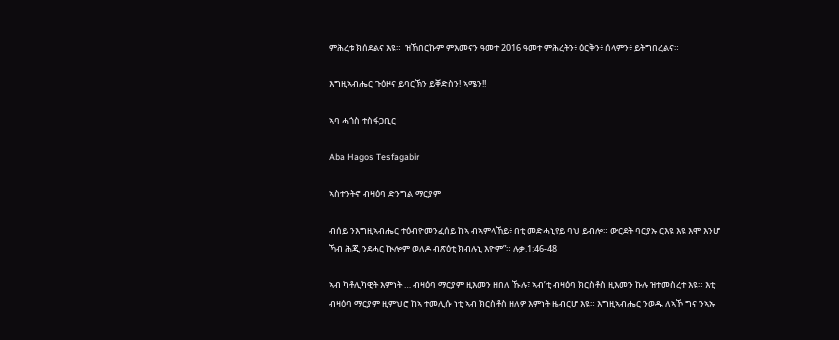ምሕረቱ ክሰደልና እዩ።  ዝኸበርኩም ምእመናን ዓመተ 2016 ዓመተ ምሕረትን፥ ዕርቅን፥ ሰላምን፥ ይትግበረልና።

እግዚኣብሔር ጉዕዞና ይባርኽን ይቐድስን! ኣሜን!!

ኣባ ሓጎስ ተስፋጋቢር

Aba Hagos Tesfagabir

ኣስተንትኖ ብዛዕባ ድንግል ማርያም

ብሰይ ንእግዚኣብሔር ተዕብዮመንፈሰይ ከኣ ብኣምላኸይ፥ በቲ መድሓኒየይ ባህ ይብሎ። ውርደት ባርያኡ ርእዩ እዩ እሞ እንሆ ኻብ ሕጂ ንደሓር ኲሎም ወለዶ ብጽዕቲ ክብሉኒ እዮም”። ሉቃ.1:46-48

ኣብ ካቶሊካዊት እምነት … ብዛዕባ ማርያም ዚእመን ዘበለ ኹሉ፣ ኣብ’ቲ ብዛዕባ ክርስቶስ ዚእመን ኩሉ ዝተመስረተ እዩ። እቲ ብዛዕባ ማርያም ዚምህሮ ከኣ ተመሊሱ ነቲ ኣብ ክርስቶስ ዘለዎ እምነት ዜብርሆ እዩ። እግዚኣብሔር ንወዱ ለኣኾ ግና ንኣኡ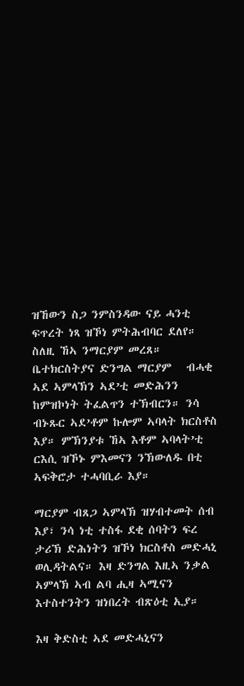ዝኸውን ስጋ ንምስንዳው ናይ ሓንቲ ፍጥረት ነጻ ዝኾነ ምትሕብባር ደለየ። ስለዚ ኸኣ ንማርያም መረጸ።  ቤተክርስትያና ድንግል ማርያም   ብሓቂ ኣደ ኣምላኽን ኣደ’ቲ መድሕንን ከምዝኮነት ትፈልጥን ተኽብርን። ንሳ ብኑጹር ኣደ’ቶም ኩሎም ኣባላት ክርስቶስ እያ። ምኽንያቱ ኸኣ እቶም ኣባላት’ቲ ርእሲ ዝኾኑ ምእመናን ንኽውለዱ በቲ ኣፍቅሮታ ተሓባቢራ እያ።

ማርያም ብጸጋ ኣምላኽ ዝሃብተመት ሰብ እያ፣ ንሳ ነቲ ተስፋ ደቂ ሰባትን ፍረ ታሪኽ ድሕነትን ዝኾነ ክርስቶስ መድሓኒ ወሊዳትልና። እዛ ድንግል እዚኣ ንቃል ኣምላኽ ኣብ ልባ ሒዛ ኣሚናን እተስተንትን ዝነበረት ብጽዕቲ ኢያ።

እዛ ቅድስቲ ኣደ መድሓኒናን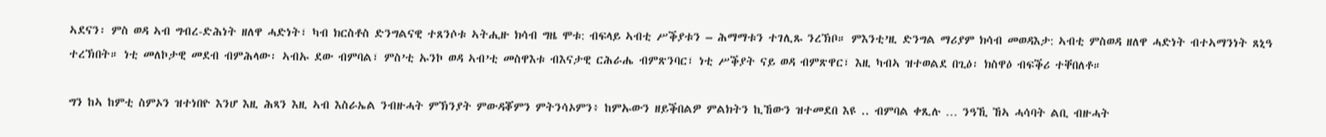ኣደናን፡ ምስ ወዳ ኣብ ግብረ-ድሕነት ዘለዋ ሓድነት፣ ካብ ክርስቶስ ድንግልናዊ ተጸንሶቱ ኣትሒዙ ክሳብ ግዜ ሞቱ: ብፍላይ ኣብቲ ሥቕያቱን – ሕማማቱን ተገሊጹ ንረኽቦ። ምእንቲ’ዚ ድንግል ማሪያም ክሳብ መወዳእታ: ኣብቲ ምስወዳ ዘለዋ ሓድነት ብተኣማንነት ጸኒዓ ተረኽበት። ነቲ መለኮታዊ መደብ ብምሕላው፡ ኣብኡ ደው ብምባል፣ ምስ’ቲ ኡንኮ ወዳ ኣብ’ቲ መስዋእቱ ብእናታዊ ርሕራሔ ብምጽንባር፣ ነቲ ሥቕያት ናይ ወዳ ብምጽዋር፣ እዚ ካብኣ ዝተወልደ በጊዕ፡ ክስዋዕ ብፍቕሪ ተቐበለቶ።

ግን ከኣ ከምቲ ስምኦን ዝተነበዮ እንሆ እዚ ሕጻን እዚ ኣብ እስራኤል ንብዙሓት ምኽንያት ምውዳቖምን ምትንሳኦምን፥ ከምኡውን ዘይቕበልዎ ምልክትን ኪኸውን ዝተመደበ እዩ .. ብምባል ቀጺሉ … ንዓኺ ኸኣ ሓሳባት ልቢ ብዙሓት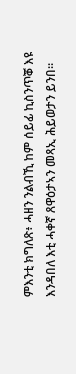ምእንቲ ክግለጽ፥ ሓዘን ንልብኺ ከም ሰይፊ ኪስንጥቖ እዩ እንዳበለ እቲ ሓቀኛ ጸዋዕታኣን መጻኢ ሕይወታን ይንበ።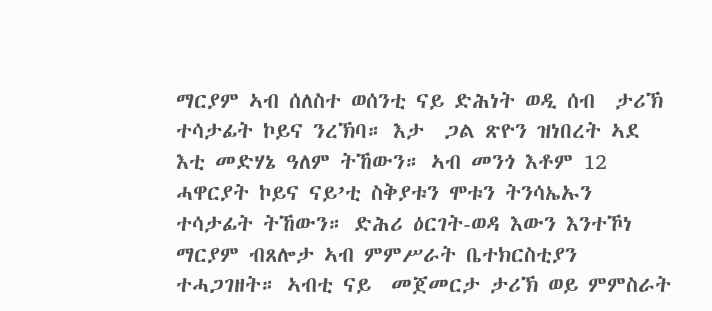ማርያም ኣብ ሰለስተ ወሰንቲ ናይ ድሕነት ወዲ ሰብ  ታሪኽ ተሳታፊት ኮይና ንረኽባ። እታ  ጋል ጽዮን ዝነበረት ኣደ እቲ መድሃኔ ዓለም ትኸውን። ኣብ መንጎ እቶም 12 ሓዋርያት ኮይና ናይ’ቲ ስቅያቱን ሞቱን ትንሳኤኡን ተሳታፊት ትኸውን። ድሕሪ ዕርገት-ወዳ እውን እንተኾነ ማርያም ብጸሎታ ኣብ ምምሥራት ቤተክርስቲያን ተሓጋገዘት። ኣብቲ ናይ  መጀመርታ ታሪኽ ወይ ምምስራት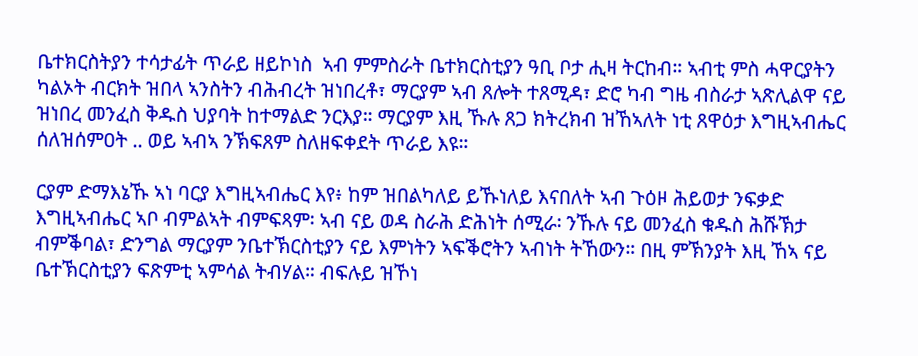ቤተክርስትያን ተሳታፊት ጥራይ ዘይኮነስ  ኣብ ምምስራት ቤተክርስቲያን ዓቢ ቦታ ሒዛ ትርከብ። ኣብቲ ምስ ሓዋርያትን ካልኦት ብርክት ዝበላ ኣንስትን ብሕብረት ዝነበረቶ፣ ማርያም ኣብ ጸሎት ተጸሚዳ፣ ድሮ ካብ ግዜ ብስራታ ኣጽሊልዋ ናይ ዝነበረ መንፈስ ቅዱስ ህያባት ከተማልድ ንርእያ። ማርያም እዚ ኹሉ ጸጋ ክትረክብ ዝኸኣለት ነቲ ጸዋዕታ እግዚኣብሔር ሰለዝሰምዐት .. ወይ ኣብኣ ንኽፍጸም ስለዘፍቀደት ጥራይ እዩ።

ርያም ድማእኔኹ ኣነ ባርያ እግዚኣብሔር እየ፥ ከም ዝበልካለይ ይኹነለይ እናበለት ኣብ ጉዕዞ ሕይወታ ንፍቃድ እግዚኣብሔር ኣቦ ብምልኣት ብምፍጻም፡ ኣብ ናይ ወዳ ስራሕ ድሕነት ሰሚራ፡ ንኹሉ ናይ መንፈስ ቁዱስ ሕሹኽታ ብምቕባል፣ ድንግል ማርያም ንቤተኽርስቲያን ናይ እምነትን ኣፍቕሮትን ኣብነት ትኸውን። በዚ ምኽንያት እዚ ኸኣ ናይ ቤተኽርስቲያን ፍጽምቲ ኣምሳል ትብሃል። ብፍሉይ ዝኾነ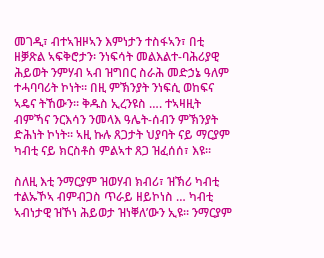መገዲ፣ ብተኣዝዞኣን እምነታን ተስፋኣን፣ በቲ ዘቓጽል ኣፍቅሮታን፡ ንነፍሳት መልእልተ-ባሕሪያዊ ሕይወት ንምሃብ ኣብ ዝግበር ስራሕ መድኃኔ ዓለም ተሓባባሪት ኮነት። በዚ ምኽንያት ንነፍሲ ወከፍና ኣዴና ትኸውን። ቅዱስ ኢረንዩስ …. ተኣዛዚት ብምኻና ንርእሳን ንመላእ ዓሌት-ሰብን ምኽንያት ድሕነት ኮነት። ኣዚ ኩሉ ጸጋታት ህያባት ናይ ማርያም ካብቲ ናይ ክርስቶስ ምልኣተ ጸጋ ዝፈሰሰ፣ እዩ።

ስለዚ እቲ ንማርያም ዝወሃብ ክብሪ፣ ዝኽሪ ካብቲ  ተልኡኾኣ ብምብጋስ ጥራይ ዘይኮነስ … ካብቲ ኣብነታዊ ዝኾነ ሕይወታ ዝነቐለ’ውን ኢዩ። ንማርያም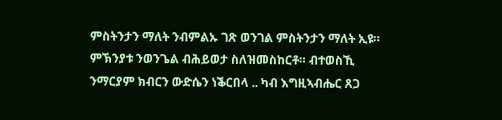ምስትንታን ማለት ንብምልኡ ገጽ ወንገል ምስትንታን ማለት ኢዩ። ምኽንያቱ ንወንጌል ብሕይወታ ስለዝመስከርቶ። ብተወስኺ ንማርያም ክብርን ውድሴን ነቕርበላ .. ካብ እግዚኣብሔር ጸጋ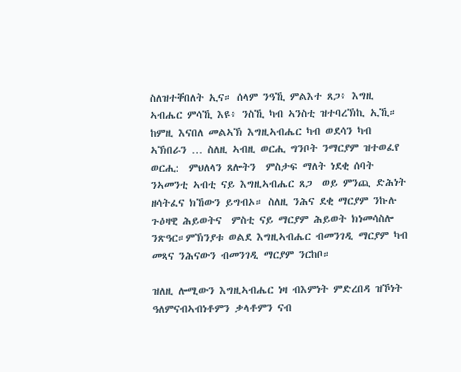ስለዝተቐበለት ኢና። ሰላም ንዓኺ ምልእተ ጸጋ፥ እግዚ ኣብሔር ምሳኺ እዩ፥ ንስኺ ካብ ኣንስቲ ዝተባረኽኪ ኢኺ።  ከምዚ እናበለ መልኣኽ እግዚኣብሔር ካብ ወደሳን ካብ ኣኽበራን … ስለዚ ኣብዚ ወርሒ ግንቦት ንማርያም ዝተወፈየ ወርሒ:  ምህለላን ጸሎትን  ምስታፍ ማለት ነደቂ ሰባት ንኣመንቲ ኣብቲ ናይ እግዚኣብሔር ጸጋ  ወይ ምንጪ ድሕነት ዘሳትፈና ክኸውን ይግብኦ። ስለዚ ንሕና ደቂ ማርያም ንኩሉ ጉዕዛዊ ሕይወትና  ምስቲ ናይ ማርያም ሕይወት ክነመሳስሎ ንጽዓር።ምኽንያቱ ወልደ እግዚኣብሔር ብመንገዲ ማርያም ካብ መጻና ንሕናውን ብመንገዲ ማርያም ንርከቦ።

ዝለዚ ሎሚውን እግዚኣብሔር ነዛ ብእምነት ምድረበዳ ዝኾነት ዓለምናብኣብነቶምን ቃላቶምን ናብ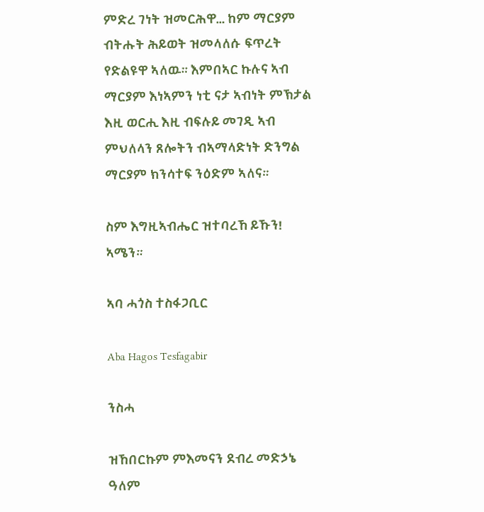ምድረ ገነት ዝመርሕዋ… ከም ማርያም ብትሑት ሕይወት ዝመላለሱ ፍጥረት የድልዩዋ ኣለዉ። እምበኣር ኩሉና ኣብ ማርያም እነኣምን ነቲ ናታ ኣብነት ምኽታል እዚ ወርሒ እዚ ብፍሉይ መገዲ ኣብ ምህለላን ጸሎትን ብኣማላድነት ድንግል ማርያም ክንሳተፍ ንዕድም ኣለና።

ስም እግዚኣብሔር ዝተባረኸ ይኹን! ኣሜን።

ኣባ ሓጎስ ተስፋጋቢር

Aba Hagos Tesfagabir

ንስሓ

ዝኸበርኩም ምእመናን ደብረ መድኃኔ ዓለም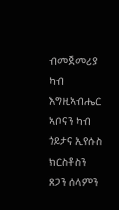ብመጀመሪያ ካብ እግዚኣብሔር ኣቦናን ካብ ጎይታና ኢየሱስ ክርስቶስን ጸጋን ሰላምን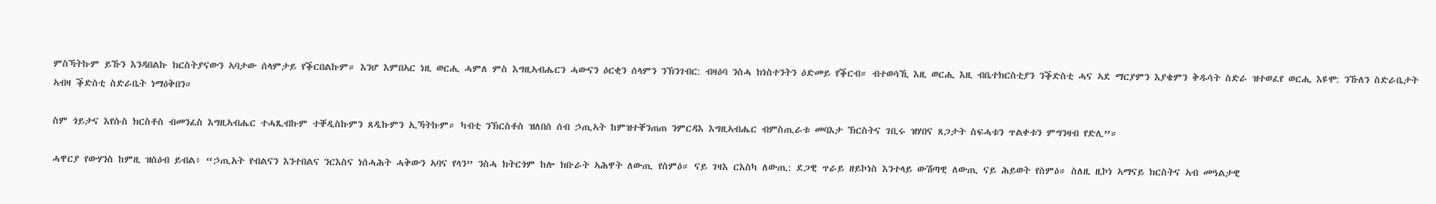ምስኻትኩም ይኹን እንዳበልኩ ክርስትያናውን ኣባታው ሰላምታይ የቕርበልኩም። እንሆ እምበኣር ነዚ ወርሒ ሓምለ ምስ እግዚኣብሔርን ሓውናን ዕርቂን ሰላምን ንኽንገብር: ብዛዕባ ንስሓ ክነስተንትን ዕድመይ የቕርብ። ብተወሳኺ እዚ ወርሒ እዚ ብቤተክርስቲያን ንቕድስቲ ሓና ኣደ ማርያምን እያቄምን ቅዱሳት ስድራ ዝተወፈየ ወርሒ እዩሞ: ንኹለን ስድራቤታት ኣብዛ ቕድስቲ ስድራቤት ነማዕቅበን።

ስም ጎይታና እየሱስ ክርስቶስ ብመንፈስ እግዚኣብሔር ተሓጺብኩም ተቐዲስኩምን ጸዲኩምን ኢኻትኩም። ካብቲ ንኽርስቶስ ዝለበሰ ሰብ ኃጢኣት ከምዝተቐንጠጠ ንምርዳእ እግዚኣብሔር ብምስጢራቱ መባእታ ኽርስትና ገቢሩ ዝሃበና ጸጋታት ስፍሓቱን ጥልቀቱን ምግንዛብ የድሊ”።

ሓዋርያ የውሃንስ ከምዚ ዝስዕብ ይብል፥ “ኃጢአት የብልናን እንተበልና ንርእስና ነሰሓሕት ሓቅውን ኣባና የላን” ንስሓ ክትርጎም ከሎ ክቡራት ኣሕዋት ለውጢ የስምዕ። ናይ ገዛእ ርእስካ ለውጢ: ደጋዊ ጥራይ ዘይኮነስ እንተላይ ውሽጣዊ ለውጢ ናይ ሕይወት የስምዕ። ስለዚ ዚኮነ ኣማናይ ክርስትና ኣብ መዓልታዊ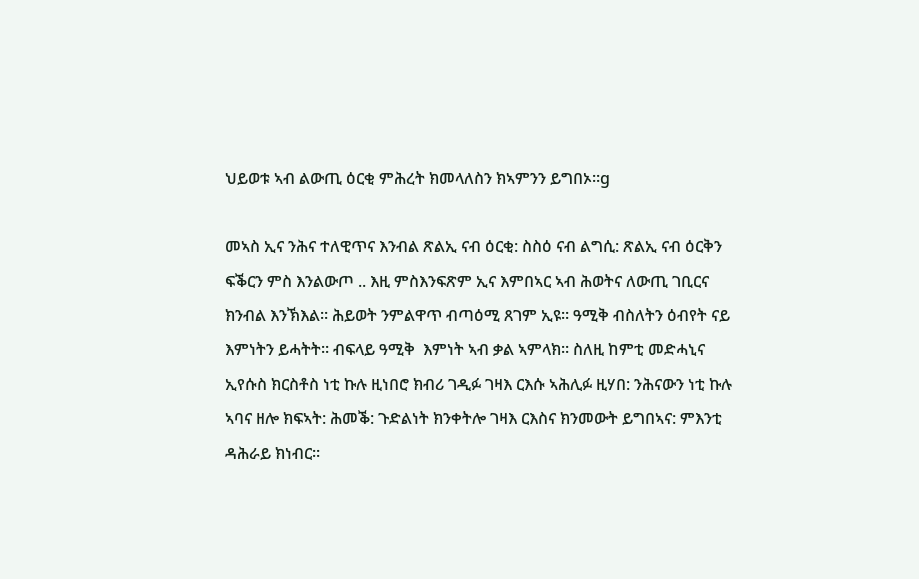ህይወቱ ኣብ ልውጢ ዕርቂ ምሕረት ክመላለስን ክኣምንን ይግበኦ።g

መኣስ ኢና ንሕና ተለዊጥና እንብል ጽልኢ ናብ ዕርቂ: ስስዕ ናብ ልግሲ: ጽልኢ ናብ ዕርቅን ፍቕርን ምስ እንልውጦ .. እዚ ምስእንፍጽም ኢና እምበኣር ኣብ ሕወትና ለውጢ ገቢርና ክንብል እንኽእል። ሕይወት ንምልዋጥ ብጣዕሚ ጸገም ኢዩ። ዓሚቅ ብስለትን ዕብየት ናይ እምነትን ይሓትት። ብፍላይ ዓሚቅ  እምነት ኣብ ቃል ኣምላክ። ስለዚ ከምቲ መድሓኒና ኢየሱስ ክርስቶስ ነቲ ኩሉ ዚነበሮ ክብሪ ገዲፉ ገዛእ ርእሱ ኣሕሊፉ ዚሃበ: ንሕናውን ነቲ ኩሉ ኣባና ዘሎ ክፍኣት: ሕመቕ: ጉድልነት ክንቀትሎ ገዛእ ርእስና ክንመውት ይግበኣና: ምእንቲ ዳሕራይ ክነብር።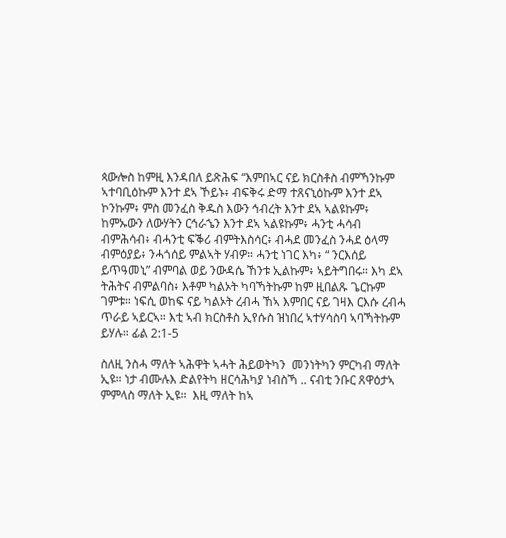ጳውሎስ ከምዚ እንዳበለ ይጽሕፍ “እምበኣር ናይ ክርስቶስ ብምኻንኩም ኣተባቢዕኩም እንተ ደኣ ኾይኑ፥ ብፍቅሩ ድማ ተጸናኒዕኩም እንተ ደኣ ኮንኩም፥ ምስ መንፈስ ቅዱስ እውን ኅብረት እንተ ደኣ ኣልዩኩም፥ ከምኡውን ለውሃትን ርኅራኄን እንተ ደኣ ኣልዩኩም፥ ሓንቲ ሓሳብ ብምሕሳብ፥ ብሓንቲ ፍቕሪ ብምትእስሳር፥ ብሓደ መንፈስ ንሓደ ዕላማ ብምዕያይ፥ ንሓጎሰይ ምልኣት ሃብዎ። ሓንቲ ነገር እካ፥ “ ንርእሰይ ይጥዓመኒ” ብምባል ወይ ንውዳሴ ኸንቱ ኢልኩም፥ ኣይትግበሩ። እካ ደኣ ትሕትና ብምልባስ፥ እቶም ካልኦት ካባኻትኩም ከም ዚበልጹ ጌርኩም ገምቱ። ነፍሲ ወከፍ ናይ ካልኦት ረብሓ ኸኣ እምበር ናይ ገዛእ ርእሱ ረብሓ ጥራይ ኣይርኣ። እቲ ኣብ ክርስቶስ ኢየሱስ ዝነበረ ኣተሃሳስባ ኣባኻትኩም ይሃሉ። ፊል 2:1-5

ስለዚ ንስሓ ማለት ኣሕዋት ኣሓት ሕይወትካን  መንነትካን ምርካብ ማለት ኢዩ። ነታ ብሙሉእ ድልየትካ ዘርሳሕካያ ነብስኻ .. ናብቲ ንቡር ጸዋዕታኣ ምምላስ ማለት ኢዩ።  እዚ ማለት ከኣ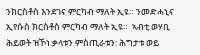ንክርስቶስ እንደገና ምርካብ ማለት ኢዩ። ንመድሓኒና ኢየሱስ ክርስቶስ ምርካብ ማለት ኢዩ።  ኣብቲ ወሃቢ ሕይወት ዝኾነ ቃላቱን ምስጢራቱን: ሕግታቱ ወይ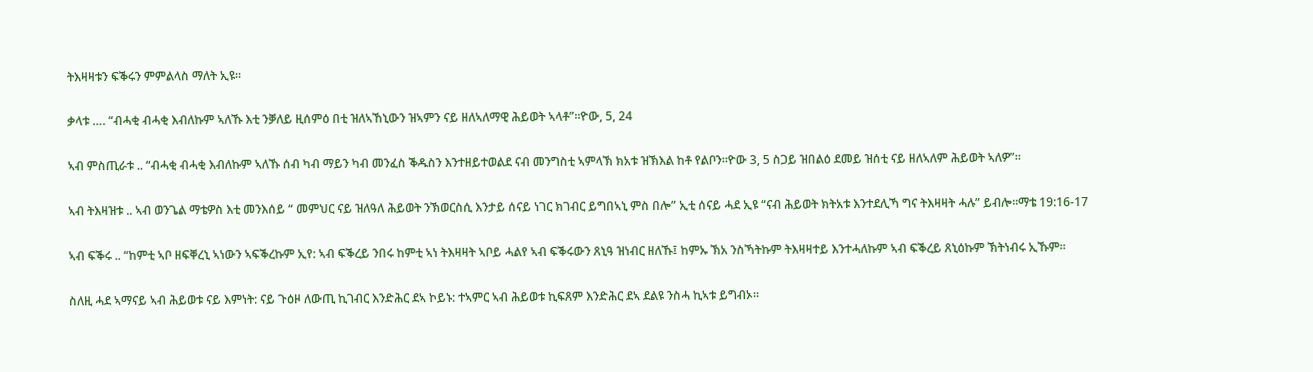ትእዛዛቱን ፍቕሩን ምምልላስ ማለት ኢዩ።

ቃላቱ …. “ብሓቂ ብሓቂ እብለኩም ኣለኹ እቲ ንቓለይ ዚሰምዕ በቲ ዝለኣኸኒውን ዝኣምን ናይ ዘለኣለማዊ ሕይወት ኣላቶ”።ዮው, 5, 24

ኣብ ምስጢራቱ .. “ብሓቂ ብሓቂ እብለኩም ኣለኹ ሰብ ካብ ማይን ካብ መንፈስ ቕዱስን እንተዘይተወልደ ናብ መንግስቲ ኣምላኽ ክአቱ ዝኽእል ከቶ የልቦን።ዮው 3, 5 ስጋይ ዝበልዕ ደመይ ዝሰቲ ናይ ዘለኣለም ሕይወት ኣለዎ”።

ኣብ ትእዛዝቱ .. ኣብ ወንጌል ማቴዎስ እቲ መንእሰይ “ መምህር ናይ ዝለዓለ ሕይወት ንኽወርስሲ እንታይ ሰናይ ነገር ክገብር ይግበኣኒ ምስ በሎ” ኢቲ ሰናይ ሓደ ኢዩ “ናብ ሕይወት ክትአቱ እንተደሊኻ ግና ትእዛዛት ሓሉ” ይብሎ።ማቴ 19:16-17

ኣብ ፍቕሩ .. “ከምቲ ኣቦ ዘፍቐረኒ ኣነውን ኣፍቕረኩም ኢየ: ኣብ ፍቕረይ ንበሩ ከምቲ ኣነ ትእዛዛት ኣቦይ ሓልየ ኣብ ፍቕሩውን ጸኒዓ ዝነብር ዘለኹ፤ ከምኡ ኽአ ንስኻትኩም ትእዛዛተይ እንተሓለኩም ኣብ ፍቕረይ ጸኒዕኩም ኽትነብሩ ኢኹም።

ስለዚ ሓደ ኣማናይ ኣብ ሕይወቱ ናይ እምነት: ናይ ጉዕዞ ለውጢ ኪገብር እንድሕር ደኣ ኮይኑ: ተኣምር ኣብ ሕይወቱ ኪፍጸም እንድሕር ደኣ ደልዩ ንስሓ ኪኣቱ ይግብኦ።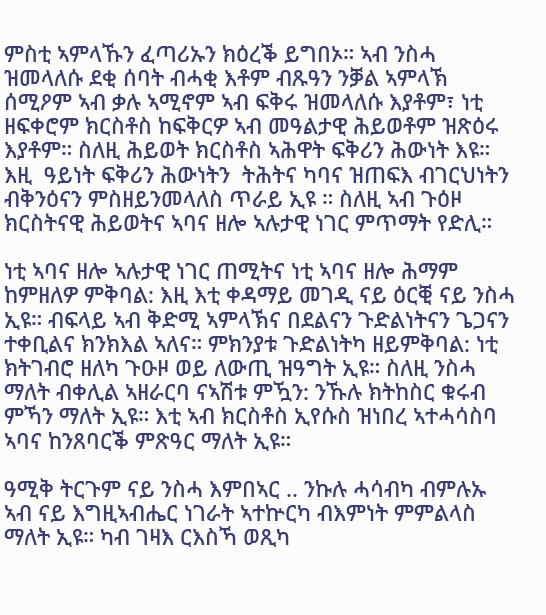ምስቲ ኣምላኹን ፈጣሪኡን ክዕረቕ ይግበኦ። ኣብ ንስሓ ዝመላለሱ ደቂ ሰባት ብሓቂ እቶም ብጹዓን ንቓል ኣምላኽ ሰሚዖም ኣብ ቃሉ ኣሚኖም ኣብ ፍቅሩ ዝመላለሱ እያቶም፣ ነቲ ዘፍቀሮም ክርስቶስ ከፍቅርዎ ኣብ መዓልታዊ ሕይወቶም ዝጽዕሩ እያቶም። ስለዚ ሕይወት ክርስቶስ ኣሕዋት ፍቅሪን ሕውነት እዩ። እዚ  ዓይነት ፍቅሪን ሕውነትን  ትሕትና ካባና ዝጠፍእ ብገርህነትን ብቅንዕናን ምስዘይንመላለስ ጥራይ ኢዩ ። ስለዚ ኣብ ጉዕዞ ክርስትናዊ ሕይወትና ኣባና ዘሎ ኣሉታዊ ነገር ምጥማት የድሊ።

ነቲ ኣባና ዘሎ ኣሉታዊ ነገር ጠሚትና ነቲ ኣባና ዘሎ ሕማም ከምዘለዎ ምቅባል: እዚ እቲ ቀዳማይ መገዲ ናይ ዕርቒ ናይ ንስሓ ኢዩ። ብፍላይ ኣብ ቅድሚ ኣምላኽና በደልናን ጉድልነትናን ጌጋናን ተቀቢልና ክንክእል ኣለና። ምክንያቱ ጉድልነትካ ዘይምቅባል: ነቲ ክትገብሮ ዘለካ ጉዑዞ ወይ ለውጢ ዝዓግት ኢዩ። ስለዚ ንስሓ ማለት ብቀሊል ኣዘራርባ ናኣሽቱ ምዃን: ንኹሉ ክትከስር ቁሩብ ምኻን ማለት ኢዩ። እቲ ኣብ ክርስቶስ ኢየሱስ ዝነበረ ኣተሓሳስባ ኣባና ከንጸባርቕ ምጽዓር ማለት ኢዩ።

ዓሚቅ ትርጉም ናይ ንስሓ እምበኣር .. ንኩሉ ሓሳብካ ብምሉኡ ኣብ ናይ እግዚኣብሔር ነገራት ኣተኵርካ ብእምነት ምምልላስ ማለት ኢዩ። ካብ ገዛእ ርእስኻ ወጺካ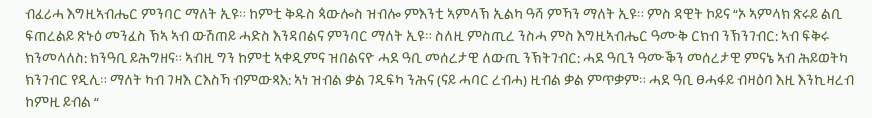ብፈሪሓ እግዚኣብሔር ምንባር ማለት ኢዩ። ከምቲ ቅዱስ ጳውሎስ ዝብሎ ምእንቲ ኣምላኽ ኢልካ ዓሻ ምኻን ማለት ኢዩ። ምስ ዳዊት ኮይና “ኦ ኣምላክ ጽሩይ ልቢ ፍጠረልይ ጽኑዕ መንፈስ ኽኣ ኣብ ውሽጠይ ሓድስ እንዳበልና ምንባር ማለት ኢዩ። ስለዚ ምስጢረ ንስሓ ምስ እግዚኣብሔር ዓሙቅ ርክብ ንኽንገብር: ኣብ ፍቅሩ ክንመላለስ: ክንዓቢ ይሕግዘና። ኣብዚ ግን ከምቲ ኣቀዲምና ዝበልናዮ ሓደ ዓቢ መሰረታዊ ለውጢ ንኽትገብር: ሓደ ዓቢን ዓሙቕን መሰረታዊ ምናኔ ኣብ ሕይወትካ ክንገብር የዲሊ። ማለት ካብ ገዛእ ርእስኻ ብምውጻእ: ኣነ ዝብል ቃል ገዲፍካ ንሕና (ናይ ሓባር ረብሓ) ዚብል ቃል ምጥቃም። ሓደ ዓቢ ፀሓፋይ ብዛዕባ እዚ እንኪዛረብ ከምዚ ይብል “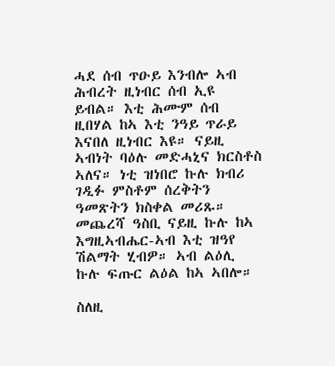ሓደ ሰብ ጥዑይ እንብሎ ኣብ ሕብረት ዚነብር ሰብ ኢዩ ይብል። እቲ ሕሙም ሰብ ዚበሃል ከኣ እቲ ንዓይ ጥራይ እናበለ ዚነብር እዩ። ናይዚ ኣብነት ባዕሉ መድሓኒና ክርስቶስ ኣለና። ነቲ ዝነበሮ ኩሉ ክብሪ ገዲፉ ምስቶም ሰረቅትን ዓመጽትን ክስቀል መሪጹ። መጨረሻ ዓስቢ ናይዚ ኩሉ ከኣ እግዚኣብሔር-ኣብ እቲ ዝዓየ ሽልማት ሂብዎ። ኣብ ልዕሊ ኩሉ ፍጡር ልዕል ከኣ ኣበሎ።

ስለዚ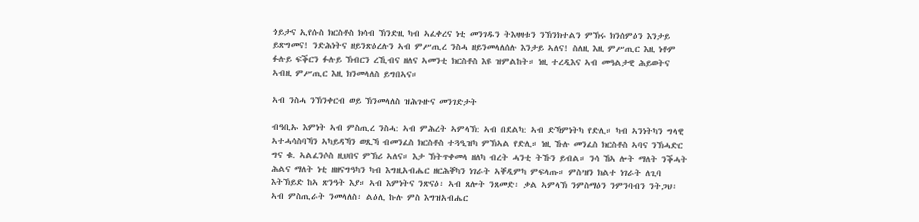ጎይታና ኢየሱስ ክርስቶስ ክሳብ ኽንድዚ ካብ ኣፈቀረና ነቲ መንገዱን ትእዛዛቱን ንኽንክተልን ምኽሩ ክንሰምዕን እንታይ ይጽግመና! ንድሕነትና ዘይንጽዕረሉን ኣብ ምሥጢረ ንስሓ ዘይንመላለሰሉ እንታይ ኣለና! ስለዚ እዚ ምሥጢር እዚ ነቶም ፉሉይ ፍቕርን ፉሉይ ኽብርን ረኺብና ዘለና ኣመንቲ ክርስቶስ እዩ ዝምልከት። ነዚ ተረዲእና ኣብ መዓልታዊ ሕይወትና ኣብዚ ምሥጢር እዚ ክንመላለስ ይግበኣና።

ኣብ ንስሓ ንኽንቀርብ ወይ ኽንመላለስ ዝሕጉዙና መንገድታት

ብዓቢኡ እምነት ኣብ ምስጢረ ንስሓ: ኣብ ምሕረት ኣምላኽ: ኣብ በደልካ: ኣብ ድኻምነትካ የድሊ። ካብ ኣንነትካን ግላዊ ኣተሓሳስባኻን ኣካይዳኻን ወጺኻ ብመንፈስ ክርስቶስ ተጓዒዝካ ምኽኣል የድሊ። ነዚ ኹሉ መንፈስ ክርስቶስ ኣባና ንኽሓድር ግና ቁ. ኣልፈንሶስ ዚህበና ምኽሪ ኣለና። እታ ኽትጥቀመላ ዘለካ ብረት ሓንቲ ትኹን ይብል። ንሳ ኸኣ ሎት ማለት ንቕሓት ሕልና ማለት ነቲ ዘዘናግዓካን ካብ እግዚአብሔር ዘርሕቐካን ነገራት ኣቐዲምካ ምፍላጡ። ምስ’ዘን ክልተ ነገራት ለጊባ እትኽይድ ከኣ ጽንዓት እያ። ኣብ እምነትና ንጽናዕ፡ ኣብ ጸሎት ንጸመድ፡ ቃል ኣምላኽ ንምስማዕን ንምንባብን ንትጋህ፡ ኣብ ምስጢራት ንመላለስ፡ ልዕሊ ኩሉ ምስ እግዝአብሔር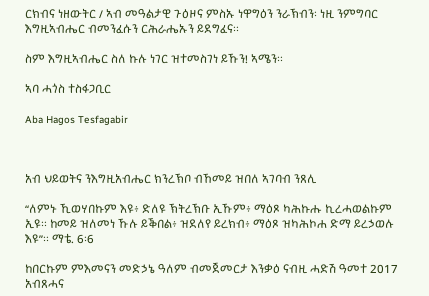ርክብና ነዘውትር / ኣብ መዓልታዊ ጉዕዞና ምስኡ ነዋግዕን ንራኽብን፡ ነዚ ንምግባር እግዚኣብሔር ብመንፈሱን ርሕራሔኡን ይደግፈና።

ስም እግዚኣብሔር ስለ ኩሉ ነገር ዝተመስገነ ይኹን! ኣሜን።

ኣባ ሓጎስ ተስፋጋቢር

Aba Hagos Tesfagabir



አብ ህይወትና ንእግዚአብሔር ክንረኽቦ ብኸመይ ዝበለ ኣገባብ ንጸሊ

“ለምኑ ኺወሃበኩም እዩ፥ ድለዩ ኽትረኽቡ ኢኹም፥ ማዕጾ ካሕኩሑ ኪረሓወልኩም ኢዩ። ከመይ ዝለመነ ኹሉ ይቕበል፥ ዝደለየ ይረክብ፥ ማዕጾ ዝካሕኮሐ ድማ ይረኃወሉ እዩ”። ማቴ. 6፡6

ከበርኩም ምእመናን መድኃኔ ዓለም ብመጀመርታ እንቃዕ ናብዚ ሓድሽ ዓመተ 2017 አብጸሓና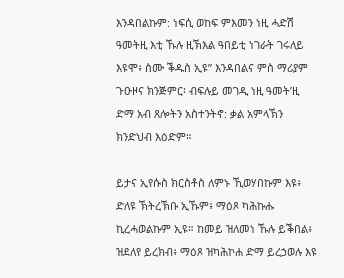እንዳበልኩም: ነፍሲ ወከፍ ምእመን ነዚ ሓድሽ ዓመትዚ እቲ ኹሉ ዚኽእል ዓበይቲ ነገራት ገሩለይ እዩሞ፥ ስሙ ቕዱስ ኢዩ” እንዳበልና ምስ ማሪያም ጉዑዞና ክንጅምር፡ ብፍሉይ መገዲ ነዚ ዓመት’ዚ ድማ አብ ጸሎትን አስተንትኖ: ቃል አምላኽን ክንድህብ እዕድም።

ይታና ኢየሱስ ክርስቶስ ለምኑ ኺወሃበኩም እዩ፥ ድለዩ ኽትረኽቡ ኢኹም፥ ማዕጾ ካሕኩሑ ኪረሓወልኩም ኢዩ። ከመይ ዝለመነ ኹሉ ይቕበል፥ ዝደለየ ይረክብ፥ ማዕጾ ዝካሕኮሐ ድማ ይረኃወሉ እዩ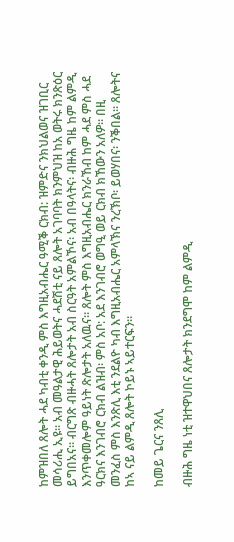ከምዝበለ ጸሎት ሓደ ካብቲ ቀንዲ ምስ እግዚአብሔር ዓሚቕ ርክብ: ዝምድና ንክህልወና ዝገቢር መሳሪሒ ኢዩ። አብ መዓልታዊ ሕይወትና ሓደሽቲ ናይ ጸሎት አገባባት ክንምህዝ ከአ ወትሩ ክንጽዕር ይግበአና። ብርግጽ ብዙሓት ጸሎታት አብ ስርዓት አምልኾና፡ አብ በዓላትና፡ ብዙሕ ግዜ ከም ልምዲ እንጥቀመሎም ዓይነት ጽሎታት አለዉና። ጸሎት ምስ እግዚአብሔር ክንራኸብ ከም ሓደ ምስ ሓደ ዓርክና እንገብሮ ርክብ ልዝብ፡ ምስ አቦ: አደ እንገብሮ ወግዒ ወይ ርክብ ክኸውን አለዎ። በዚ መንፈስ ምስ እንጽሊ እቲ ንደልዮ ካብ እግዚአብሔር አምላኽና ንረኽቦ፡ ይወሃበና፡ ንቕበል። ጸሎትና ከኣ ናይ ልምዲ ጸሎት ኮይኑ ኣይተርፍን።

ከመይ ጌርና ንጸሊ

ብዙሕ ግዜ ነቲ ዝተዋህበና ጸሎታት ክንደግሞ ከም ልምዲ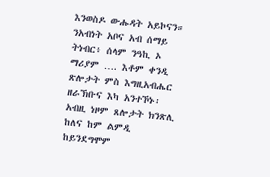እንወስዶ ውሑዳት አይኮናን። ንአብነት አቦና አብ ሰማይ ትነብር፥ ሰላም ንዓኪ ኦ ማሪያም …. እቶም ቀንዲ ጽሎታት ምስ እግዚአብሔር ዘራኽቡና እካ አንተኾኑ፡ አብዚ ነዞም ጸሎታት ክንጽሊ ከለና ከም ልምዲ ከይንደግሞም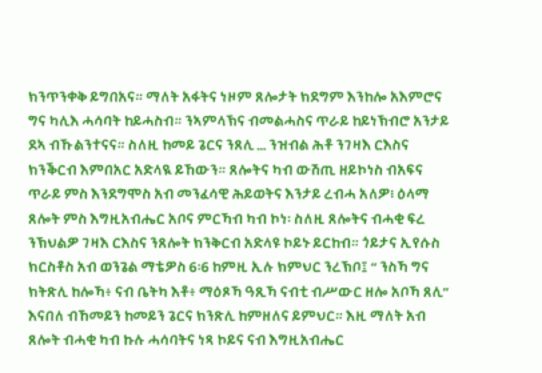ክንጥንቀቅ ይግበአና። ማለት አፋትና ነዞም ጸሎታት ክደግም እንከሎ አእምሮና ግና ካሊእ ሓሳባት ከይሓስብ። ንኣምላኽና ብመልሓስና ጥራይ ከይነኽብሮ አንታይ ደኣ ብኹልንተናና። ስለዚ ከመይ ጌርና ንጸሊ … ንዝብል ሕቶ ንገዛእ ርእስና ክንቕርብ እምበአር አድላዪ ይኸውን። ጸሎትና ካብ ውሽጢ ዘይኮነስ ብአፍና ጥራይ ምስ እንደግሞስ አብ መንፈሳዊ ሕይወትና እንታይ ረብሓ አለዎ፧ ዕላማ ጸሎት ምስ እግዚአብሔር አቦና ምርኻብ ካብ ኮነ፡ ስለዚ ጸሎትና ብሓቂ ፍረ ንኽህልዎ ገዛእ ርእስና ንጸሎት ክንቅርብ አድላዩ ኮይኑ ይርከብ። ጎይታና ኢየሱስ ክርስቶስ አብ ወንጌል ማቴዎስ 6፡6 ከምዚ ኢሉ ክምህር ንረኽቦ፤ “ ንስኻ ግና ክትጽሊ ከሎኻ፥ ናብ ቤትካ እቶ፥ ማዕጾኻ ዓጺኻ ናብቲ ብሥውር ዘሎ አቦኻ ጸሊ” እናበለ ብኸመይን ከመይን ጌርና ክንጽሊ ከምዘለና ይምህር። እዚ ማለት አብ ጸሎት ብሓቂ ካብ ኩሉ ሓሳባትና ነጻ ኮይና ናብ እግዚአብሔር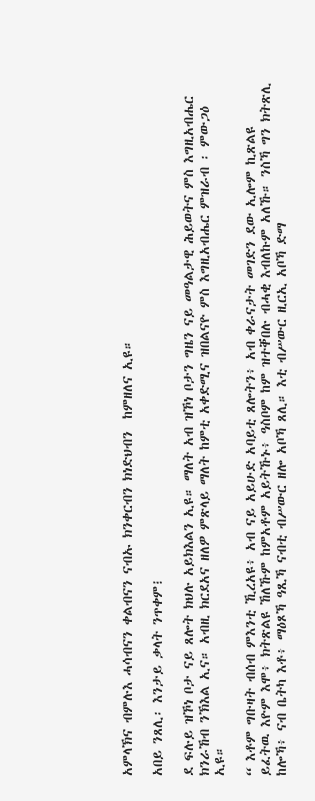አምላኽና ብምሉእ ሓሳብናን ቀልብናን ናብኡ ክንቀርብን ክነድህብን  ከምዘለና ኢዩ።

አበይ ንጸሊ፡ እንታይ ቃላት ንጥቀም፧

ደ ፍሉይ ዝኾነ ቦታ ናይ ጸሎት ክህሉ አይክእልን ኢዩ። ማለት አብ ዝኾነ ቦታን ግዜን ናይ መዓልታዊ ሕይወትና ምስ እግዚአብሔር ክንራኸብ ንኽእል ኢና። አብዚ ክርደአና ዘለዎ ምጽላይ ማለት ከምቲ አቀድሚና ዝበልናዮ ምስ እግዚአብሔር ምዝራብ ፡ ምውጋዕ ኢዩ።

“ እቶም ግቡዛት ብሰብ ምእንቲ ኺረአዩ፥ አብ ናይ አይሁድ አባይቲ ጸሎትን፥ አብ ቀራናታት መገድን ደው ኢሎም ኪጽልዩ ይፈትዉ እዮም እሞ፥ ክትጽልዩ ኸለኹም ከምአቶም አይትኹኑ፥ ዓስቦም ከም ዝተቐበሉ ብሓቂ እብለኩም አለኹ። ንስኻ ግን ክትጽሊ ከሎኻ፥ ናብ ቤትካ እቶ፥ ማዕጾኻ ዓጺኻ ናብቲ ብሥውር ዘሎ አቦኻ ጸሊ። እቲ ብሥውር ዚርኢ አቦኻ ድማ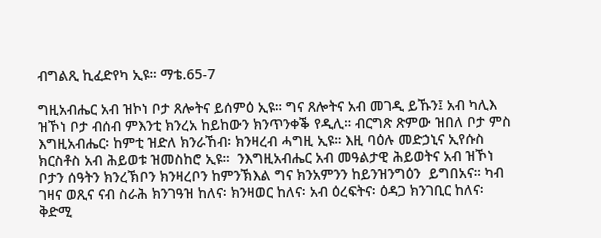ብግልጺ ኪፈድየካ ኢዩ። ማቴ.65-7

ግዚአብሔር አብ ዝኮነ ቦታ ጸሎትና ይሰምዕ ኢዩ። ግና ጸሎትና አብ መገዲ ይኹን፤ አብ ካሊእ ዝኾነ ቦታ ብሰብ ምእንቲ ክንረአ ከይከውን ክንጥንቀቕ የዲሊ። ብርግጽ ጽምው ዝበለ ቦታ ምስ እግዚአብሔር፡ ከምቲ ዝድለ ክንራኸብ፡ ክንዛረብ ሓግዚ ኢዩ። እዚ ባዕሉ መድኃኒና ኢየሱስ ክርስቶስ አብ ሕይወቱ ዝመስከሮ ኢዩ።  ንእግዚአብሔር አብ መዓልታዊ ሕይወትና አብ ዝኾነ ቦታን ሰዓትን ክንረኽቦን ክንዛረቦን ከምንኽእል ግና ክንአምንን ከይንዝንግዕን  ይግበአና። ካብ ገዛና ወጺና ናብ ስራሕ ክንገዓዝ ከለና፡ ክንዛወር ከለና፡ አብ ዕረፍትና፡ ዕዳጋ ክንገቢር ከለና፡ ቅድሚ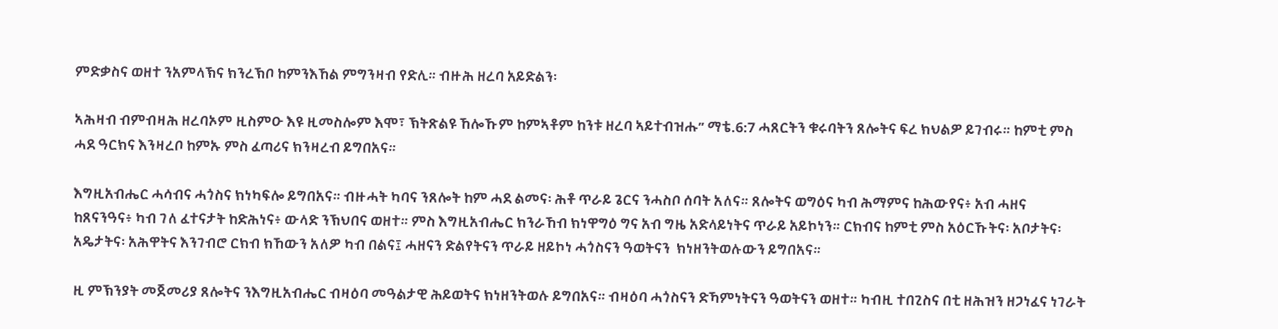ምድቃስና ወዘተ ንአምላኽና ክንረኽቦ ከምንእኸል ምግንዛብ የድሊ። ብዙሕ ዘረባ አይድልን፡

ኣሕዛብ ብምብዛሕ ዘረባኦም ዚስምዑ እዩ ዚመስሎም እሞ፣ ኽትጽልዩ ኸሎኹም ከምኣቶም ከንቱ ዘረባ ኣይተብዝሑ” ማቴ.6:7 ሓጸርትን ቁሩባትን ጸሎትና ፍረ ክህልዎ ይገብሩ። ከምቲ ምስ ሓደ ዓርክና እንዛረቦ ከምኡ ምስ ፈጣሪና ክንዛረብ ይግበአና።

እግዚአብሔር ሓሳብና ሓጎስና ክነካፍሎ ይግበአና። ብዙሓት ካባና ንጸሎት ከም ሓደ ልመና፡ ሕቶ ጥራይ ጌርና ንሓስቦ ሰባት አለና። ጸሎትና ወግዕና ካብ ሕማምና ከሕውየና፥ አብ ሓዘና ከጸናንዓና፥ ካብ ገለ ፈተናታት ከድሕነና፥ ውላድ ንኽህበና ወዘተ። ምስ እግዚአብሔር ክንራኸብ ክነዋግዕ ግና አብ ግዜ አድላይነትና ጥራይ አይኮነን። ርክብና ከምቲ ምስ አዕርኹትና፡ አቦታትና፡ አዴታትና፡ አሕዋትና እንገብሮ ርክብ ክኸውን አለዎ ካብ በልና፤ ሓዘናን ድልየትናን ጥራይ ዘይኮነ ሓጎስናን ዓወትናን  ክነዘንትወሉውን ይግበአና።

ዚ ምኽንያት መጀመሪያ ጸሎትና ንእግዚአብሔር ብዛዕባ መዓልታዊ ሕይወትና ክነዘንትወሉ ይግበአና። ብዛዕባ ሓጎስናን ድኻምነትናን ዓወትናን ወዘተ። ካብዚ ተበጊስና በቲ ዘሕዝን ዘጋነፈና ነገራት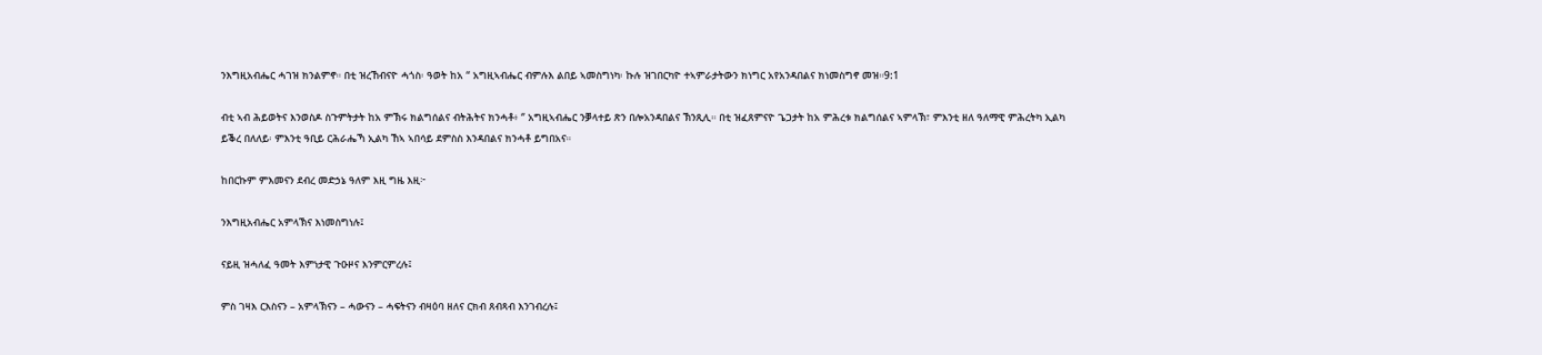ንእግዚአብሔር ሓገዝ ክንልምኖ። በቲ ዝረኸብናዮ ሓጎስ፡ ዓወት ከአ “ አግዚኣብሔር ብምሉእ ልበይ ኣመስግነካ፡ ኩሉ ዝገበርካዮ ተኣምራታትውን ክነግር አየአንዳበልና ክነመስግኖ መዝ።9:1

ብቲ ኣብ ሕይወትና እንወስዶ ስጉምትታት ከአ ምኽሩ ክልግሰልና ብትሕትና ክንሓቶ፥ ‘’ አግዚኣብሔር ንቓላተይ ጽን በሎአንዳበልና ኽንጺሊ። በቲ ዝፈጸምናዮ ጌጋታት ከአ ምሕረቱ ክልግሰልና ኣምላኽ፣ ምእንቲ ዘለ ዓለማዊ ምሕረትካ ኢልካ ይቕረ በለለይ፡ ምእንቲ ዓቢይ ርሕራሔኻ ኢልካ ኸኣ ኣበሳይ ደምስስ እንዳበልና ክንሓቶ ይግበአና።

ከበርኩም ምእመናን ደብረ መድኃኔ ዓለም እዚ ግዜ እዚ፦

ንእግዚአብሔር አምላኽና እነመስግነሉ፤

ናይዚ ዝሓለፈ ዓመት እምነታዊ ጉዑዞና እንምርምረሉ፤

ምስ ገዛእ ርእስናን – አምላኽናን – ሓውናን – ሓፍትናን ብዛዕባ ዘለና ርክብ ጸብጻብ እንገብረሉ፤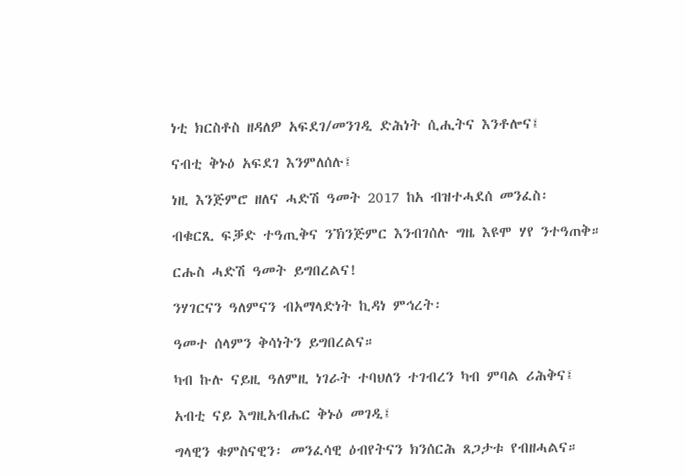ነቲ ክርስቶስ ዘዳለዎ አፍደገ/መንገዲ ድሕነት ሲሒትና እንቶሎና፤

ናብቲ ቅኑዕ አፍደገ እንምለሰሉ፤

ነዚ እንጅምሮ ዘለና ሓድሽ ዓመት 2017 ከአ ብዝተሓደሰ መንፈስ፡

ብቁርጺ ፍቓድ ተዓጢቅና ንኽንጅምር እንብገሰሉ ግዜ እዩሞ ሃየ ንተዓጠቅ።

ርሑስ ሓድሽ ዓመት ይግበረልና!

ንሃገርናን ዓለምናን ብአማላድነት ኪዳነ ምኅረት፡

ዓመተ ሰላምን ቅሳነትን ይግበረልና።

ካብ ኩሉ ናይዚ ዓለምዚ ነገራት ተባህለን ተገብረን ካብ ምባል ሪሕቅና፤

አብቲ ናይ እግዚአብሔር ቅኑዕ መገዲ፤

ግላዊን ቁምስናዊን፡ መንፈሳዊ ዕብየትናን ክንሰርሕ ጸጋታቱ የብዘሓልና።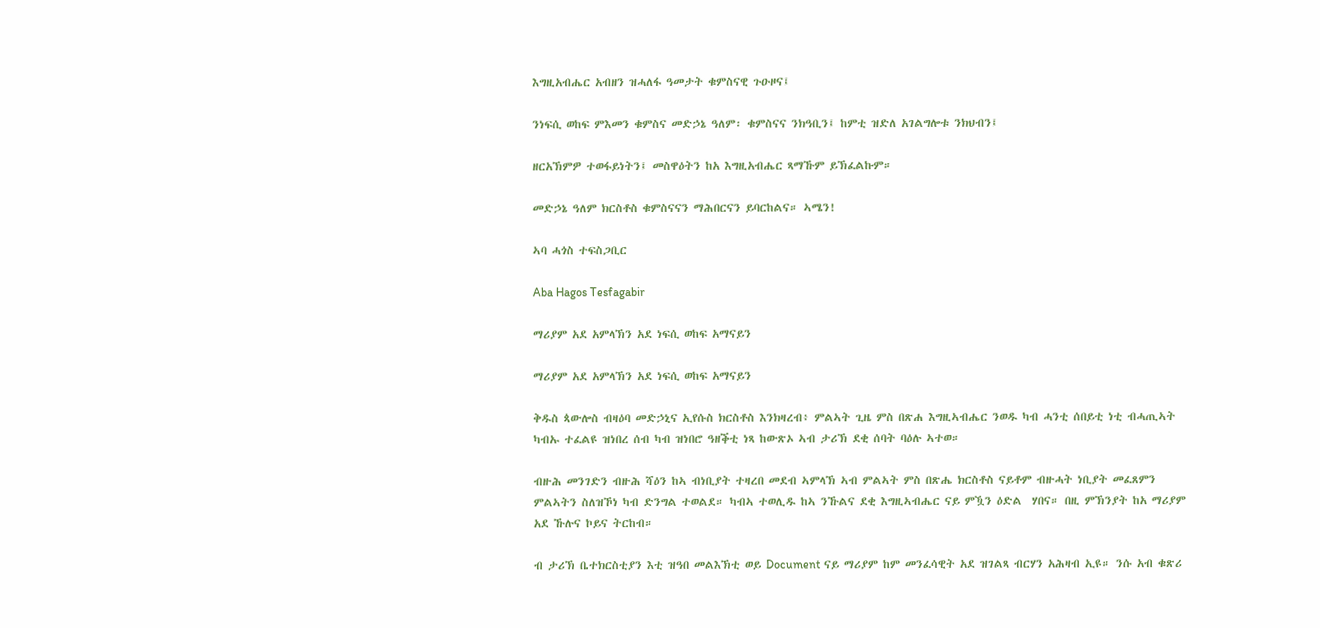እግዚአብሔር አብዘን ዝሓለፋ ዓመታት ቁምስናዊ ጉዑዞና፤

ንነፍሲ ወከፍ ምእመን ቁምስና መድኃኔ ዓለም፡ ቁምስናና ንክዓቢን፤ ከምቲ ዝድለ አገልግሎቱ ንክህብን፤

ዘርአኽምዎ ተወፋይነትን፤ መስዋዕትን ከአ እግዚአብሔር ጻማኹም ይኽፈልኩም።

መድኃኔ ዓለም ክርስቶስ ቁምስናናን ማሕበርናን ይባርከልና። ኣሜን!

ኣባ ሓጎስ ተፍስጋቢር

Aba Hagos Tesfagabir

ማሪያም አደ አምላኽን አደ ነፍሲ ወከፍ አማናይን

ማሪያም አደ አምላኽን አደ ነፍሲ ወከፍ አማናይን

ቅዱስ ጳውሎስ ብዛዕባ መድኃኒና ኢየሱስ ክርስቶስ እንክዛረብ፥ ምልኣት ጊዜ ምስ በጽሐ እግዚኣብሔር ንወዱ ካብ ሓንቲ ሰበይቲ ነቲ ብሓጢኣት ካብኡ ተፈልዩ ዝነበረ ሰብ ካብ ዝነበሮ ዓዘቕቲ ነጻ ከውጽኦ ኣብ ታሪኽ ደቂ ሰባት ባዕሉ ኣተወ።

ብዙሕ መንገድን ብዙሕ ሻዕን ከኣ ብነቢያት ተዛረበ መደብ ኣምላኽ ኣብ ምልኣት ምስ በጽሔ ክርስቶስ ናይቶም ብዙሓት ነቢያት መፈጸምን ምልኣትን ስለዝኾነ ካብ ድንግል ተወልደ። ካብኣ ተወሊዱ ከኣ ንኹልና ደቂ እግዚኣብሔር ናይ ምዃን ዕድል  ሃበና። በዚ ምኽንያት ከአ ማሪያም አደ ኹሉና ኮይና ትርከብ።

ብ ታሪኽ ቤተክርስቲያን እቲ ዝዓበ መልእኽቲ ወይ Document ናይ ማሪያም ከም መንፈሳዊት አደ ዝገልጻ ብርሃን አሕዛብ ኢዩ። ንሱ አብ ቁጽሪ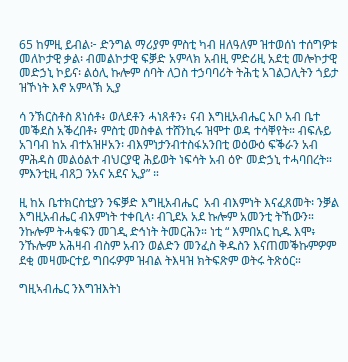65 ከምዚ ይብል፦ ድንግል ማሪያም ምስቲ ካብ ዘለዓለም ዝተወሰነ ተሰግዎቱ መለኮታዊ ቃል፡ ብመልኮታዊ ፍቓድ አምላክ አብዚ ምድሪዚ አደቲ መሎኮታዊ መድኃኒ ኮይና፡ ልዕሊ ኩሎም ሰባት ለጋስ ተኃባባሪት ትሕቲ አገልጋሊትን ጎይታ ዝኾነት እኖ አምላኽ ኢያ

ሳ ንኽርስቶስ ጸነሰቶ፥ ወለደቶን ሓነጸቶን፥ ናብ እግዚአብሔር አቦ አብ ቤተ መቕደስ አቕረበቶ፥ ምስቲ መስቀል ተሸንኪሩ ዝሞተ ወዳ ተሳቐየት። ብፍሉይ አገባብ ከአ ብተአዝዞአን፡ ብእምነታንብተስፋአንበቲ ወዕውዕ ፍቕራን አብ ምሕዳስ መልዕልተ ብህርያዊ ሕይወት ነፍሳት አብ ዕዮ መድኃኒ ተሓባበረት። ምእንቲዚ ብጸጋ ንአና አደና ኢያ” ።

ዚ ከአ ቤተክርስቲያን ንፍቓድ እግዚአብሔር  አብ ብእምነት እናፈጸመት፡ ንቓል እግዚአብሔር ብእምነት ተቀቢላ፡ ብጊደአ አደ ኩሎም አመንቲ ትኸውን። ንኩሎም ትሓቁፍን መገዲ ድኅነት ትመርሕን። ነቲ “ እምበአር ኪዱ እሞ፥ ንኹሎም አሕዛብ ብስም አብን ወልድን መንፈስ ቅዱስን እናጠመቕኩምዎም ደቂ መዛሙርተይ ግበሩዎም ዝብል ትእዛዝ ክትፍጽም ወትሩ ትጽዕር።

ግዚኣብሔር ንእግዝእትነ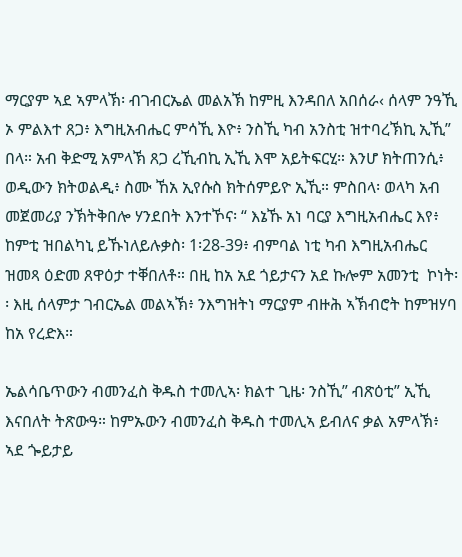ማርያም ኣደ ኣምላኽ፡ ብገብርኤል መልአኽ ከምዚ እንዳበለ አበሰራ‹ ሰላም ንዓኺ ኦ ምልእተ ጸጋ፥ እግዚአብሔር ምሳኺ እዮ፥ ንስኺ ካብ አንስቲ ዝተባረኽኪ ኢኺ” በላ። አብ ቅድሚ አምላኽ ጸጋ ረኺብኪ ኢኺ እሞ አይትፍርሂ። እንሆ ክትጠንሲ፥ ወዲውን ክትወልዲ፥ ስሙ ኸአ ኢየሱስ ክትሰምይዮ ኢኺ። ምስበላ፡ ወላካ አብ መጀመሪያ ንኽትቅበሎ ሃንደበት እንተኾና፡ “ እኔኹ አነ ባርያ እግዚአብሔር እየ፥ ከምቲ ዝበልካኒ ይኹነለይሉቃስ፡ 1፡28-39፥ ብምባል ነቲ ካብ እግዚአብሔር ዝመጻ ዕድመ ጸዋዕታ ተቐበለቶ። በዚ ከአ አደ ጎይታናን አደ ኩሎም አመንቲ  ኮነት፡፡ እዚ ሰላምታ ገብርኤል መልኣኽ፥ ንእግዝትነ ማርያም ብዙሕ ኣኽብሮት ከምዝሃባ ከአ የረድእ።

ኤልሳቤጥውን ብመንፈስ ቅዱስ ተመሊኣ፡ ክልተ ጊዜ፡ ንስኺ” ብጽዕቲ” ኢኺ እናበለት ትጽውዓ። ከምኡውን ብመንፈስ ቅዱስ ተመሊኣ ይብለና ቃል አምላኽ፥ ኣደ ጐይታይ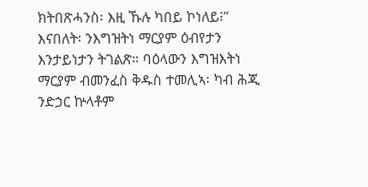ክትበጽሓንስ፡ እዚ ኹሉ ካበይ ኮነለይ፧” እናበለት፡ ንእግዝትነ ማርያም ዕብየታን እንታይነታን ትገልጽ። ባዕላውን እግዝእትነ ማርያም ብመንፈስ ቅዱስ ተመሊኣ፡ ካብ ሕጂ ንድኃር ኵላቶም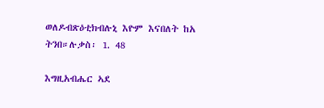ወለዶብጽዕቲክብሉኒ እዮም እናበለት ከአ ትንበ።ሉቃስ፡ 1. 48

እግዚአብሔር ኣደ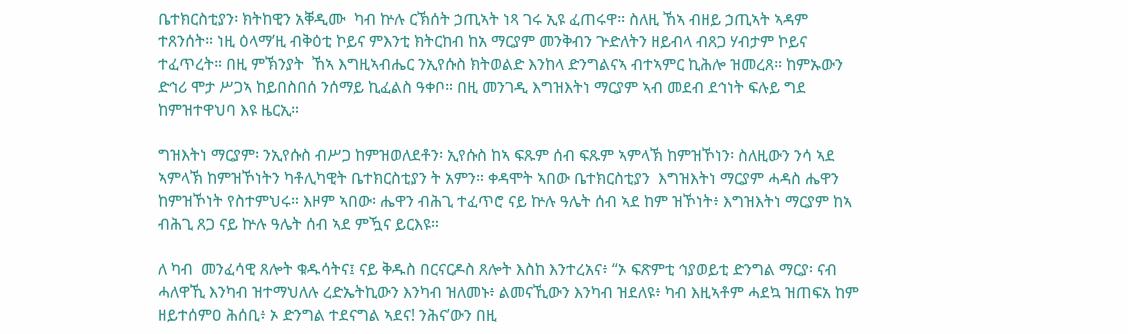ቤተክርስቲያን፡ ክትከዊን አቐዲሙ  ካብ ኵሉ ርኽሰት ኃጢኣት ነጻ ገሩ ኢዩ ፈጠሩዋ። ስለዚ ኸኣ ብዘይ ኃጢኣት ኣዳም ተጸንሰት። ነዚ ዕላማ’ዚ ብቅዕቲ ኮይና ምእንቲ ክትርከብ ከአ ማርያም መንቅብን ጕድለትን ዘይብላ ብጸጋ ሃብታም ኮይና ተፈጥረት። በዚ ምኽንያት  ኸኣ እግዚኣብሔር ንኢየሱስ ክትወልድ እንከላ ድንግልናኣ ብተኣምር ኪሕሎ ዝመረጸ። ከምኡውን ድኅሪ ሞታ ሥጋኣ ከይበስበሰ ንሰማይ ኪፈልስ ዓቀቦ። በዚ መንገዲ እግዝእትነ ማርያም ኣብ መደብ ደኅነት ፍሉይ ግደ ከምዝተዋህባ እዩ ዜርኢ።

ግዝእትነ ማርያም፡ ንኢየሱስ ብሥጋ ከምዝወለደቶን፡ ኢየሱስ ከኣ ፍጹም ሰብ ፍጹም ኣምላኽ ከምዝኾነን፡ ስለዚውን ንሳ ኣደ ኣምላኽ ከምዝኾነትን ካቶሊካዊት ቤተክርስቲያን ት አምን። ቀዳሞት ኣበው ቤተክርስቲያን  እግዝእትነ ማርያም ሓዳስ ሔዋን ከምዝኾነት የስተምህሩ። እዞም ኣበው፡ ሔዋን ብሕጊ ተፈጥሮ ናይ ኵሉ ዓሌት ሰብ ኣደ ከም ዝኾነት፥ እግዝእትነ ማርያም ከኣ ብሕጊ ጸጋ ናይ ኵሉ ዓሌት ሰብ ኣደ ምዃና ይርእዩ።

ለ ካብ  መንፈሳዊ ጸሎት ቁዱሳትና፤ ናይ ቅዱስ በርናርዶስ ጸሎት እስከ እንተረአና፥ “ኦ ፍጽምቲ ኅያወይቲ ድንግል ማርያ፡ ናብ ሓለዋኺ እንካብ ዝተማህለሉ ረድኤትኪውን እንካብ ዝለመኑ፥ ልመናኺውን እንካብ ዝደለዩ፥ ካብ እዚኣቶም ሓደኳ ዝጠፍአ ከም ዘይተሰምዐ ሕሰቢ፥ ኦ ድንግል ተደናግል ኣደና! ንሕና’ውን በዚ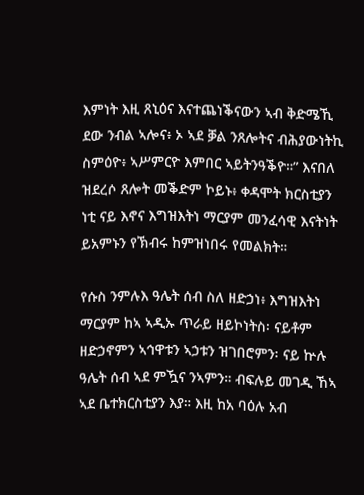እምነት እዚ ጸኒዕና እናተጨነቕናውን ኣብ ቅድሜኺ ደው ንብል ኣሎና፥ ኦ ኣደ ቓል ንጸሎትና ብሕያውነትኪ ስምዕዮ፥ ኣሥምርዮ እምበር ኣይትንዓቕዮ።” እናበለ ዝደረሶ ጸሎት መቕድም ኮይኑ፥ ቀዳሞት ክርስቲያን ነቲ ናይ እኖና እግዝእትነ ማርያም መንፈሳዊ እናትነት ይአምኑን የኽብሩ ከምዝነበሩ የመልክት።

የሱስ ንምሉእ ዓሌት ሰብ ስለ ዘድኃነ፥ እግዝእትነ ማርያም ከኣ ኣዲኡ ጥራይ ዘይኮነትስ፡ ናይቶም ዘድኃኖምን ኣኅዋቱን ኣኃቱን ዝገበሮምን፡ ናይ ኵሉ ዓሌት ሰብ ኣደ ምዃና ንኣምን። ብፍሉይ መገዲ ኸኣ ኣደ ቤተክርስቲያን እያ። እዚ ከአ ባዕሉ አብ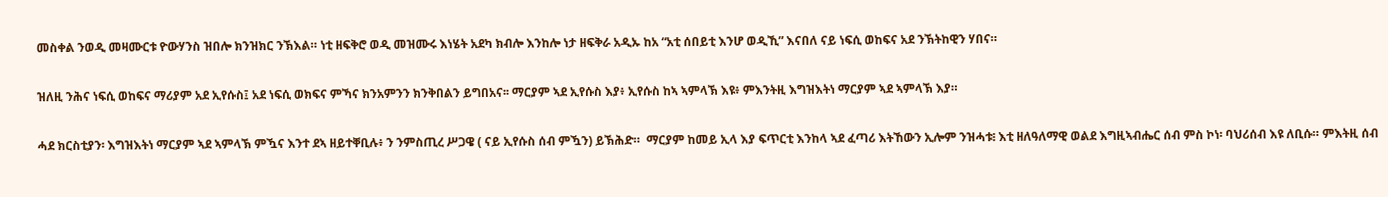መስቀል ንወዲ መዛሙርቱ ዮውሃንስ ዝበሎ ክንዝክር ንኽእል። ነቲ ዘፍቅሮ ወዲ መዝሙሩ እነሄት አደካ ክብሎ እንከሎ ነታ ዘፍቅራ አዲኡ ከአ “አቲ ሰበይቲ እንሆ ወዲኺ” እናበለ ናይ ነፍሲ ወከፍና አደ ንኽትከዊን ሃበና።

ዝለዚ ንሕና ነፍሲ ወከፍና ማሪያም አደ ኢየሱስ፤ አደ ነፍሲ ወክፍና ምኻና ክንአምንን ክንቅበልን ይግበአና፡፡ ማርያም ኣደ ኢየሱስ እያ፥ ኢየሱስ ከኣ ኣምላኽ እዩ፥ ምእንትዚ እግዝእትነ ማርያም ኣደ ኣምላኽ እያ።

ሓደ ክርስቲያን፡ እግዝእትነ ማርያም ኣደ ኣምላኽ ምዃና እንተ ደኣ ዘይተቐቢሉ፥ ን ንምስጢረ ሥጋዌ ( ናይ ኢየሱስ ሰብ ምዃን) ይኽሕድ።  ማርያም ከመይ ኢላ እያ ፍጥርቲ እንከላ ኣደ ፈጣሪ እትኸውን ኢሎም ንዝሓቱ፧ እቲ ዘለዓለማዊ ወልደ እግዚኣብሔር ሰብ ምስ ኮነ፡ ባህሪሰብ እዩ ለቢሱ። ምእትዚ ሰብ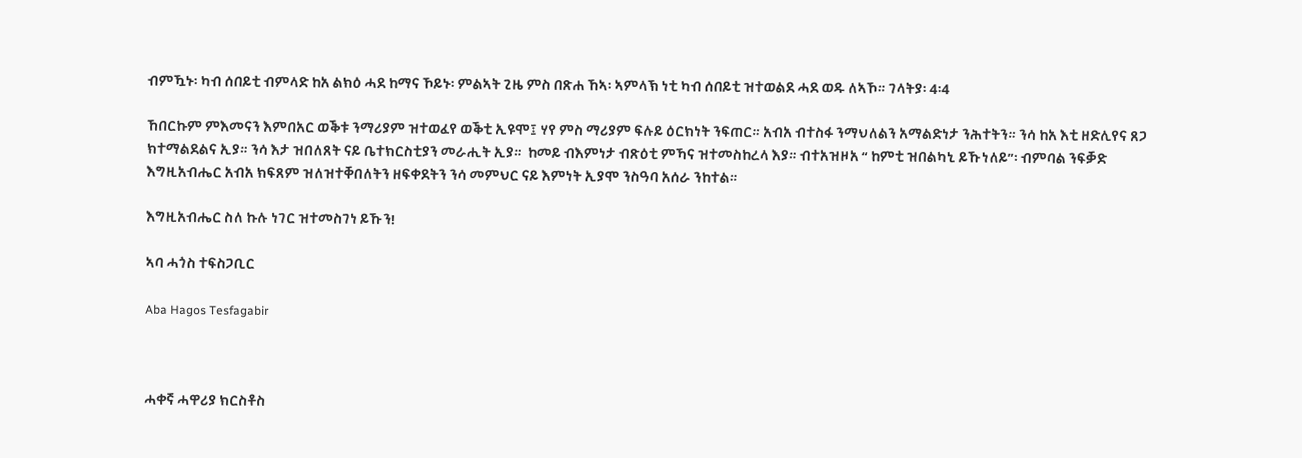ብምዃኑ፡ ካብ ሰበይቲ ብምላድ ከአ ልክዕ ሓደ ከማና ኾይኑ፡ ምልኣት ጊዜ ምስ በጽሐ ኸኣ፡ ኣምላኽ ነቲ ካብ ሰበይቲ ዝተወልደ ሓደ ወዱ ለኣኾ። ገላትያ፡ 4፡4

ኸበርኩም ምእመናን እምበአር ወቕቱ ንማሪያም ዝተወፈየ ወቕቲ ኢዩሞ፤ ሃየ ምስ ማሪያም ፍሉይ ዕርክነት ንፍጠር። አብአ ብተስፋ ንማህለልን አማልድነታ ንሕተትን። ንሳ ከአ እቲ ዘድሊየና ጸጋ ክተማልደልና ኢያ። ንሳ እታ ዝበለጸት ናይ ቤተክርስቲያን መራሒት ኢያ።  ከመይ ብእምነታ ብጽዕቲ ምኻና ዝተመስከረላ እያ። ብተአዝዞአ “ ከምቲ ዝበልካኒ ይኹነለይ”፡ ብምባል ንፍቓድ እግዚአብሔር አብአ ክፍጸም ዝለዝተቐበለትን ዘፍቀደትን ንሳ መምህር ናይ እምነት ኢያሞ ንስዓባ አሰራ ንከተል።

እግዚአብሔር ስለ ኩሉ ነገር ዝተመስገነ ይኹን!

ኣባ ሓጎስ ተፍስጋቢር

Aba Hagos Tesfagabir



ሓቀኛ ሓዋሪያ ክርስቶስ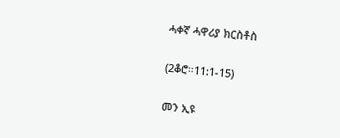ሓቀኛ ሓዋሪያ ክርስቶስ

(2ቆሮ።11:1-15)

መን ኢዩ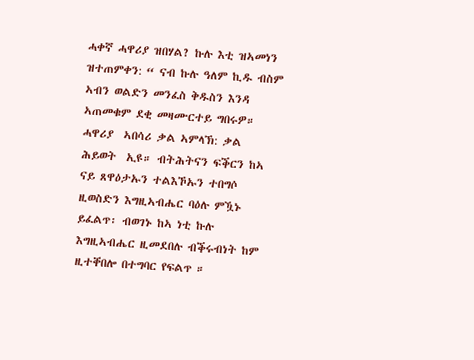ሓቀኛ ሓዋሪያ ዝበሃል? ኩሉ እቲ ዝኣመነን ዝተጠምቀን: “ ናብ ኩሉ ዓለም ኪዱ ብስም ኣብን ወልድን መንፈስ ቅዱስን እንዳ ኣጠመቁም ደቂ መዛሙርተይ ግበሩዎ።  ሓዋሪያ  ኣበሳሪ ቃል ኣምላኽ: ቃል ሕይወት  ኢዩ። ብትሕትናን ፍቕርን ከኣ ናይ ጸዋዕታኡን ተልእኾኡን ተበግሶ ዚወስድን እግዚኣብሔር ባዕሉ ምዃኑ ይፈልጥ፡ ብወገኑ ከኣ ነቲ ኩሉ እግዚኣብሔር ዚመደበሉ ብቕሩብነት ከም ዚተቐበሎ በተግባር የፍልጥ ።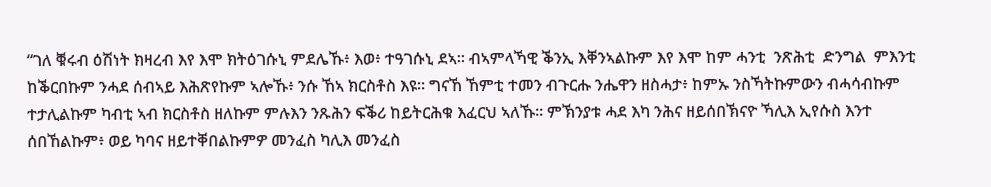“ገለ ቑሩብ ዕሽነት ክዛረብ እየ እሞ ክትዕገሱኒ ምደሌኹ፥ እወ፥ ተዓገሱኒ ደኣ። ብኣምላኻዊ ቕንኢ እቐንኣልኩም እየ እሞ ከም ሓንቲ  ንጽሕቲ  ድንግል  ምእንቲ ከቕርበኩም ንሓደ ሰብኣይ እሕጽየኩም ኣሎኹ፥ ንሱ ኸኣ ክርስቶስ እዩ። ግናኸ ኸምቲ ተመን ብጉርሑ ንሔዋን ዘስሓታ፥ ከምኡ ንስኻትኩምውን ብሓሳብኩም ተታሊልኩም ካብቲ ኣብ ክርስቶስ ዘለኩም ምሉእን ንጹሕን ፍቕሪ ከይትርሕቁ እፈርህ ኣለኹ። ምኽንያቱ ሓደ እካ ንሕና ዘይሰበኽናዮ ኻሊእ ኢየሱስ እንተ ሰበኸልኩም፥ ወይ ካባና ዘይተቐበልኩምዎ መንፈስ ካሊእ መንፈስ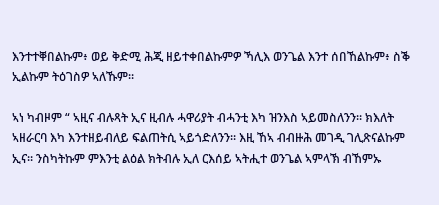እንተተቐበልኩም፥ ወይ ቅድሚ ሕጂ ዘይተቀበልኩምዎ ኻሊእ ወንጌል እንተ ሰበኸልኩም፥ ስቕ ኢልኩም ትዕገስዎ ኣለኹም።

ኣነ ካብዞም “ ኣዚና ብሉጻት ኢና ዚብሉ ሓዋሪያት ብሓንቲ እካ ዝንእስ ኣይመስለንን። ክእለት ኣዘራርባ እካ እንተዘይብለይ ፍልጠትሲ ኣይጎድለንን። እዚ ኸኣ ብብዙሕ መገዲ ገሊጽናልኩም ኢና። ንስካትኩም ምእንቲ ልዕል ክትብሉ ኢለ ርእሰይ ኣትሒተ ወንጌል ኣምላኽ ብኸምኡ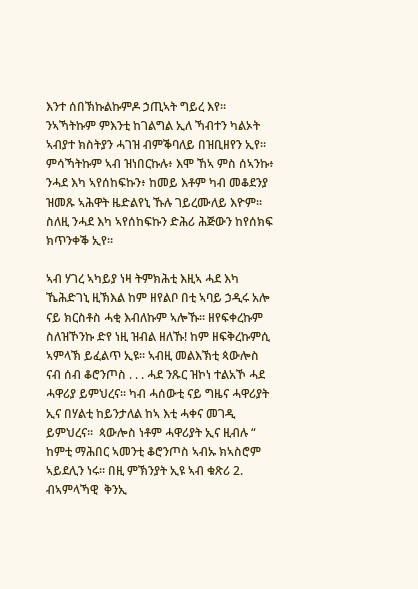እንተ ሰበኽኩልኩምዶ ኃጢኣት ግይረ እየ። ንኣኻትኩም ምእንቲ ከገልግል ኢለ ኻብተን ካልኦት ኣብያተ ክስትያን ሓገዝ ብምቕባለይ በዝቢዘየን ኢየ። ምሳኻትኩም ኣብ ዝነበርኩሉ፥ እሞ ኸኣ ምስ ሰኣንኩ፥ ንሓደ እካ ኣየሰከፍኩን፥ ከመይ እቶም ካብ መቆደንያ ዝመጹ ኣሕዋት ዜድልየኒ ኹሉ ገይረሙለይ እዮም። ስለዚ ንሓደ እካ ኣየሰከፍኩን ድሕሪ ሕጅውን ከየሰክፍ ክጥንቀቕ ኢየ።

ኣብ ሃገረ ኣካይያ ነዛ ትምክሕቲ እዚኣ ሓደ እካ ኼሕድገኒ ዚኽእል ከም ዘየልቦ በቲ ኣባይ ኃዲሩ አሎ ናይ ክርስቶስ ሓቂ እብለኩም ኣሎኹ። ዘየፍቀረኩም ስለዝኾንኩ ድየ ነዚ ዝብል ዘለኹ! ከም ዘፍቅረኩምሲ ኣምላኽ ይፈልጥ ኢዩ። ኣብዚ መልእኽቲ ጳውሎስ ናብ ሰብ ቆሮንጦስ . . . ሓደ ንጹር ዝኮነ ተልአኾ ሓደ ሓዋሪያ ይምህረና። ካብ ሓሰውቲ ናይ ግዜና ሓዋሪያት ኢና በሃልቲ ከይንታለል ከኣ እቲ ሓቀና መገዲ ይምህረና።  ጳውሎስ ነቶም ሓዋሪያት ኢና ዚብሉ “ ከምቲ ማሕበር ኣመንቲ ቆሮንጦስ ኣብኡ ክኣስሮም ኣይደሊን ነሩ። በዚ ምኽንያት ኢዩ ኣብ ቁጽሪ 2. ብኣምላኻዊ  ቅንኢ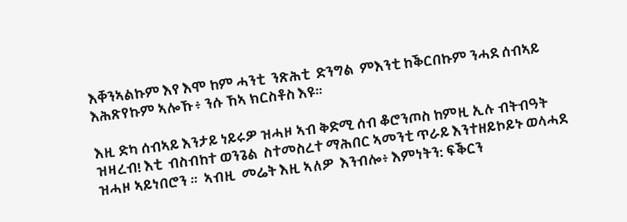እቐንኣልኩም እየ እሞ ከም ሓንቲ  ንጽሕቲ  ድንግል  ምእንቲ ከቕርበኩም ንሓደ ሰብኣይ እሕጽየኩም ኣሎኹ፥ ንሱ ኸኣ ክርስቶስ እዩ።

እዚ ድካ ሰብኣይ እንታይ ነይሩዎ ዝሓዞ ኣብ ቅድሚ ሰብ ቆሮንጦስ ከምዚ ኢሉ ብትብዓት ዝዛረብ! እቲ  ብስብከተ ወንጌል  ስተመስረተ ማሕበር ኣመንቲ ጥራይ እንተዘይኮይኑ ወላሓደ ዝሓዞ ኣይነበሮን ።  ኣብዚ  መሬት እዚ ኣለዎ  እንብሎ፥ እምነትን: ፍቕርን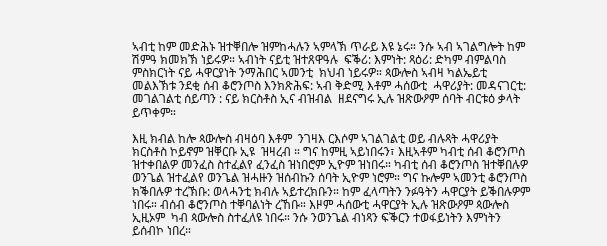ኣብቲ ከም መድሕኑ ዝተቐበሎ ዝምከሓሉን ኣምላኽ ጥራይ እዩ ኔሩ። ንሱ ኣብ ኣገልግሎት ከም ሽምዓ ክመክኽ ነይሩዎ። ኣብነት ናይቲ ዝተጸዋዓሉ  ፍቕሪ: እምነት: ጻዕሪ: ድካም ብምልባስ  ምስክርነት ናይ ሓዋርያነት ንማሕበር ኣመንቲ  ክህብ ነይሩዎ። ጳውሎስ ኣብዛ ካልኤይቲ መልእኽቱ ንደቂ ሰብ ቆሮንጦስ እንክጽሕፍ: ኣብ ቅድሚ እቶም ሓሰውቲ  ሓዋሪያት: መዳናገርቲ: መገልገልቲ ሰይጣን : ናይ ክርስቶስ ኢና ብዝብል  ዘደናግሩ ኢሉ ዝጽውዖም ሰባት ብርቱዕ ቃላት ይጥቀም።

እዚ ክብል ከሎ ጳውሎስ ብዛዕባ እቶም  ንገዛእ ርእሶም ኣገልገልቲ ወይ ብሉጻት ሓዋሪያት ክርስቶስ ኮይኖም ዝቐርቡ ኢዩ  ዝዛረብ ። ግና ከምዚ ኣይነበሩን፣ እዚኣቶም ካብቲ ሰብ ቆሮንጦስ ዝተቀበልዎ መንፈስ ስተፈልየ ፈንፈስ ዝነበሮም ኢዮም ዝነበሩ። ካብቲ ሰብ ቆሮንጦስ ዝተቐበሉዎ ወንጌል ዝተፈልየ ወንጌል ዝሓዙን ዝሰብኩን ሰባት ኢዮም ነሮም። ግና ኩሎም ኣመንቲ ቆሮንጦስ  ክቕበሉዎ ተረኽቡ: ወላሓንቲ ክብሉ ኣይተረክቡን። ከም ፈላጣትን ንፉዓትን ሓዋርያት ይቕበሉዎም ነበሩ። ብሰብ ቆሮንጦስ ተቐባልነት ረኸቡ። እዞም ሓሰውቲ ሓዋርያት ኢሉ ዝጽውዖም ጳውሎስ ኢዚኦም  ካብ ጳውሎስ ስተፈለዩ ነበሩ። ንሱ ንወንጌል ብነጻን ፍቕርን ተወፋይነትን እምነትን ይሰብኮ ነበረ።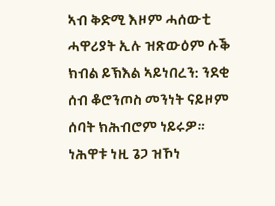ኣብ ቅድሚ እዞም ሓሰውቲ ሓዋሪያት ኢሉ ዝጽውዕም ሱቕ ክብል ይኽእል ኣይነበረን: ንደቂ ሰብ ቆሮንጦስ መንነት ናይዞም ሰባት ክሕብሮም ነይሩዎ።  ነሕዋቱ ነዚ ጌጋ ዝኾነ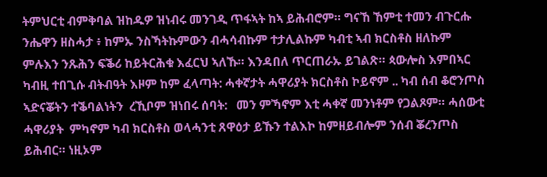ትምህርቲ ብምቅባል ዝከዱዎ ዝነብሩ መንገዲ ጥፋኣት ከኣ ይሕብሮም። ግናኸ ኸምቲ ተመን ብጉርሑ ንሔዋን ዘስሓታ ፥ ከምኡ ንስኻትኩምውን ብሓሳብኩም ተታሊልኩም ካብቲ ኣብ ክርስቶስ ዘለኩም ምሉእን ንጹሕን ፍቕሪ ከይትርሕቁ እፈርህ ኣለኹ። እንዳበለ ጥርጠራኡ ይገልጽ። ጳውሎስ እምበኣር ካብዚ ተበጊሱ ብትብዓት እዞም ከም ፈላጣት: ሓቀኛታት ሓዋሪያት ክርስቶስ ኮይኖም .. ካብ ሰብ ቆሮንጦስ  ኣድናቖትን ተቕባልነትን  ረኺቦም ዝነበሩ ሰባት:   መን ምኻኖም እቲ ሓቀኛ መንነቶም የጋልጾም። ሓሰውቲ ሓዋሪያት  ምካኖም ካብ ክርስቶስ ወላሓንቲ ጸዋዕታ ይኹን ተልእኮ ከምዘይብሎም ንሰብ ቖረንጦስ ይሕብር። ነዚኦም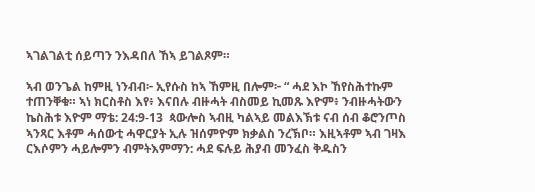ኣገልገልቲ ሰይጣን ንእዳበለ ኸኣ ይገልጾም።

ኣብ ወንጌል ከምዚ ነንብብ፦ ኢየሱስ ከኣ ኸምዚ በሎም፦ “ ሓደ እኮ ኸየስሕተኩም ተጠንቐቁ። ኣነ ክርስቶስ እየ፥ እናበሉ ብዙሓት ብስመይ ኪመጹ እዮም፥ ንብዙሓትውን ኬስሕቱ እዮም ማቴ: 24:9-13  ጳውሎስ ኣብዚ ካልኣይ መልእኽቱ ናብ ሰብ ቆሮንጦስ ኣንጻር እቶም ሓሰውቲ ሓዋርያት ኢሉ ዝሰምዮም ክቃልስ ንረኽቦ። እዚኣቶም ኣብ ገዛእ ርእሶምን ሓይሎምን ብምትእምማን: ሓደ ፍሉይ ሕያብ መንፈስ ቅዱስን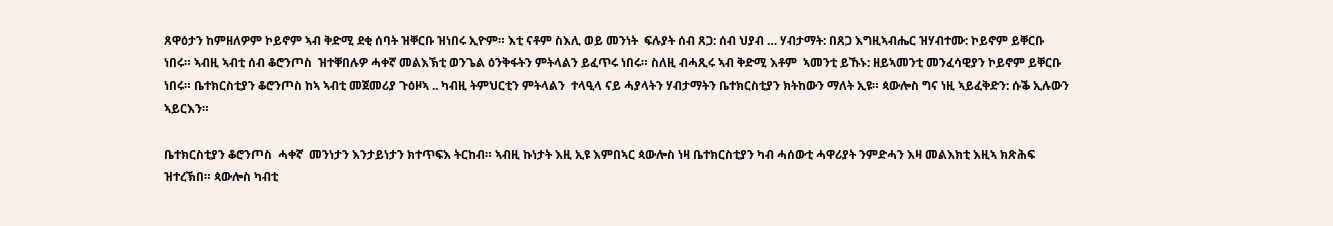ጸዋዕታን ከምዘለዎም ኮይኖም ኣብ ቅድሚ ደቂ ሰባት ዝቐርቡ ዝነበሩ ኢዮም። እቲ ናቶም ስእሊ ወይ መንነት  ፍሉያት ሰብ ጸጋ: ሰብ ህያብ … ሃብታማት: በጸጋ እግዚኣብሔር ዝሃብተሙ: ኮይኖም ይቐርቡ ነበሩ። ኣብዚ ኣብቲ ሰብ ቆሮንጦስ  ዝተቐበሉዎ ሓቀኛ መልእኽቲ ወንጌል ዕንቅፋትን ምትላልን ይፈጥሩ ነበሩ። ስለዚ ብሓጺሩ ኣብ ቅድሚ እቶም  ኣመንቲ ይኹኑ: ዘይኣመንቲ መንፈሳዊያን ኮይኖም ይቐርቡ ነበሩ። ቤተክርስቲያን ቆሮንጦስ ከኣ ኣብቲ መጀመሪያ ጉዕዞኣ .. ካብዚ ትምህርቲን ምትላልን  ተላዒላ ናይ ሓያላትን ሃብታማትን ቤተክርስቲያን ክትከውን ማለት ኢዩ። ጳውሎስ ግና ነዚ ኣይፈቅድን: ሱቕ ኢሉውን ኣይርእን።

ቤተክርስቲያን ቆሮንጦስ  ሓቀኛ  መንነታን እንታይነታን ክተጥፍእ ትርከብ። ኣብዚ ኩነታት እዚ ኢዩ እምበኣር ጳውሎስ ነዛ ቤተክርስቲያን ካብ ሓሰውቲ ሓዋሪያት ንምድሓን እዛ መልእክቲ እዚኣ ክጽሕፍ ዝተረኽበ። ጳውሎስ ካብቲ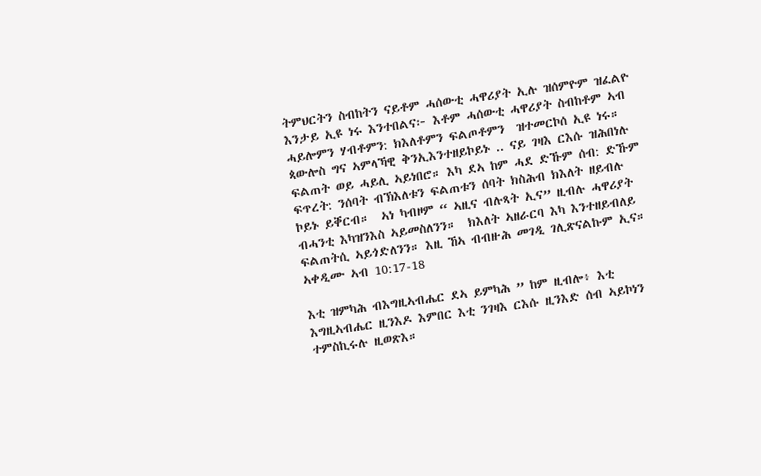ትምህርትን ስብከትን ናይቶም ሓሰውቲ ሓዋሪያት ኢሉ ዝሰምዮም ዝፈልዮ እንታይ ኢዩ ነሩ እንተበልና፦ እቶም ሓሰውቲ ሓዋሪያት ስብከቶም ኣብ ሓይሎምን ሃብቶምን: ክእለቶምን ፍልጦቶምን  ዝተመርኮሰ ኢዩ ነሩ። ጳውሎስ ግና ኣምላኻዊ ቅንኢእንተዘይኮይኑ .. ናይ ገዛእ ርእሱ ዝሕበነሉ ፍልጠት ወይ ሓይሊ ኣይነበሮ። እካ ደኣ ከም ሓደ ድኹም ሰብ: ድኹም ፍጥረት: ንሰባት ብኽእለቱን ፍልጠቱን ሰባት ክስሕብ ክእለት ዘይብሉ ኮይኑ ይቐርብ።  ኣነ ካብዞም “ ኣዚና ብሉጻት ኢና” ዚብሉ ሓዋሪያት ብሓንቲ እካዝንእስ ኣይመስለንን።  ክእለት ኣዘራርባ እካ እንተዘይብለይ ፍልጠትሲ ኣይጎድለንን። እዚ ኸኣ ብብዙሕ መገዲ ገሊጽናልኩም ኢና። ኣቀዲሙ ኣብ 10:17-18

እቲ ዝምካሕ ብእግዚኣብሔር ደኣ ይምካሕ ” ከም ዚብሎ፥ እቲ እግዚኣብሔር ዚንእዶ እምበር እቲ ንገዛእ ርእሱ ዚንእድ ሰብ ኣይኮነን ተምስኪሩሉ ዚወጽእ።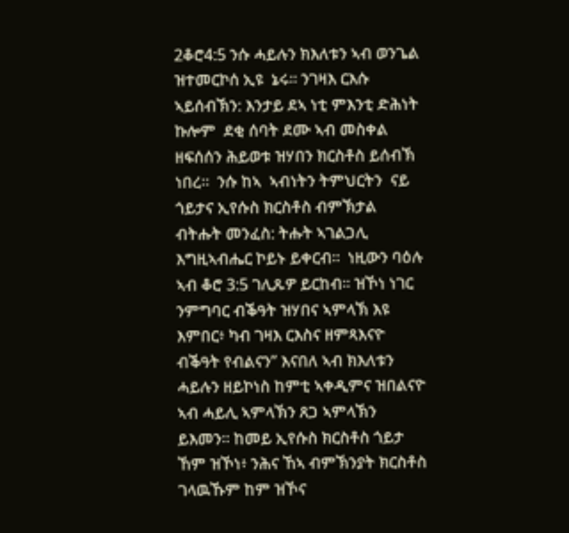2ቆሮ4:5 ንሱ ሓይሉን ክእለቱን ኣብ ወንጌል ዝተመርኮሰ ኢዩ  ኔሩ። ንገዛእ ርእሱ ኣይሰብኽን: እንታይ ደኣ ነቲ ምእንቲ ድሕነት ኩሎም  ደቂ ሰባት ደሙ ኣብ መስቀል ዘፍሰሰን ሕይወቱ ዝሃበን ክርስቶስ ይሰብኽ ነበረ።  ንሱ ከኣ  ኣብነትን ትምህርትን  ናይ ጎይታና ኢየሱስ ክርስቶስ ብምኽታል ብትሑት መንፈስ: ትሑት ኣገልጋሊ እግዚኣብሔር ኮይኑ ይቀርብ።  ነዚውን ባዕሉ ኣብ ቆሮ 3:5 ገሊጹዎ ይርከብ። ዝኾነ ነገር ንምግባር ብቕዓት ዝሃበና ኣምላኽ እዩ እምበር፥ ካብ ገዛእ ርእስና ዘምጻእናዮ ብቕዓት የብልናን” እናበለ ኣብ ክእለቱን ሓይሉን ዘይኮነስ ከምቲ ኣቀዲምና ዝበልናዮ ኣብ ሓይሊ ኣምላኽን ጸጋ ኣምላኽን ይእመን። ከመይ ኢየሱስ ክርስቶስ ጎይታ ኸም ዝኾነ፥ ንሕና ኸኣ ብምኽንያት ክርስቶስ ገላዉኹም ከም ዝኾና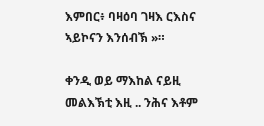እምበር፥ ባዛዕባ ገዛእ ርእስና ኣይኮናን እንሰብኽ »።

ቀንዲ ወይ ማእከል ናይዚ መልእኽቲ እዚ .. ንሕና እቶም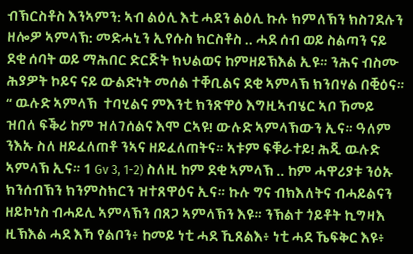ብኽርስቶስ እንኣምን: ኣብ ልዕሊ እቲ ሓደን ልዕሊ ኩሉ ክምለኽን ክስገደሉን ዘሎዎ ኣምላኽ: መድሓኒን ኢየሱስ ክርስቶስ .. ሓደ ሰብ ወይ ስልጣን ናይ ደቂ ሰባት ወይ ማሕበር ድርጅት ክህልወና ከምዘይኽእል ኢዩ። ንሕና ብስሙ ሕያዎት ኮይና ናይ ውልድነት መሰል ተቐቢልና ደቂ ኣምላኽ ክንበሃል በቒዕና። “ ዉሉድ ኣምላኽ  ተባሂልና ምእንቲ ክንጽዋዕ እግዚኣብሄር ኣቦ ኸመይ ዝበለ ፍቕሪ ከም ዝለገሰልና እሞ ርኣዩ! ውሉድ ኣምላኽውን ኢና። ዓለም ንእኡ ስለ ዘይፈለጠቶ ንኣና ዘይፈለጠትና። ኣቱም ፍቑራተይ! ሕጂ ዉሉድ ኣምላኽ ኢና። 1 Gv 3, 1-2) ስለዚ ከም ደቂ ኣምላኽ .. ከም ሓዋሪያቱ ንዕኡ ክንሰብኽን ክንምስክርን ዝተጸዋዕና ኢና። ኩሉ ግና ብክእለትና ብሓይልናን  ዘይኮነስ ብሓይሊ ኣምላኽን በጸጋ ኣምላኽን እዩ። ንኽልተ ጎይቶት ኪግዛእ ዚኽእል ሓደ እኻ የልቦን፥ ከመይ ነቲ ሓደ ኺጸልእ፥ ነቲ ሓደ ኼፍቅር እዩ፥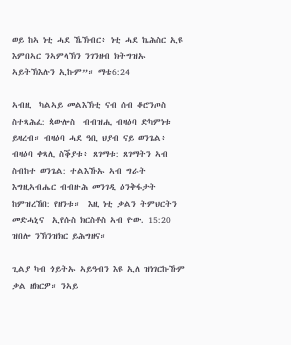ወይ ከኣ ነቲ ሓደ ኼኽብር፥ ነቲ ሓደ ኬሕስር ኢዩ እምበኣር ንኣምላኽን ንገንዘብ ክትግዝኡ ኣይትኽእሉን ኢኩም”። ማቴ6:24

ኣብዚ  ካልኣይ መልእኽቲ ናብ ሰብ ቆሮንጦስ ስተጻሕፈ: ጳውሎስ  ብብዝሒ ብዛዕባ ድካምነቱ ይዛረብ። ብዛዕባ ሓደ ዓቢ ህያብ ናይ ወንጌል፥ ብዛዕባ ቀጻሊ ስቕያቱ፥ ጸገማቱ: ጸገማትን ኣብ ስብከተ ወንጌል: ተልእኹኡ ኣብ ግራት እግዚኣብሔር ብብዙሕ መንገዲ ዕንቅፋታት ከምዝረኸበ: የዘንቱ።  እዚ ነቲ ቃልን ትምህርትን  መድሓኒና  ኢየሱስ ክርስቶስ ኣብ ዮው. 15:20 ዝበሎ ንኽንዝክር ይሕግዘና።

ጊልያ ካብ ጎይትኡ ኣይዓብን እዩ ኢለ ዝነገርኩኹም ቃል ዘክርዎ። ንኣይ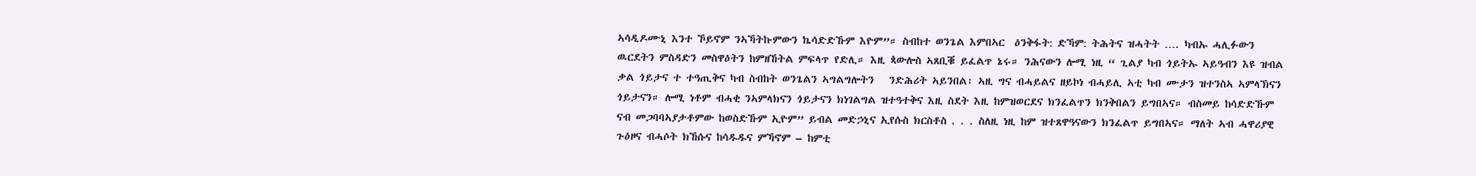ኣሳዲዶሙኒ እንተ ኾይኖም ንኣኻትኩምውን ኬሳድድኹም እዮም”። ስብከተ ወንጌል እምበኣር  ዕንቅፋት: ድኻም: ትሕትና ዝሓትት …. ካብኡ ሓሊፉውን ዉርደትን ምስዳድን መስዋዕትን ከምዘኸትል ምፍላጥ የድሊ። እዚ ጳውሎስ ኣጸቢቑ ይፈልጥ ኔሩ። ንሕናውን ሎሚ ነዚ “ ጊልያ ካብ ጎይትኡ ኣይዓብን እዩ ዝብል ቃል ጎይታና ተ ተዓጢቅና ካብ ስብከት ወንጌልን ኣግልግሎትን   ንድሕሪት ኣይንበል፡ ኣዚ ግና ብሓይልና ዘይኮነ ብሓይሊ ኣቲ ካብ ሙታን ዝተንስኣ ኣምላኽናን ጎይታናን። ሎሚ ነቶም ብሓቂ ንኣምላክናን ጎይታናን ክነገልግል ዝተዓተቅና እዚ ስደት እዚ ከምዝወርደና ክንፈልጥን ክንቅበልን ይግበኣና። ብስመይ ከሳድድኹም  ናብ መጋባባኣያታቶምው ከወስድኹም ኢዮም” ይብል መድኃኒና ኢየሱስ ክርስቶስ . . . ስለዚ ነዚ ከም ዝተጸዋዓናውን ክንፈልጥ ይግበኣና። ማለት ኣብ ሓዋሪያዊ ጉዕዞና ብሓሶት ክኸሱና ከሳዱዱና ምኻኖም – ከምቲ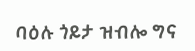ባዕሉ ጎይታ ዝብሎ ግና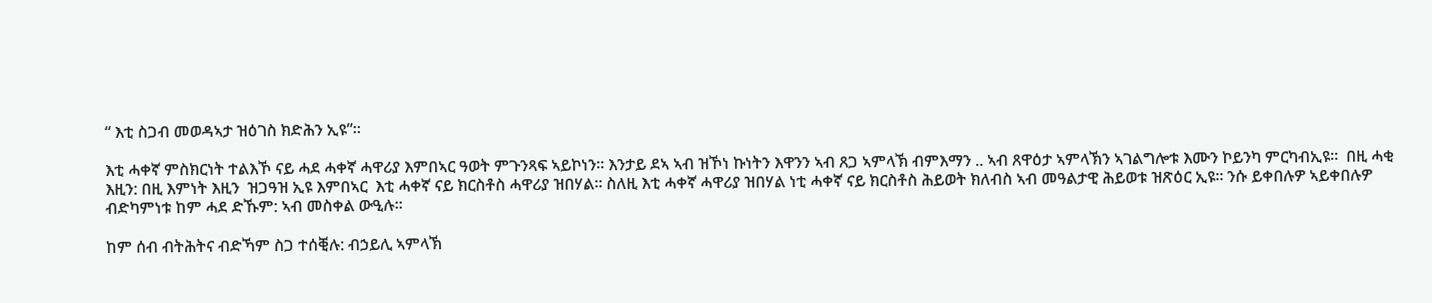“ እቲ ስጋብ መወዳኣታ ዝዕገስ ክድሕን ኢዩ”።

እቲ ሓቀኛ ምስክርነት ተልእኾ ናይ ሓደ ሓቀኛ ሓዋሪያ እምበኣር ዓወት ምጉንጻፍ ኣይኮነን። እንታይ ደኣ ኣብ ዝኾነ ኩነትን እዋንን ኣብ ጸጋ ኣምላኽ ብምእማን .. ኣብ ጸዋዕታ ኣምላኽን ኣገልግሎቱ እሙን ኮይንካ ምርካብኢዩ።  በዚ ሓቂ እዚን: በዚ እምነት እዚን  ዝጋዓዝ ኢዩ እምበኣር  እቲ ሓቀኛ ናይ ክርስቶስ ሓዋሪያ ዝበሃል። ስለዚ እቲ ሓቀኛ ሓዋሪያ ዝበሃል ነቲ ሓቀኛ ናይ ክርስቶስ ሕይወት ክለብስ ኣብ መዓልታዊ ሕይወቱ ዝጽዕር ኢዩ። ንሱ ይቀበሉዎ ኣይቀበሉዎ ብድካምነቱ ከም ሓደ ድኹም: ኣብ መስቀል ውዒሉ።

ከም ሰብ ብትሕትና ብድኻም ስጋ ተሰቒሉ: ብኃይሊ ኣምላኽ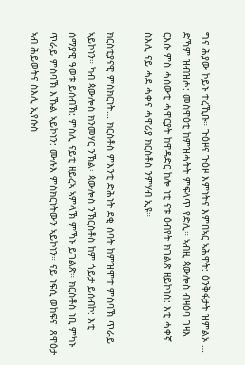ግና ሕያው ኮይኑ ተረኺቡ። ጉዕዞና ጉዕዞ እምነትና እምበኣር ኣሕዋት: ዕንቅፋታት ዝምልኦ … ድኻም ዝብዝሖ: መስዋዕቲ ከምዝሓትት ምፍላጥ የድሊ። ኣብዚ ጳውሎስ ብዛዕባ ገዛእ ርእሱ ምስ ሓሰውቲ ሓዋርያት ከዋዳድር ከሎ ነቲ ናቱ ዕብየት ክገልጽ ዘይኮነስ: እቲ ሓቀኛ ስእሊ ናይ ሓደ ሓቀና ሓዋሪያ ክርስቶስ ንምሃብ ኢዩ።

ክርስቲያናዊ ምስክርነት… ክርስቶስ ምእንቲ ድሕነት ደቂ ሰባት ከምዝሞተ ምስባኽ ጥራይ ኣይኮነን። ካብ ጳውሎስ ክንመሃር ንኽል፡ ጳውሎስ ንኽርስቶስ ከም ጎይታ ይሰብኮ: እቲ ሰማያዊ ዓወቱ ይሰብኽ: ምስሊ ናይቲ ዘይረኣ ኣምላኽ ምኻኑ ይገልጽ። ክርስቶስ ነቢ ምካኑ ጥራይ ምስባኽ እኹል ኣይኮነን: ሙሉእ ምስክርነትውን ኣይኮነን። ናይ ነፍሲ ወከፍና  ጸዋዕታ ኣብ ሕይወትና ስእሊ ኢየሱስ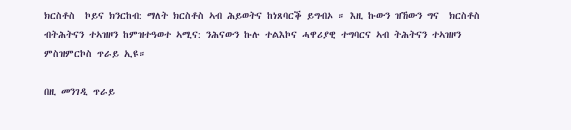ክርስቶስ  ኮይና ክንርከብ: ማለት ክርስቶስ ኣብ ሕይወትና ከነጸባርቕ ይግብኦ ። እዚ ኩውን ዝኸውን ግና  ክርስቶስ ብትሕትናን ተኣዝዞን ከምዝተዓወተ ኣሚና: ንሕናውን ኩሉ ተልእኮና ሓዋሪያዊ ተግባርና ኣብ ትሕትናን ተኣዝዞን ምስዝምርኮስ ጥራይ ኢዩ።

በዚ መንገዲ ጥራይ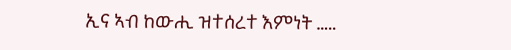ኢና ኣብ ከውሒ ዝተሰረተ እምነት …..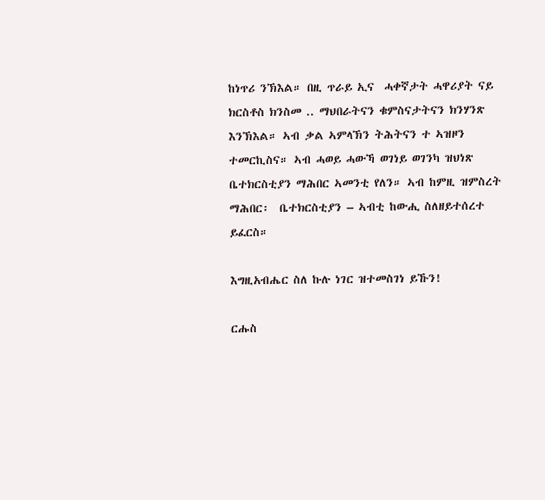ከነጥሪ ንኽእል። በዚ ጥራይ ኢና  ሓቀኛታት ሓዋሪያት ናይ ክርስቶስ ክንስመ .. ማህበራትናን ቁምስናታትናን ክንሃንጽ እንኽእል። ኣብ ቃል ኣምላኽን ትሕትናን ተ ኣዝዞን ተመርኪስና። ኣብ ሓወይ ሓውኻ ወገነይ ወገንካ ዝህነጽ ቤተክርስቲያን ማሕበር ኣመንቲ የለን። ኣብ ከምዚ ዝምስረት ማሕበር፡  ቤተክርስቲያን – ኣብቲ ከውሒ ስለዘይተሰረተ  ይፈርስ።

እግዚአብሔር ስለ ኩሉ ነገር ዝተመስገነ ይኹን!

ርሑስ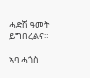ሓድሽ ዓመት ይግበረልና።

ኣባ ሓጎስ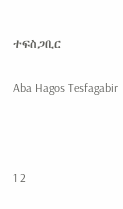ተፍስጋቢር

Aba Hagos Tesfagabir



1 2